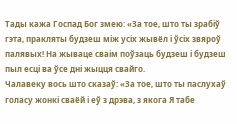Тады кажа Госпад Бог змею: «За тое, што ты зрабіў гэта, пракляты будзеш між усіх жывёл і ўсіх звяроў палявых! На жываце сваім поўзаць будзеш і будзеш пыл есці ва ўсе дні жыцця свайго.
Чалавеку вось што сказаў: «За тое, што ты паслухаў голасу жонкі сваёй і еў з дрэва, з якога Я табе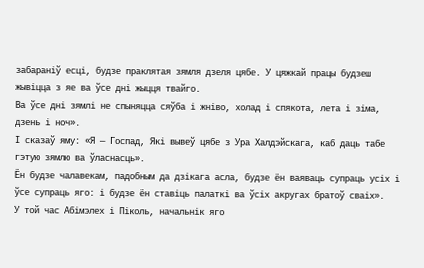забараніў есці, будзе праклятая зямля дзеля цябе. У цяжкай працы будзеш жывіцца з яе ва ўсе дні жыцця твайго.
Ва ўсе дні зямлі не спыняцца сяўба і жніво, холад і спякота, лета і зіма, дзень і ноч».
І сказаў яму: «Я — Госпад, Які вывеў цябе з Ура Халдэйскага, каб даць табе гэтую зямлю ва ўласнасць».
Ён будзе чалавекам, падобным да дзікага асла, будзе ён ваяваць супраць усіх і ўсе супраць яго: і будзе ён ставіць палаткі ва ўсіх акругах братоў сваіх».
У той час Абімэлех і Піколь, начальнік яго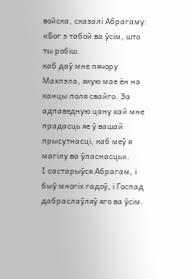войска, сказалі Абрагаму: «Бог з табой ва ўсім, што ты робіш.
каб даў мне пячору Махпэла, якую мае ён на канцы поля свайго. За адпаведную цану хай мне прадасць яе ў вашай прысутнасці, каб меў я магілу ва ўласнасць».
І састарыўся Абрагам, і быў многіх гадоў, і Госпад дабраслаўляў яго ва ўсім.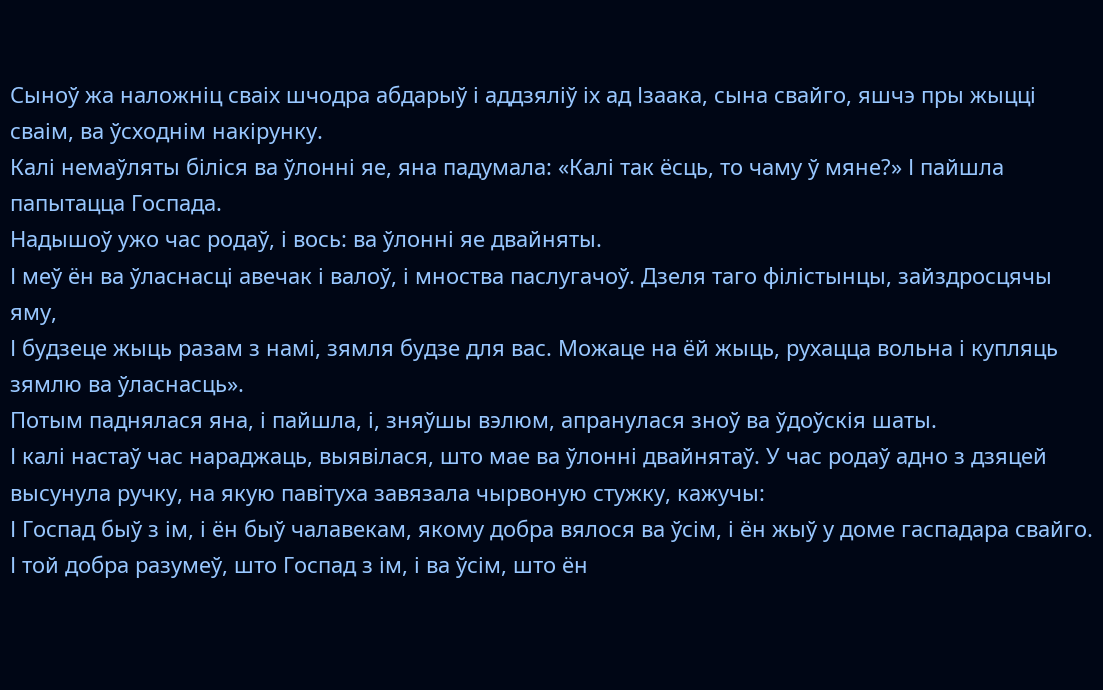Сыноў жа наложніц сваіх шчодра абдарыў і аддзяліў іх ад Ізаака, сына свайго, яшчэ пры жыцці сваім, ва ўсходнім накірунку.
Калі немаўляты біліся ва ўлонні яе, яна падумала: «Калі так ёсць, то чаму ў мяне?» І пайшла папытацца Госпада.
Надышоў ужо час родаў, і вось: ва ўлонні яе двайняты.
І меў ён ва ўласнасці авечак і валоў, і мноства паслугачоў. Дзеля таго філістынцы, зайздросцячы яму,
І будзеце жыць разам з намі, зямля будзе для вас. Можаце на ёй жыць, рухацца вольна і купляць зямлю ва ўласнасць».
Потым паднялася яна, і пайшла, і, зняўшы вэлюм, апранулася зноў ва ўдоўскія шаты.
І калі настаў час нараджаць, выявілася, што мае ва ўлонні двайнятаў. У час родаў адно з дзяцей высунула ручку, на якую павітуха завязала чырвоную стужку, кажучы:
І Госпад быў з ім, і ён быў чалавекам, якому добра вялося ва ўсім, і ён жыў у доме гаспадара свайго.
І той добра разумеў, што Госпад з ім, і ва ўсім, што ён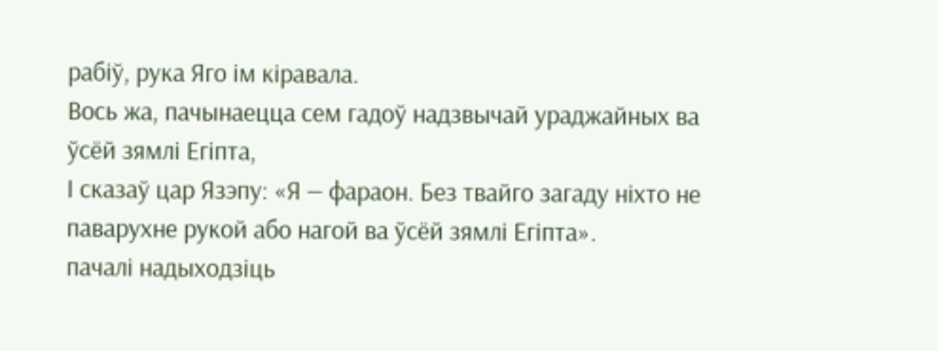рабіў, рука Яго ім кіравала.
Вось жа, пачынаецца сем гадоў надзвычай ураджайных ва ўсёй зямлі Егіпта,
І сказаў цар Язэпу: «Я — фараон. Без твайго загаду ніхто не паварухне рукой або нагой ва ўсёй зямлі Егіпта».
пачалі надыходзіць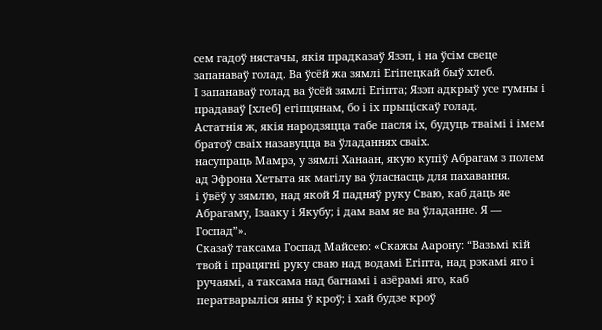сем гадоў нястачы, якія прадказаў Язэп, і на ўсім свеце запанаваў голад. Ва ўсёй жа зямлі Егіпецкай быў хлеб.
І запанаваў голад ва ўсёй зямлі Егіпта; Язэп адкрыў усе гумны і прадаваў [хлеб] егіпцянам, бо і іх прыціскаў голад.
Астатнія ж, якія народзяцца табе пасля іх, будуць тваімі і імем братоў сваіх назавуцца ва ўладаннях сваіх.
насупраць Мамрэ, у зямлі Ханаан, якую купіў Абрагам з полем ад Эфрона Хетыта як магілу ва ўласнасць для пахавання.
і ўвёў у зямлю, над якой Я падняў руку Сваю, каб даць яе Абрагаму, Ізааку і Якубу; і дам вам яе ва ўладанне. Я — Госпад”».
Сказаў таксама Госпад Майсею: «Скажы Аарону: “Вазьмі кій твой і працягні руку сваю над водамі Егіпта, над рэкамі яго і ручаямі, а таксама над багнамі і азёрамі яго, каб ператварыліся яны ў кроў; і хай будзе кроў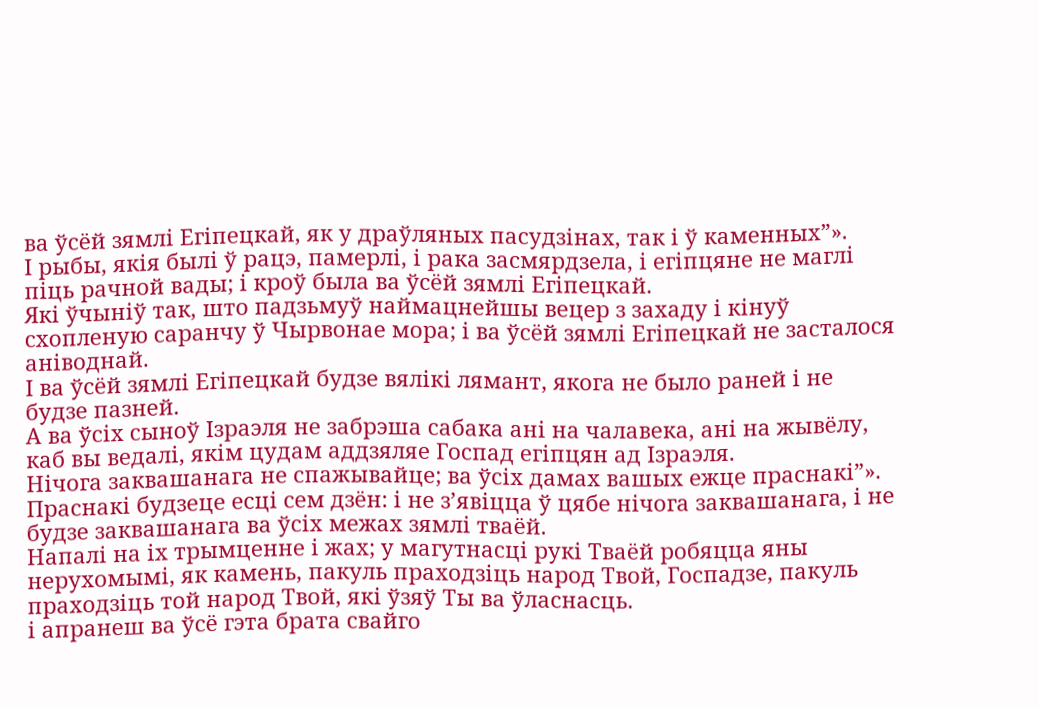ва ўсёй зямлі Егіпецкай, як у драўляных пасудзінах, так і ў каменных”».
І рыбы, якія былі ў рацэ, памерлі, і рака засмярдзела, і егіпцяне не маглі піць рачной вады; і кроў была ва ўсёй зямлі Егіпецкай.
Які ўчыніў так, што падзьмуў наймацнейшы вецер з захаду і кінуў схопленую саранчу ў Чырвонае мора; і ва ўсёй зямлі Егіпецкай не засталося аніводнай.
І ва ўсёй зямлі Егіпецкай будзе вялікі лямант, якога не было раней і не будзе пазней.
А ва ўсіх сыноў Ізраэля не забрэша сабака ані на чалавека, ані на жывёлу, каб вы ведалі, якім цудам аддзяляе Госпад егіпцян ад Ізраэля.
Нічога заквашанага не спажывайце; ва ўсіх дамах вашых ежце праснакі”».
Праснакі будзеце есці сем дзён: і не з’явіцца ў цябе нічога заквашанага, і не будзе заквашанага ва ўсіх межах зямлі тваёй.
Напалі на іх трымценне і жах; у магутнасці рукі Тваёй робяцца яны нерухомымі, як камень, пакуль праходзіць народ Твой, Госпадзе, пакуль праходзіць той народ Твой, які ўзяў Ты ва ўласнасць.
і апранеш ва ўсё гэта брата свайго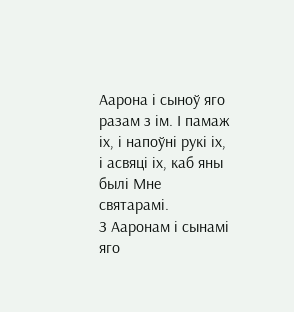Аарона і сыноў яго разам з ім. І памаж іх, і напоўні рукі іх, і асвяці іх, каб яны былі Мне святарамі.
З Ааронам і сынамі яго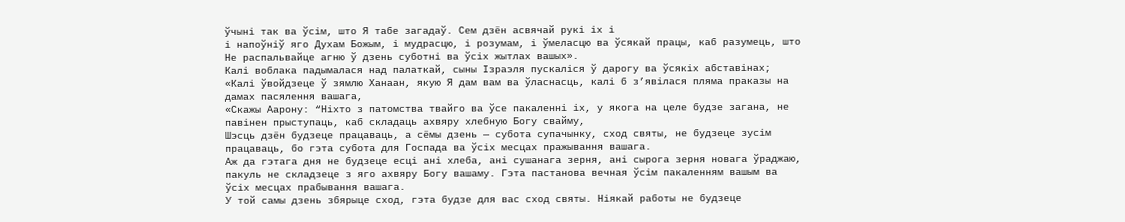ўчыні так ва ўсім, што Я табе загадаў. Сем дзён асвячай рукі іх і
і напоўніў яго Духам Божым, і мудрасцю, і розумам, і ўмеласцю ва ўсякай працы, каб разумець, што
Не распальвайце агню ў дзень суботні ва ўсіх жытлах вашых».
Калі воблака падымалася над палаткай, сыны Ізраэля пускаліся ў дарогу ва ўсякіх абставінах;
«Калі ўвойдзеце ў зямлю Ханаан, якую Я дам вам ва ўласнасць, калі б з’явілася пляма праказы на дамах пасялення вашага,
«Скажы Аарону: “Ніхто з патомства твайго ва ўсе пакаленні іх, у якога на целе будзе загана, не павінен прыступаць, каб складаць ахвяру хлебную Богу свайму,
Шэсць дзён будзеце працаваць, а сёмы дзень — субота супачынку, сход святы, не будзеце зусім працаваць, бо гэта субота для Госпада ва ўсіх месцах пражывання вашага.
Аж да гэтага дня не будзеце есці ані хлеба, ані сушанага зерня, ані сырога зерня новага ўраджаю, пакуль не складзеце з яго ахвяру Богу вашаму. Гэта пастанова вечная ўсім пакаленням вашым ва ўсіх месцах прабывання вашага.
У той самы дзень збярыце сход, гэта будзе для вас сход святы. Ніякай работы не будзеце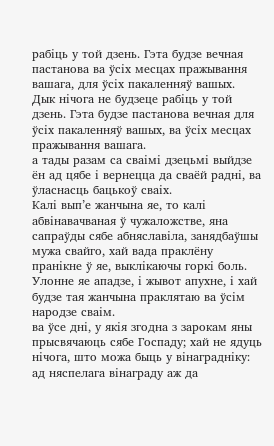рабіць у той дзень. Гэта будзе вечная пастанова ва ўсіх месцах пражывання вашага, для ўсіх пакаленняў вашых.
Дык нічога не будзеце рабіць у той дзень. Гэта будзе пастанова вечная для ўсіх пакаленняў вашых, ва ўсіх месцах пражывання вашага.
а тады разам са сваімі дзецьмі выйдзе ён ад цябе і вернецца да сваёй радні, ва ўласнасць бацькоў сваіх.
Калі вып’е жанчына яе, то калі абвінавачваная ў чужаложстве, яна сапраўды сябе абняславіла, занядбаўшы мужа свайго, хай вада праклёну пранікне ў яе, выклікаючы горкі боль. Улонне яе ападзе, і жывот апухне, і хай будзе тая жанчына праклятаю ва ўсім народзе сваім.
ва ўсе дні, у якія згодна з зарокам яны прысвячаюць сябе Госпаду; хай не ядуць нічога, што можа быць у вінаградніку: ад няспелага вінаграду аж да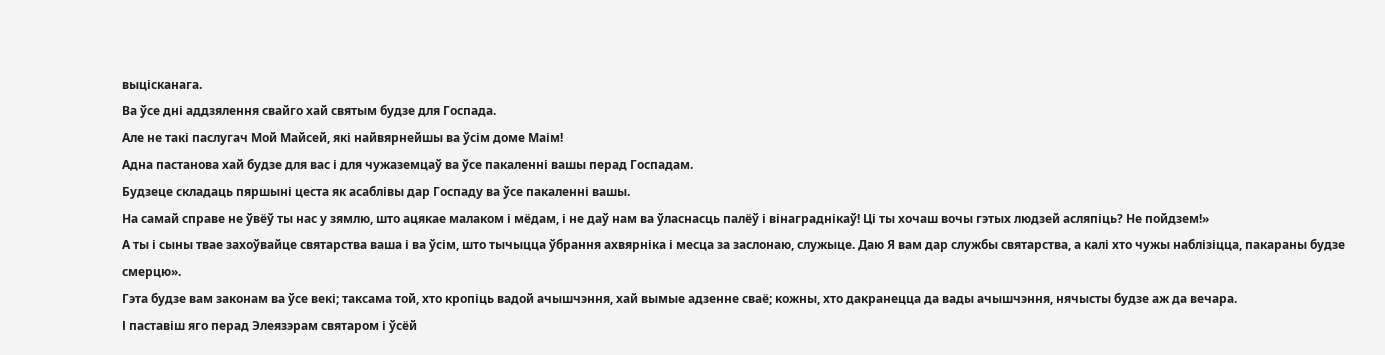выцісканага.
Ва ўсе дні аддзялення свайго хай святым будзе для Госпада.
Але не такі паслугач Мой Майсей, які найвярнейшы ва ўсім доме Маім!
Адна пастанова хай будзе для вас і для чужаземцаў ва ўсе пакаленні вашы перад Госпадам.
Будзеце складаць пяршыні цеста як асаблівы дар Госпаду ва ўсе пакаленні вашы.
На самай справе не ўвёў ты нас у зямлю, што ацякае малаком і мёдам, і не даў нам ва ўласнасць палёў і вінаграднікаў! Ці ты хочаш вочы гэтых людзей асляпіць? Не пойдзем!»
А ты і сыны твае захоўвайце святарства ваша і ва ўсім, што тычыцца ўбрання ахвярніка і месца за заслонаю, служыце. Даю Я вам дар службы святарства, а калі хто чужы наблізіцца, пакараны будзе смерцю».
Гэта будзе вам законам ва ўсе векі; таксама той, хто кропіць вадой ачышчэння, хай вымые адзенне сваё; кожны, хто дакранецца да вады ачышчэння, нячысты будзе аж да вечара.
І паставіш яго перад Элеязэрам святаром і ўсёй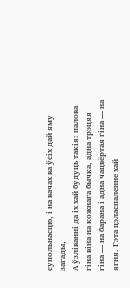супольнасцю, і на вачах ва ўсіх дай яму загады,
А ўзліванні да іх хай будуць такія: палова гіна віна на кожнага бычка, адна трэцяя гіна — на барана і адна чацвёртая гіна — на ягня. Гэта цэласпаленне хай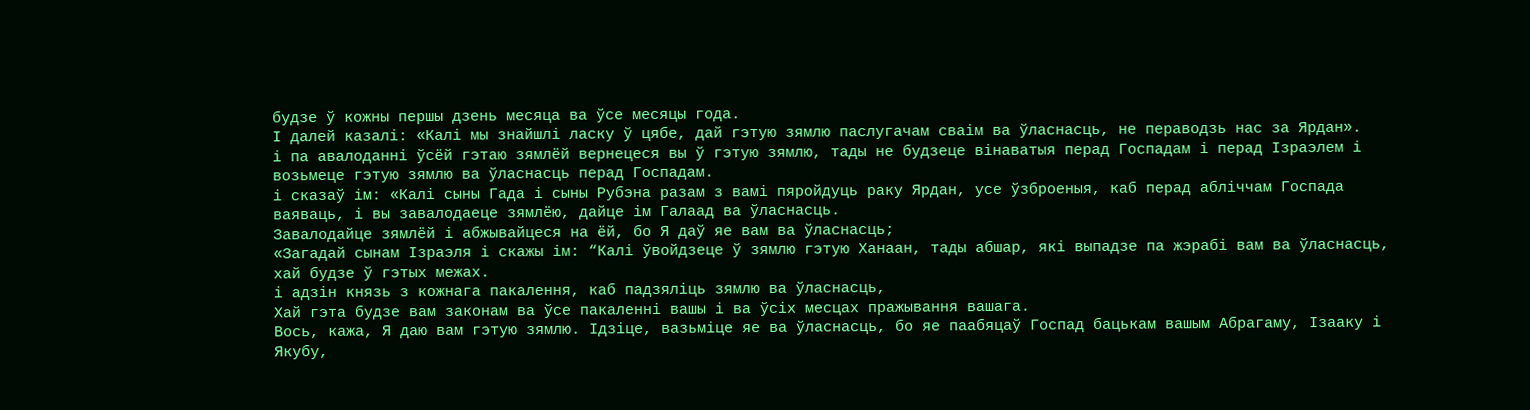будзе ў кожны першы дзень месяца ва ўсе месяцы года.
І далей казалі: «Калі мы знайшлі ласку ў цябе, дай гэтую зямлю паслугачам сваім ва ўласнасць, не пераводзь нас за Ярдан».
і па авалоданні ўсёй гэтаю зямлёй вернецеся вы ў гэтую зямлю, тады не будзеце вінаватыя перад Госпадам і перад Ізраэлем і возьмеце гэтую зямлю ва ўласнасць перад Госпадам.
і сказаў ім: «Калі сыны Гада і сыны Рубэна разам з вамі пяройдуць раку Ярдан, усе ўзброеныя, каб перад абліччам Госпада ваяваць, і вы завалодаеце зямлёю, дайце ім Галаад ва ўласнасць.
Завалодайце зямлёй і абжывайцеся на ёй, бо Я даў яе вам ва ўласнасць;
«Загадай сынам Ізраэля і скажы ім: “Калі ўвойдзеце ў зямлю гэтую Ханаан, тады абшар, які выпадзе па жэрабі вам ва ўласнасць, хай будзе ў гэтых межах.
і адзін князь з кожнага пакалення, каб падзяліць зямлю ва ўласнасць,
Хай гэта будзе вам законам ва ўсе пакаленні вашы і ва ўсіх месцах пражывання вашага.
Вось, кажа, Я даю вам гэтую зямлю. Ідзіце, вазьміце яе ва ўласнасць, бо яе паабяцаў Госпад бацькам вашым Абрагаму, Ізааку і Якубу,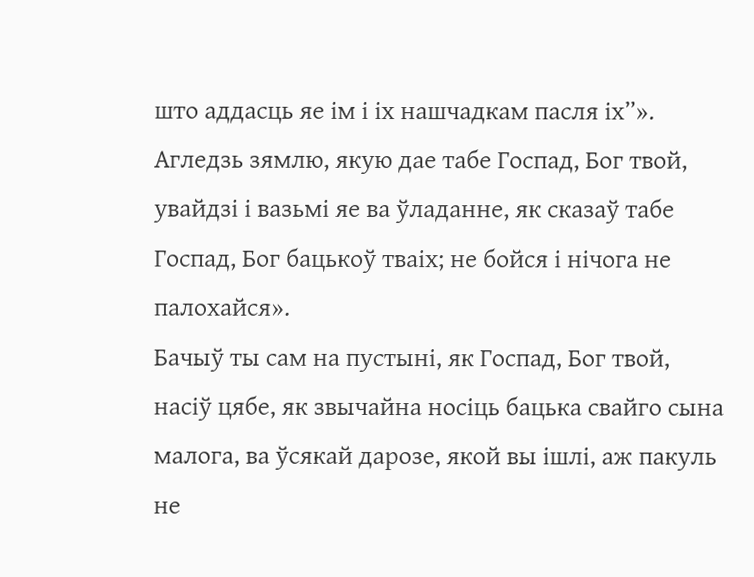што аддасць яе ім і іх нашчадкам пасля іх”».
Агледзь зямлю, якую дае табе Госпад, Бог твой, увайдзі і вазьмі яе ва ўладанне, як сказаў табе Госпад, Бог бацькоў тваіх; не бойся і нічога не палохайся».
Бачыў ты сам на пустыні, як Госпад, Бог твой, насіў цябе, як звычайна носіць бацька свайго сына малога, ва ўсякай дарозе, якой вы ішлі, аж пакуль не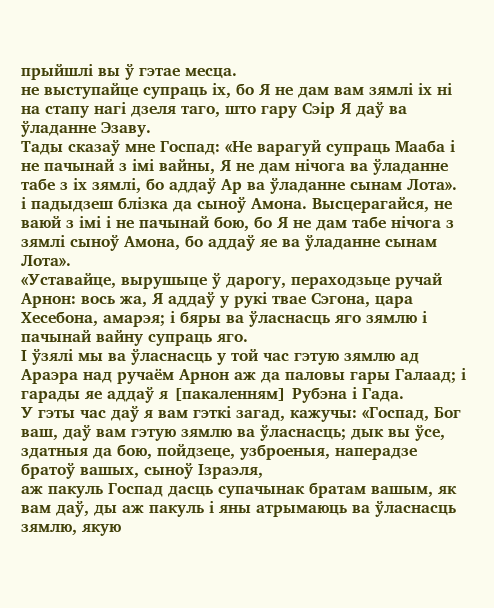прыйшлі вы ў гэтае месца.
не выступайце супраць іх, бо Я не дам вам зямлі іх ні на стапу нагі дзеля таго, што гару Сэір Я даў ва ўладанне Эзаву.
Тады сказаў мне Госпад: «Не варагуй супраць Мааба і не пачынай з імі вайны, Я не дам нічога ва ўладанне табе з іх зямлі, бо аддаў Ар ва ўладанне сынам Лота».
і падыдзеш блізка да сыноў Амона. Высцерагайся, не ваюй з імі і не пачынай бою, бо Я не дам табе нічога з зямлі сыноў Амона, бо аддаў яе ва ўладанне сынам Лота».
«Уставайце, вырушыце ў дарогу, пераходзьце ручай Арнон: вось жа, Я аддаў у рукі твае Сэгона, цара Хесебона, амарэя; і бяры ва ўласнасць яго зямлю і пачынай вайну супраць яго.
І ўзялі мы ва ўласнасць у той час гэтую зямлю ад Араэра над ручаём Арнон аж да паловы гары Галаад; і гарады яе аддаў я [пакаленням] Рубэна і Гада.
У гэты час даў я вам гэткі загад, кажучы: «Госпад, Бог ваш, даў вам гэтую зямлю ва ўласнасць; дык вы ўсе, здатныя да бою, пойдзеце, узброеныя, наперадзе братоў вашых, сыноў Ізраэля,
аж пакуль Госпад дасць супачынак братам вашым, як вам даў, ды аж пакуль і яны атрымаюць ва ўласнасць зямлю, якую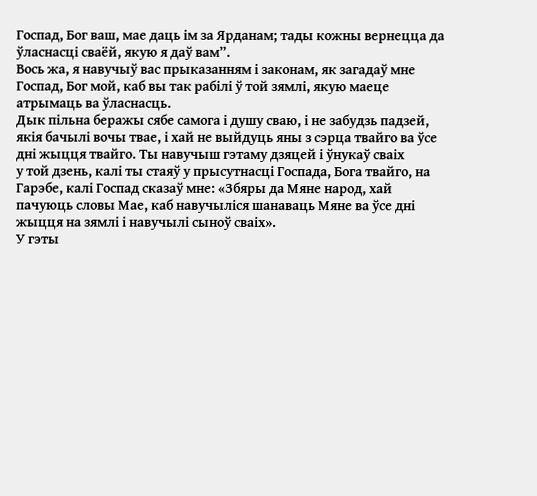Госпад, Бог ваш, мае даць ім за Ярданам; тады кожны вернецца да ўласнасці сваёй, якую я даў вам”.
Вось жа, я навучыў вас прыказанням і законам, як загадаў мне Госпад, Бог мой, каб вы так рабілі ў той зямлі, якую маеце атрымаць ва ўласнасць.
Дык пільна беражы сябе самога і душу сваю, і не забудзь падзей, якія бачылі вочы твае, і хай не выйдуць яны з сэрца твайго ва ўсе дні жыцця твайго. Ты навучыш гэтаму дзяцей і ўнукаў сваіх
у той дзень, калі ты стаяў у прысутнасці Госпада, Бога твайго, на Гарэбе, калі Госпад сказаў мне: «Збяры да Мяне народ, хай пачуюць словы Мае, каб навучыліся шанаваць Мяне ва ўсе дні жыцця на зямлі і навучылі сыноў сваіх».
У гэты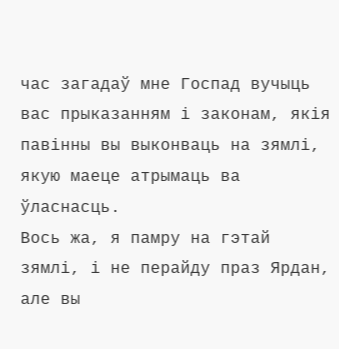час загадаў мне Госпад вучыць вас прыказанням і законам, якія павінны вы выконваць на зямлі, якую маеце атрымаць ва ўласнасць.
Вось жа, я памру на гэтай зямлі, і не перайду праз Ярдан, але вы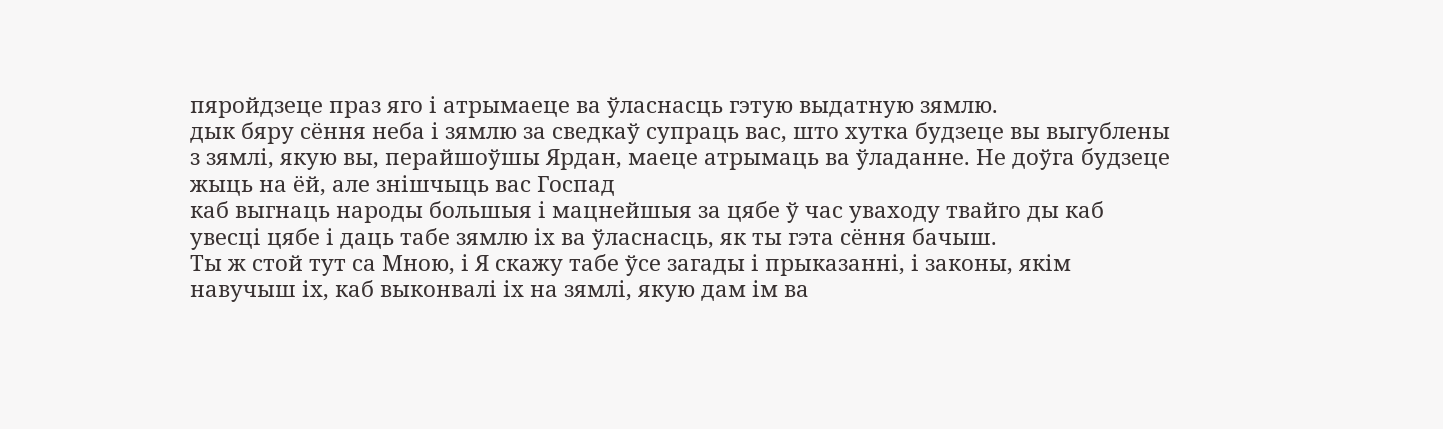пяройдзеце праз яго і атрымаеце ва ўласнасць гэтую выдатную зямлю.
дык бяру сёння неба і зямлю за сведкаў супраць вас, што хутка будзеце вы выгублены з зямлі, якую вы, перайшоўшы Ярдан, маеце атрымаць ва ўладанне. Не доўга будзеце жыць на ёй, але знішчыць вас Госпад
каб выгнаць народы большыя і мацнейшыя за цябе ў час уваходу твайго ды каб увесці цябе і даць табе зямлю іх ва ўласнасць, як ты гэта сёння бачыш.
Ты ж стой тут са Мною, і Я скажу табе ўсе загады і прыказанні, і законы, якім навучыш іх, каб выконвалі іх на зямлі, якую дам ім ва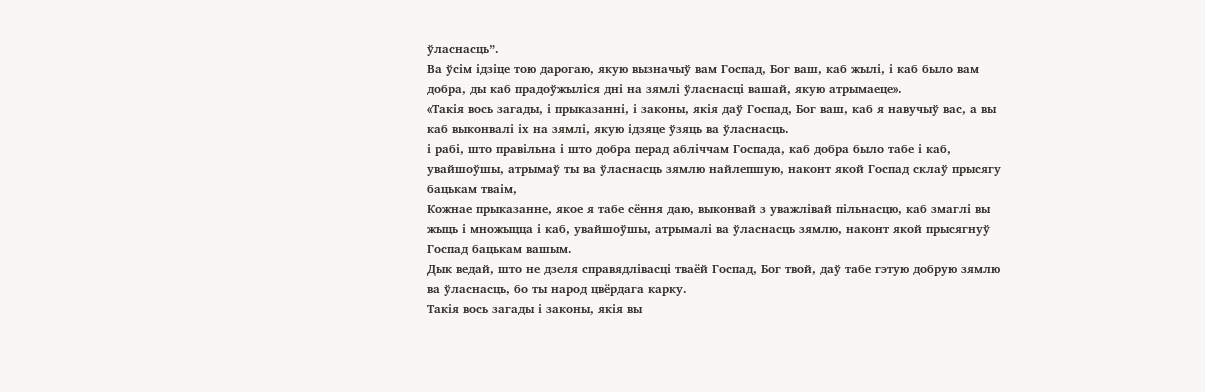ўласнасць”.
Ва ўсім ідзіце тою дарогаю, якую вызначыў вам Госпад, Бог ваш, каб жылі, і каб было вам добра, ды каб прадоўжыліся дні на зямлі ўласнасці вашай, якую атрымаеце».
«Такія вось загады, і прыказанні, і законы, якія даў Госпад, Бог ваш, каб я навучыў вас, а вы каб выконвалі іх на зямлі, якую ідзяце ўзяць ва ўласнасць.
і рабі, што правільна і што добра перад абліччам Госпада, каб добра было табе і каб, увайшоўшы, атрымаў ты ва ўласнасць зямлю найлепшую, наконт якой Госпад склаў прысягу бацькам тваім,
Кожнае прыказанне, якое я табе сёння даю, выконвай з уважлівай пільнасцю, каб змаглі вы жыць і множыцца і каб, увайшоўшы, атрымалі ва ўласнасць зямлю, наконт якой прысягнуў Госпад бацькам вашым.
Дык ведай, што не дзеля справядлівасці тваёй Госпад, Бог твой, даў табе гэтую добрую зямлю ва ўласнасць, бо ты народ цвёрдага карку.
Такія вось загады і законы, якія вы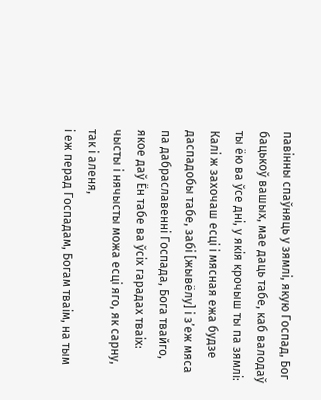павінны спаўняць у зямлі, якую Госпад, Бог бацькоў вашых, мае даць табе, каб валодаў ты ёю ва ўсе дні, у якія крочыш ты па зямлі:
Калі ж захочаш есці і мясная ежа будзе даспадобы табе, забі [жывёлу] і з’еж мяса па дабраславенні Госпада, Бога твайго, якое даў Ён табе ва ўсіх гарадах тваіх: чысты і нячысты можа есці яго, як сарну, так і аленя,
і еж перад Госпадам, Богам тваім, на тым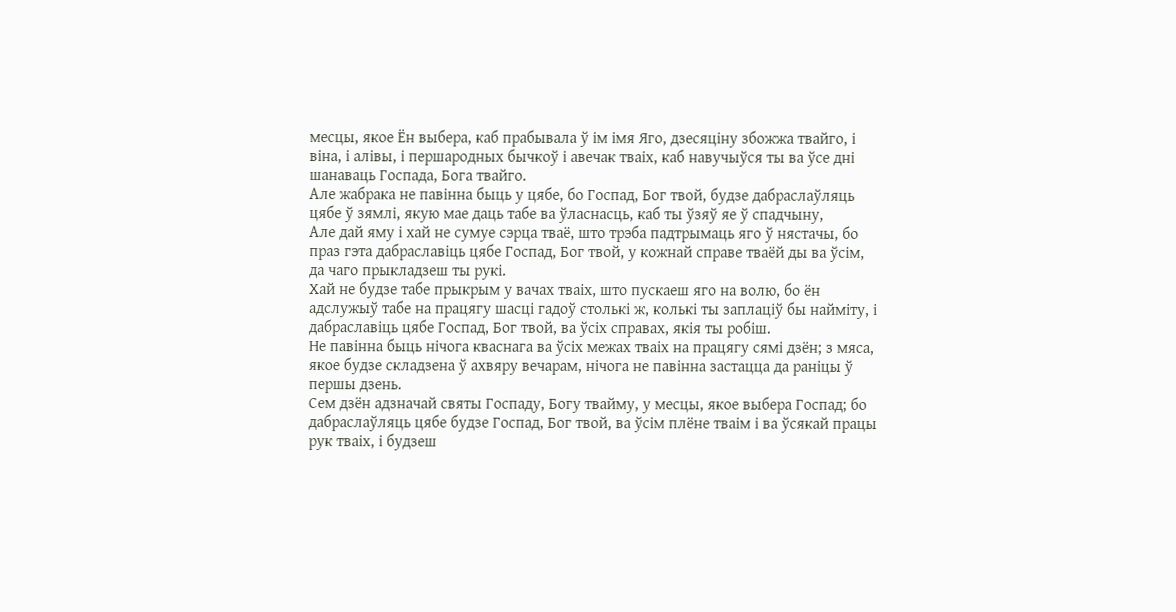месцы, якое Ён выбера, каб прабывала ў ім імя Яго, дзесяціну збожжа твайго, і віна, і алівы, і першародных бычкоў і авечак тваіх, каб навучыўся ты ва ўсе дні шанаваць Госпада, Бога твайго.
Але жабрака не павінна быць у цябе, бо Госпад, Бог твой, будзе дабраслаўляць цябе ў зямлі, якую мае даць табе ва ўласнасць, каб ты ўзяў яе ў спадчыну,
Але дай яму і хай не сумуе сэрца тваё, што трэба падтрымаць яго ў нястачы, бо праз гэта дабраславіць цябе Госпад, Бог твой, у кожнай справе тваёй ды ва ўсім, да чаго прыкладзеш ты рукі.
Хай не будзе табе прыкрым у вачах тваіх, што пускаеш яго на волю, бо ён адслужыў табе на працягу шасці гадоў столькі ж, колькі ты заплаціў бы найміту, і дабраславіць цябе Госпад, Бог твой, ва ўсіх справах, якія ты робіш.
Не павінна быць нічога кваснага ва ўсіх межах тваіх на працягу сямі дзён; з мяса, якое будзе складзена ў ахвяру вечарам, нічога не павінна застацца да раніцы ў першы дзень.
Сем дзён адзначай святы Госпаду, Богу твайму, у месцы, якое выбера Госпад; бо дабраслаўляць цябе будзе Госпад, Бог твой, ва ўсім плёне тваім і ва ўсякай працы рук тваіх, і будзеш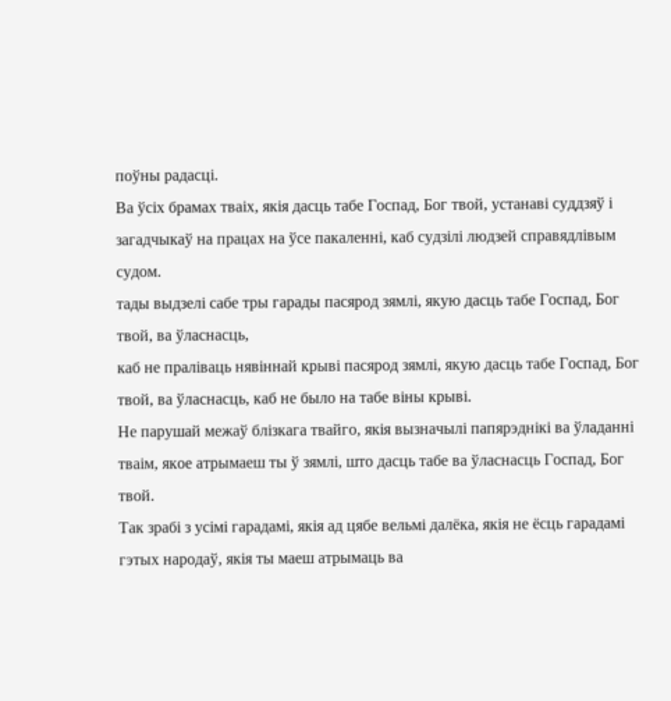поўны радасці.
Ва ўсіх брамах тваіх, якія дасць табе Госпад, Бог твой, устанаві суддзяў і загадчыкаў на працах на ўсе пакаленні, каб судзілі людзей справядлівым судом.
тады выдзелі сабе тры гарады пасярод зямлі, якую дасць табе Госпад, Бог твой, ва ўласнасць,
каб не праліваць нявіннай крыві пасярод зямлі, якую дасць табе Госпад, Бог твой, ва ўласнасць, каб не было на табе віны крыві.
Не парушай межаў блізкага твайго, якія вызначылі папярэднікі ва ўладанні тваім, якое атрымаеш ты ў зямлі, што дасць табе ва ўласнасць Госпад, Бог твой.
Так зрабі з усімі гарадамі, якія ад цябе вельмі далёка, якія не ёсць гарадамі гэтых народаў, якія ты маеш атрымаць ва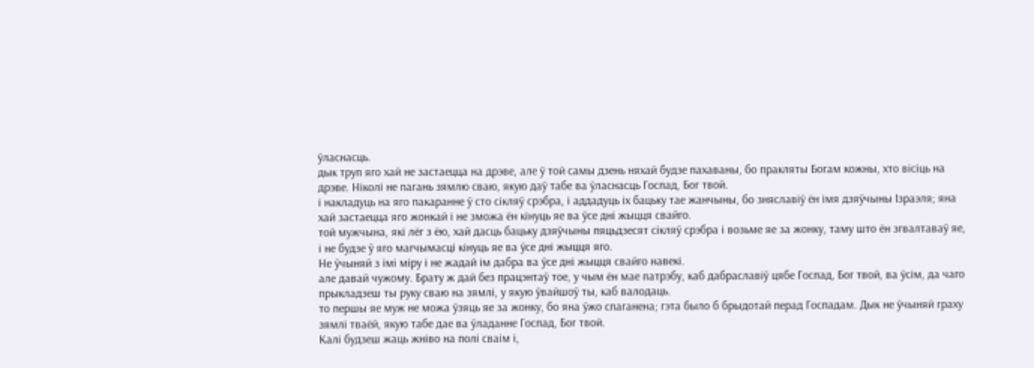ўласнасць.
дык труп яго хай не застаецца на дрэве, але ў той самы дзень няхай будзе пахаваны, бо пракляты Богам кожны, хто вісіць на дрэве. Ніколі не пагань зямлю сваю, якую даў табе ва ўласнасць Госпад, Бог твой.
і накладуць на яго пакаранне ў сто сікляў срэбра, і аддадуць іх бацьку тае жанчыны, бо зняславіў ён імя дзяўчыны Ізраэля; яна хай застаецца яго жонкай і не зможа ён кінуць яе ва ўсе дні жыцця свайго.
той мужчына, які лёг з ёю, хай дасць бацьку дзяўчыны пяцьдзесят сікляў срэбра і возьме яе за жонку, таму што ён згвалтаваў яе, і не будзе ў яго магчымасці кінуць яе ва ўсе дні жыцця яго.
Не ўчыняй з імі міру і не жадай ім дабра ва ўсе дні жыцця свайго навекі.
але давай чужому. Брату ж дай без працэнтаў тое, у чым ён мае патрэбу, каб дабраславіў цябе Госпад, Бог твой, ва ўсім, да чаго прыкладзеш ты руку сваю на зямлі, у якую ўвайшоў ты, каб валодаць.
то першы яе муж не можа ўзяць яе за жонку, бо яна ўжо спаганена; гэта было б брыдотай перад Госпадам. Дык не ўчыняй граху зямлі тваёй, якую табе дае ва ўладанне Госпад, Бог твой.
Калі будзеш жаць жніво на полі сваім і,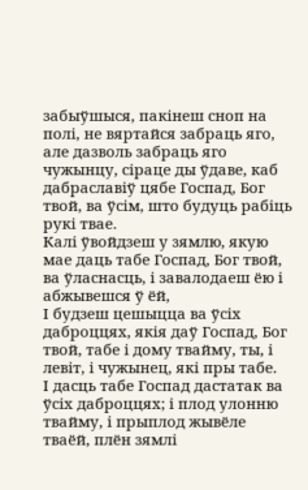забыўшыся, пакінеш сноп на полі, не вяртайся забраць яго, але дазволь забраць яго чужынцу, сіраце ды ўдаве, каб дабраславіў цябе Госпад, Бог твой, ва ўсім, што будуць рабіць рукі твае.
Калі ўвойдзеш у зямлю, якую мае даць табе Госпад, Бог твой, ва ўласнасць, і завалодаеш ёю і абжывешся ў ёй,
І будзеш цешыцца ва ўсіх даброццях, якія даў Госпад, Бог твой, табе і дому твайму, ты, і левіт, і чужынец, які пры табе.
І дасць табе Госпад дастатак ва ўсіх даброццях; і плод улонню твайму, і прыплод жывёле тваёй, плён зямлі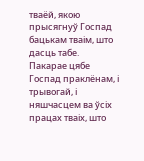тваёй, якою прысягнуў Госпад бацькам тваім, што дасць табе.
Пакарае цябе Госпад праклёнам, і трывогай, і няшчасцем ва ўсіх працах тваіх, што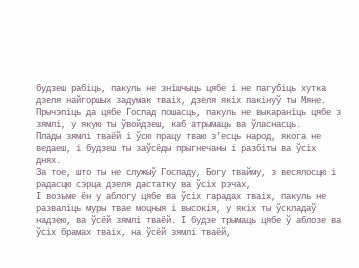будзеш рабіць, пакуль не знішчыць цябе і не пагубіць хутка дзеля найгоршых задумак тваіх, дзеля якіх пакінуў ты Мяне.
Прычэпіць да цябе Госпад пошасць, пакуль не выкараніць цябе з зямлі, у якую ты ўвойдзеш, каб атрымаць ва ўласнасць.
Плады зямлі тваёй і ўсю працу тваю з’есць народ, якога не ведаеш, і будзеш ты заўсёды прыгнечаны і разбіты ва ўсіх днях.
За тое, што ты не служыў Госпаду, Богу твайму, з весялосцю і радасцю сэрца дзеля дастатку ва ўсіх рэчах,
І возьме ён у аблогу цябе ва ўсіх гарадах тваіх, пакуль не разваліць муры твае моцныя і высокія, у якіх ты ўскладаў надзею, ва ўсёй зямлі тваёй. І будзе трымаць цябе ў аблозе ва ўсіх брамах тваіх, на ўсёй зямлі тваёй,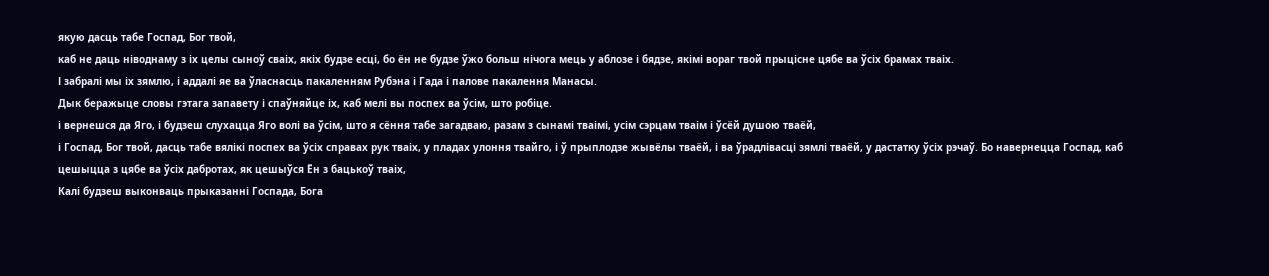якую дасць табе Госпад, Бог твой,
каб не даць ніводнаму з іх целы сыноў сваіх, якіх будзе есці, бо ён не будзе ўжо больш нічога мець у аблозе і бядзе, якімі вораг твой прыцісне цябе ва ўсіх брамах тваіх.
І забралі мы іх зямлю, і аддалі яе ва ўласнасць пакаленням Рубэна і Гада і палове пакалення Манасы.
Дык беражыце словы гэтага запавету і спаўняйце іх, каб мелі вы поспех ва ўсім, што робіце.
і вернешся да Яго, і будзеш слухацца Яго волі ва ўсім, што я сёння табе загадваю, разам з сынамі тваімі, усім сэрцам тваім і ўсёй душою тваёй,
і Госпад, Бог твой, дасць табе вялікі поспех ва ўсіх справах рук тваіх, у пладах улоння твайго, і ў прыплодзе жывёлы тваёй, і ва ўрадлівасці зямлі тваёй, у дастатку ўсіх рэчаў. Бо навернецца Госпад, каб цешыцца з цябе ва ўсіх дабротах, як цешыўся Ён з бацькоў тваіх,
Калі будзеш выконваць прыказанні Госпада, Бога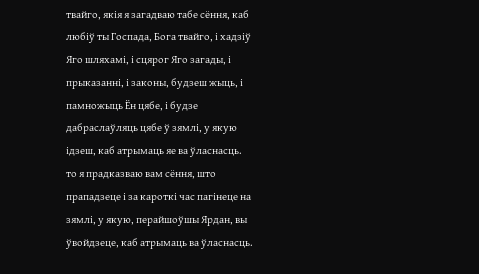твайго, якія я загадваю табе сёння, каб любіў ты Госпада, Бога твайго, і хадзіў Яго шляхамі, і сцярог Яго загады, і прыказанні, і законы, будзеш жыць, і памножыць Ён цябе, і будзе дабраслаўляць цябе ў зямлі, у якую ідзеш, каб атрымаць яе ва ўласнасць.
то я прадказваю вам сёння, што прападзеце і за кароткі час пагінеце на зямлі, у якую, перайшоўшы Ярдан, вы ўвойдзеце, каб атрымаць ва ўласнасць.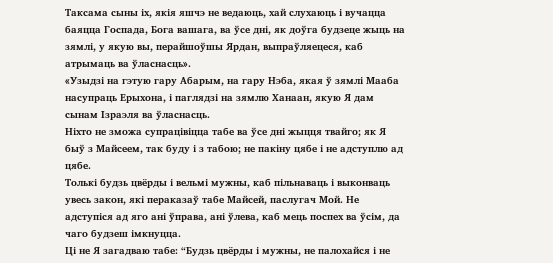Таксама сыны іх, якія яшчэ не ведаюць, хай слухаюць і вучацца баяцца Госпада, Бога вашага, ва ўсе дні, як доўга будзеце жыць на зямлі, у якую вы, перайшоўшы Ярдан, выпраўляецеся, каб атрымаць ва ўласнасць».
«Узыдзі на гэтую гару Абарым, на гару Нэба, якая ў зямлі Мааба насупраць Ерыхона, і паглядзі на зямлю Ханаан, якую Я дам сынам Ізраэля ва ўласнасць.
Ніхто не зможа супрацівіцца табе ва ўсе дні жыцця твайго; як Я быў з Майсеем, так буду і з табою; не пакіну цябе і не адступлю ад цябе.
Толькі будзь цвёрды і вельмі мужны, каб пільнаваць і выконваць увесь закон, які пераказаў табе Майсей, паслугач Мой. Не адступіся ад яго ані ўправа, ані ўлева, каб мець поспех ва ўсім, да чаго будзеш імкнуцца.
Ці не Я загадваю табе: “Будзь цвёрды і мужны, не палохайся і не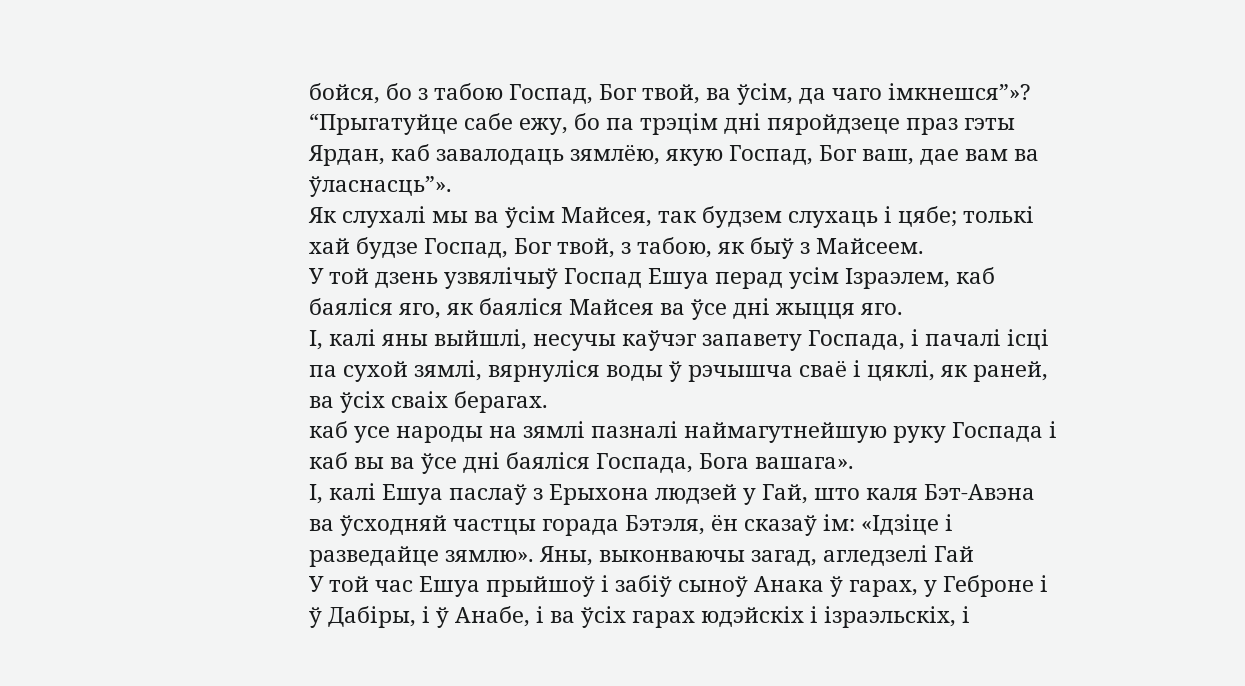бойся, бо з табою Госпад, Бог твой, ва ўсім, да чаго імкнешся”»?
“Прыгатуйце сабе ежу, бо па трэцім дні пяройдзеце праз гэты Ярдан, каб завалодаць зямлёю, якую Госпад, Бог ваш, дае вам ва ўласнасць”».
Як слухалі мы ва ўсім Майсея, так будзем слухаць і цябе; толькі хай будзе Госпад, Бог твой, з табою, як быў з Майсеем.
У той дзень узвялічыў Госпад Ешуа перад усім Ізраэлем, каб баяліся яго, як баяліся Майсея ва ўсе дні жыцця яго.
І, калі яны выйшлі, несучы каўчэг запавету Госпада, і пачалі ісці па сухой зямлі, вярнуліся воды ў рэчышча сваё і цяклі, як раней, ва ўсіх сваіх берагах.
каб усе народы на зямлі пазналі наймагутнейшую руку Госпада і каб вы ва ўсе дні баяліся Госпада, Бога вашага».
І, калі Ешуа паслаў з Ерыхона людзей у Гай, што каля Бэт-Авэна ва ўсходняй частцы горада Бэтэля, ён сказаў ім: «Ідзіце і разведайце зямлю». Яны, выконваючы загад, агледзелі Гай
У той час Ешуа прыйшоў і забіў сыноў Анака ў гарах, у Геброне і ў Дабіры, і ў Анабе, і ва ўсіх гарах юдэйскіх і ізраэльскіх, і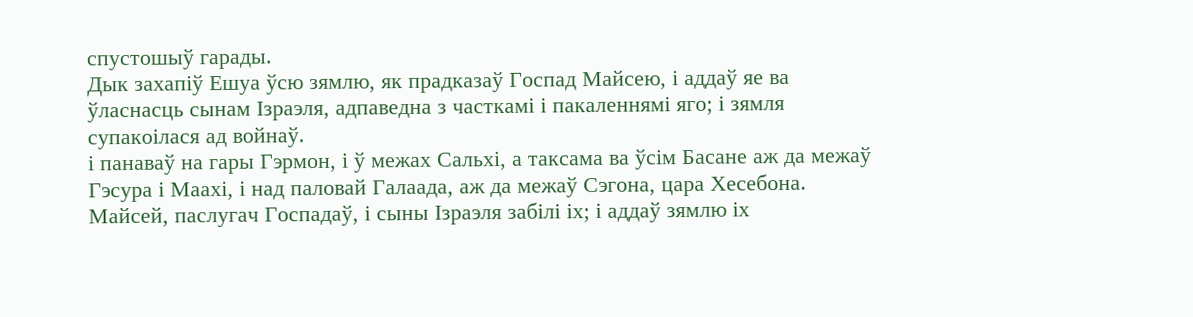спустошыў гарады.
Дык захапіў Ешуа ўсю зямлю, як прадказаў Госпад Майсею, і аддаў яе ва ўласнасць сынам Ізраэля, адпаведна з часткамі і пакаленнямі яго; і зямля супакоілася ад войнаў.
і панаваў на гары Гэрмон, і ў межах Сальхі, а таксама ва ўсім Басане аж да межаў Гэсура і Маахі, і над паловай Галаада, аж да межаў Сэгона, цара Хесебона.
Майсей, паслугач Госпадаў, і сыны Ізраэля забілі іх; і аддаў зямлю іх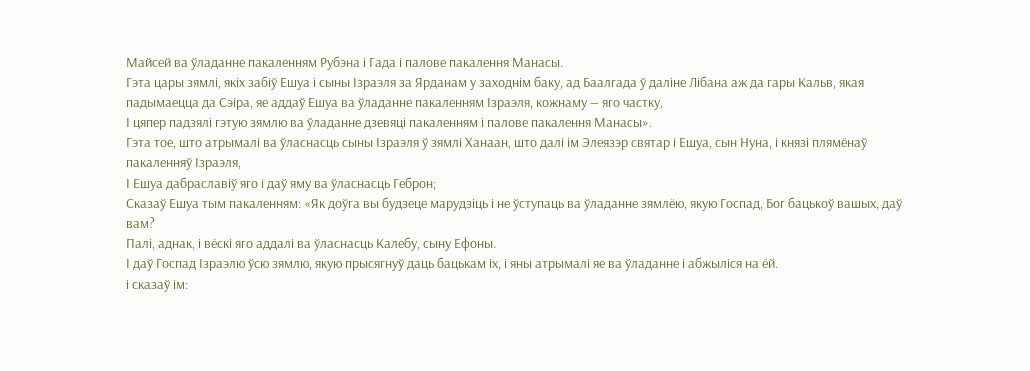Майсей ва ўладанне пакаленням Рубэна і Гада і палове пакалення Манасы.
Гэта цары зямлі, якіх забіў Ешуа і сыны Ізраэля за Ярданам у заходнім баку, ад Баалгада ў даліне Лібана аж да гары Кальв, якая падымаецца да Сэіра, яе аддаў Ешуа ва ўладанне пакаленням Ізраэля, кожнаму — яго частку,
І цяпер падзялі гэтую зямлю ва ўладанне дзевяці пакаленням і палове пакалення Манасы».
Гэта тое, што атрымалі ва ўласнасць сыны Ізраэля ў зямлі Ханаан, што далі ім Элеязэр святар і Ешуа, сын Нуна, і князі плямёнаў пакаленняў Ізраэля,
І Ешуа дабраславіў яго і даў яму ва ўласнасць Геброн;
Сказаў Ешуа тым пакаленням: «Як доўга вы будзеце марудзіць і не ўступаць ва ўладанне зямлёю, якую Госпад, Бог бацькоў вашых, даў вам?
Палі, аднак, і вёскі яго аддалі ва ўласнасць Калебу, сыну Ефоны.
І даў Госпад Ізраэлю ўсю зямлю, якую прысягнуў даць бацькам іх, і яны атрымалі яе ва ўладанне і абжыліся на ёй.
і сказаў ім: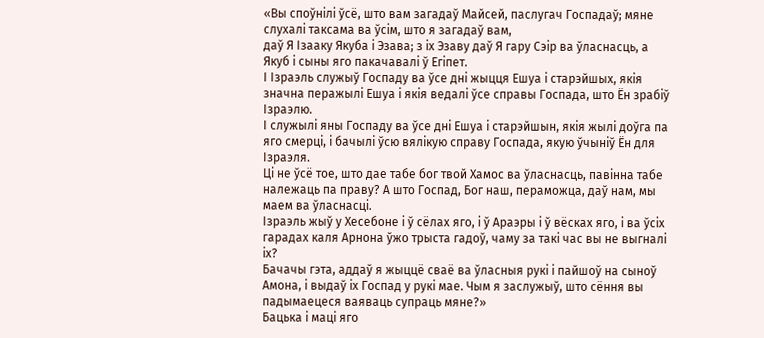«Вы споўнілі ўсё, што вам загадаў Майсей, паслугач Госпадаў; мяне слухалі таксама ва ўсім, што я загадаў вам,
даў Я Ізааку Якуба і Эзава; з іх Эзаву даў Я гару Сэір ва ўласнасць, а Якуб і сыны яго пакачавалі ў Егіпет.
І Ізраэль служыў Госпаду ва ўсе дні жыцця Ешуа і старэйшых, якія значна перажылі Ешуа і якія ведалі ўсе справы Госпада, што Ён зрабіў Ізраэлю.
І служылі яны Госпаду ва ўсе дні Ешуа і старэйшын, якія жылі доўга па яго смерці, і бачылі ўсю вялікую справу Госпада, якую ўчыніў Ён для Ізраэля.
Ці не ўсё тое, што дае табе бог твой Хамос ва ўласнасць, павінна табе належаць па праву? А што Госпад, Бог наш, пераможца, даў нам, мы маем ва ўласнасці.
Ізраэль жыў у Хесебоне і ў сёлах яго, і ў Араэры і ў вёсках яго, і ва ўсіх гарадах каля Арнона ўжо трыста гадоў, чаму за такі час вы не выгналі іх?
Бачачы гэта, аддаў я жыццё сваё ва ўласныя рукі і пайшоў на сыноў Амона, і выдаў іх Госпад у рукі мае. Чым я заслужыў, што сёння вы падымаецеся ваяваць супраць мяне?»
Бацька і маці яго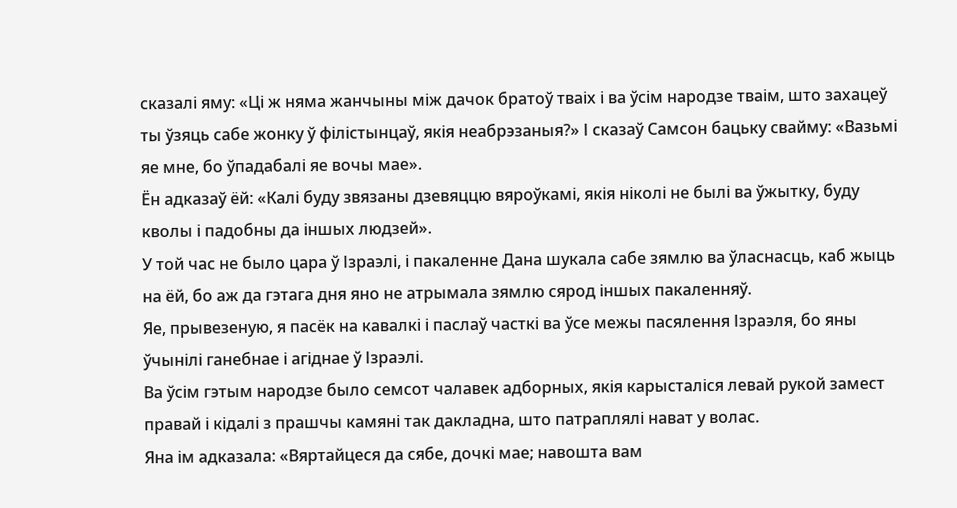сказалі яму: «Ці ж няма жанчыны між дачок братоў тваіх і ва ўсім народзе тваім, што захацеў ты ўзяць сабе жонку ў філістынцаў, якія неабрэзаныя?» І сказаў Самсон бацьку свайму: «Вазьмі яе мне, бо ўпадабалі яе вочы мае».
Ён адказаў ёй: «Калі буду звязаны дзевяццю вяроўкамі, якія ніколі не былі ва ўжытку, буду кволы і падобны да іншых людзей».
У той час не было цара ў Ізраэлі, і пакаленне Дана шукала сабе зямлю ва ўласнасць, каб жыць на ёй, бо аж да гэтага дня яно не атрымала зямлю сярод іншых пакаленняў.
Яе, прывезеную, я пасёк на кавалкі і паслаў часткі ва ўсе межы пасялення Ізраэля, бо яны ўчынілі ганебнае і агіднае ў Ізраэлі.
Ва ўсім гэтым народзе было семсот чалавек адборных, якія карысталіся левай рукой замест правай і кідалі з прашчы камяні так дакладна, што патраплялі нават у волас.
Яна ім адказала: «Вяртайцеся да сябе, дочкі мае; навошта вам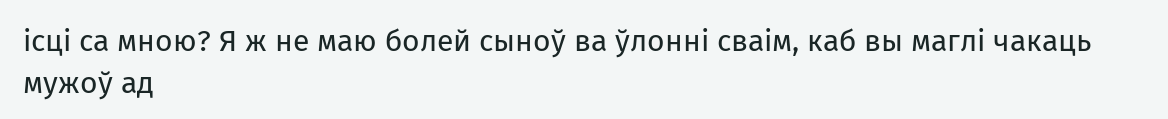ісці са мною? Я ж не маю болей сыноў ва ўлонні сваім, каб вы маглі чакаць мужоў ад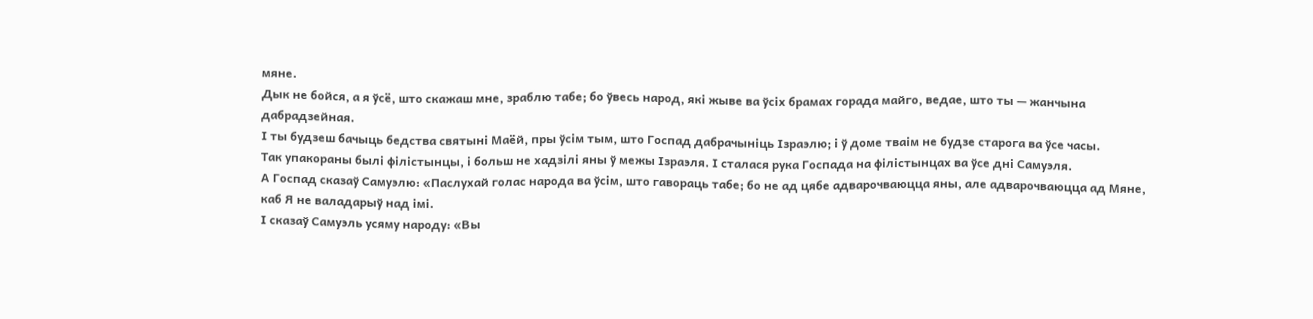мяне.
Дык не бойся, а я ўсё, што скажаш мне, зраблю табе; бо ўвесь народ, які жыве ва ўсіх брамах горада майго, ведае, што ты — жанчына дабрадзейная.
І ты будзеш бачыць бедства святыні Маёй, пры ўсім тым, што Госпад дабрачыніць Ізраэлю; і ў доме тваім не будзе старога ва ўсе часы.
Так упакораны былі філістынцы, і больш не хадзілі яны ў межы Ізраэля. І сталася рука Госпада на філістынцах ва ўсе дні Самуэля.
А Госпад сказаў Самуэлю: «Паслухай голас народа ва ўсім, што гавораць табе; бо не ад цябе адварочваюцца яны, але адварочваюцца ад Мяне, каб Я не валадарыў над імі.
І сказаў Самуэль усяму народу: «Вы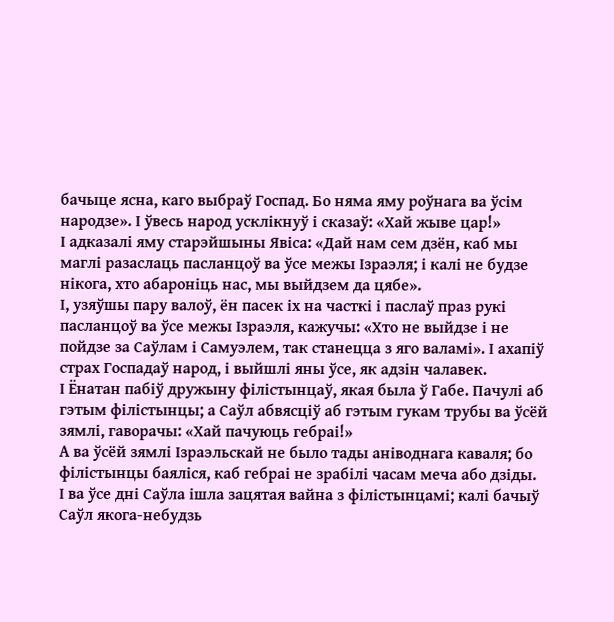бачыце ясна, каго выбраў Госпад. Бо няма яму роўнага ва ўсім народзе». І ўвесь народ усклікнуў і сказаў: «Хай жыве цар!»
І адказалі яму старэйшыны Явіса: «Дай нам сем дзён, каб мы маглі разаслаць пасланцоў ва ўсе межы Ізраэля; і калі не будзе нікога, хто абароніць нас, мы выйдзем да цябе».
І, узяўшы пару валоў, ён пасек іх на часткі і паслаў праз рукі пасланцоў ва ўсе межы Ізраэля, кажучы: «Хто не выйдзе і не пойдзе за Саўлам і Самуэлем, так станецца з яго валамі». І ахапіў страх Госпадаў народ, і выйшлі яны ўсе, як адзін чалавек.
І Ёнатан пабіў дружыну філістынцаў, якая была ў Габе. Пачулі аб гэтым філістынцы; а Саўл абвясціў аб гэтым гукам трубы ва ўсёй зямлі, гаворачы: «Хай пачуюць гебраі!»
А ва ўсёй зямлі Ізраэльскай не было тады аніводнага каваля; бо філістынцы баяліся, каб гебраі не зрабілі часам меча або дзіды.
І ва ўсе дні Саўла ішла зацятая вайна з філістынцамі; калі бачыў Саўл якога-небудзь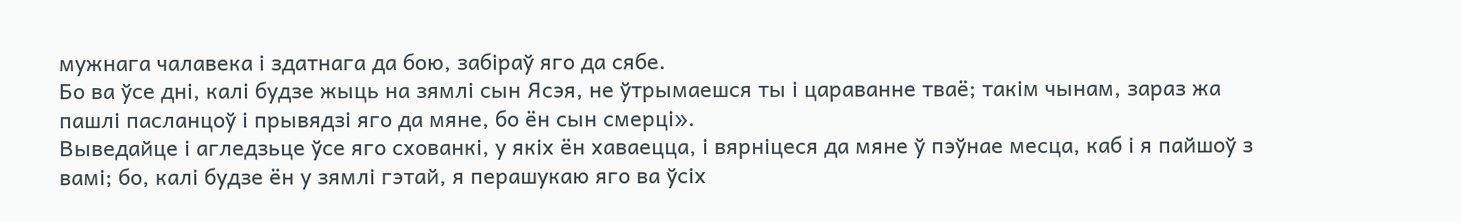мужнага чалавека і здатнага да бою, забіраў яго да сябе.
Бо ва ўсе дні, калі будзе жыць на зямлі сын Ясэя, не ўтрымаешся ты і цараванне тваё; такім чынам, зараз жа пашлі пасланцоў і прывядзі яго да мяне, бо ён сын смерці».
Выведайце і агледзьце ўсе яго схованкі, у якіх ён хаваецца, і вярніцеся да мяне ў пэўнае месца, каб і я пайшоў з вамі; бо, калі будзе ён у зямлі гэтай, я перашукаю яго ва ўсіх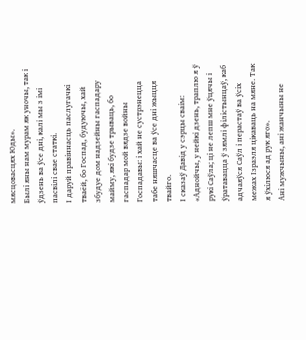мясцовасцях Юды».
Былі яны нам мурам як уночы, так і ўдзень ва ўсе дні, калі мы з імі пасвілі свае статкі.
І даруй правіннасць паслугачкі тваёй, бо Госпад, будуючы, хай збудуе дом надзейны гаспадару майму, які будзе трываць, бо гаспадар мой вядзе войны Госпадавы: і хай не сустрэнецца табе няшчасце ва ўсе дні жыцця твайго.
І сказаў Давід у сэрцы сваім: «Аднойчы, у нейкі дзень, траплю я ў рукі Саўла; ці не лепш мне ўцячы і ўратавацца ў зямлі філістынцаў, каб адчаяўся Саўл і перастаў ва ўсіх межах Ізраэля цікаваць на мяне. Так я ўхілюся ад рук яго».
Ані мужчыны, ані жанчыны не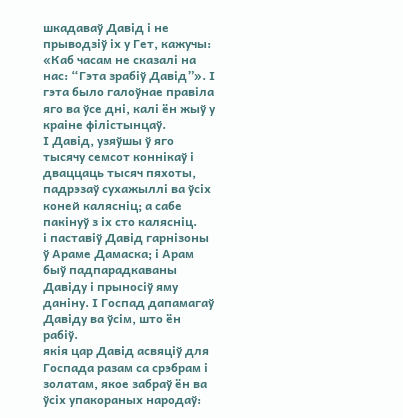шкадаваў Давід і не прыводзіў іх у Гет, кажучы: «Каб часам не сказалі на нас: “Гэта зрабіў Давід”». І гэта было галоўнае правіла яго ва ўсе дні, калі ён жыў у краіне філістынцаў.
І Давід, узяўшы ў яго тысячу семсот коннікаў і дваццаць тысяч пяхоты, падрэзаў сухажыллі ва ўсіх коней калясніц; а сабе пакінуў з іх сто калясніц.
і паставіў Давід гарнізоны ў Араме Дамаска; і Арам быў падпарадкаваны Давіду і прыносіў яму даніну. І Госпад дапамагаў Давіду ва ўсім, што ён рабіў.
якія цар Давід асвяціў для Госпада разам са срэбрам і золатам, якое забраў ён ва ўсіх упакораных народаў: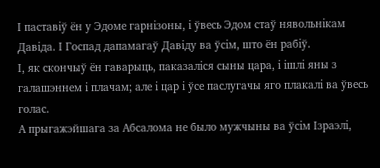І паставіў ён у Эдоме гарнізоны, і ўвесь Эдом стаў нявольнікам Давіда. І Госпад дапамагаў Давіду ва ўсім, што ён рабіў.
І, як скончыў ён гаварыць, паказаліся сыны цара, і ішлі яны з галашэннем і плачам; але і цар і ўсе паслугачы яго плакалі ва ўвесь голас.
А прыгажэйшага за Абсалома не было мужчыны ва ўсім Ізраэлі,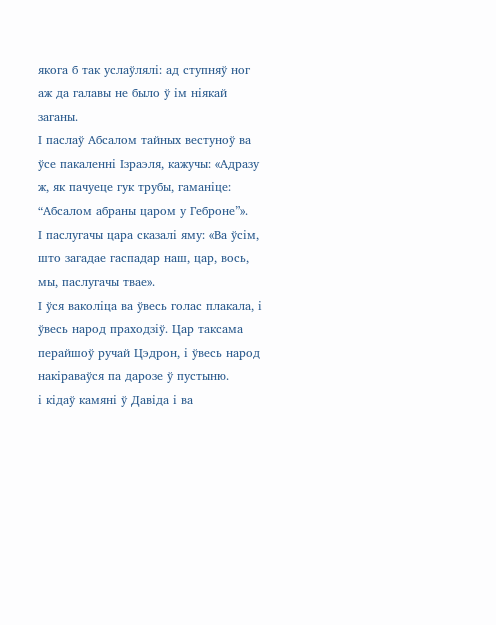якога б так услаўлялі: ад ступняў ног аж да галавы не было ў ім ніякай заганы.
І паслаў Абсалом тайных вестуноў ва ўсе пакаленні Ізраэля, кажучы: «Адразу ж, як пачуеце гук трубы, гаманіце: “Абсалом абраны царом у Геброне”».
І паслугачы цара сказалі яму: «Ва ўсім, што загадае гаспадар наш, цар, вось, мы, паслугачы твае».
І ўся ваколіца ва ўвесь голас плакала, і ўвесь народ праходзіў. Цар таксама перайшоў ручай Цэдрон, і ўвесь народ накіраваўся па дарозе ў пустыню.
і кідаў камяні ў Давіда і ва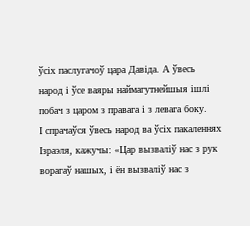ўсіх паслугачоў цара Давіда. А ўвесь народ і ўсе ваяры наймагутнейшыя ішлі побач з царом з правага і з левага боку.
І спрачаўся ўвесь народ ва ўсіх пакаленнях Ізраэля, кажучы: «Цар вызваліў нас з рук ворагаў нашых, і ён вызваліў нас з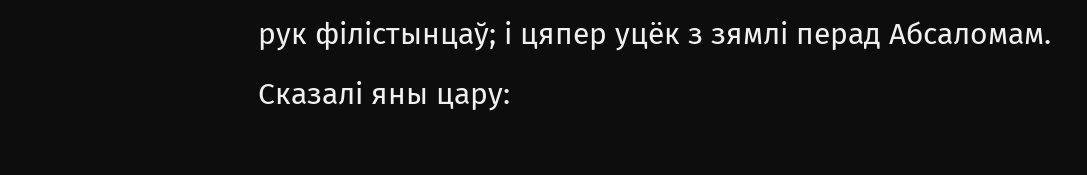рук філістынцаў; і цяпер уцёк з зямлі перад Абсаломам.
Сказалі яны цару: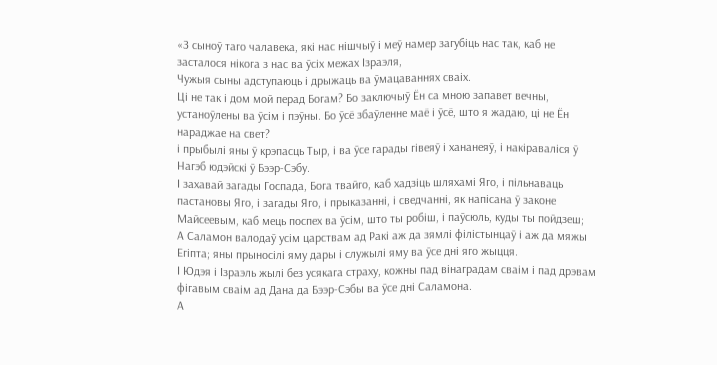«З сыноў таго чалавека, які нас нішчыў і меў намер загубіць нас так, каб не засталося нікога з нас ва ўсіх межах Ізраэля,
Чужыя сыны адступаюць і дрыжаць ва ўмацаваннях сваіх.
Ці не так і дом мой перад Богам? Бо заключыў Ён са мною запавет вечны, устаноўлены ва ўсім і пэўны. Бо ўсё збаўленне маё і ўсё, што я жадаю, ці не Ён нараджае на свет?
і прыбылі яны ў крэпасць Тыр, і ва ўсе гарады гівеяў і хананеяў, і накіраваліся ў Нагэб юдэйскі ў Бээр-Сэбу.
І захавай загады Госпада, Бога твайго, каб хадзіць шляхамі Яго, і пільнаваць пастановы Яго, і загады Яго, і прыказанні, і сведчанні, як напісана ў законе Майсеевым, каб мець поспех ва ўсім, што ты робіш, і паўсюль, куды ты пойдзеш;
А Саламон валодаў усім царствам ад Ракі аж да зямлі філістынцаў і аж да мяжы Егіпта; яны прыносілі яму дары і служылі яму ва ўсе дні яго жыцця.
І Юдэя і Ізраэль жылі без усякага страху, кожны пад вінаградам сваім і пад дрэвам фігавым сваім ад Дана да Бээр-Сэбы ва ўсе дні Саламона.
А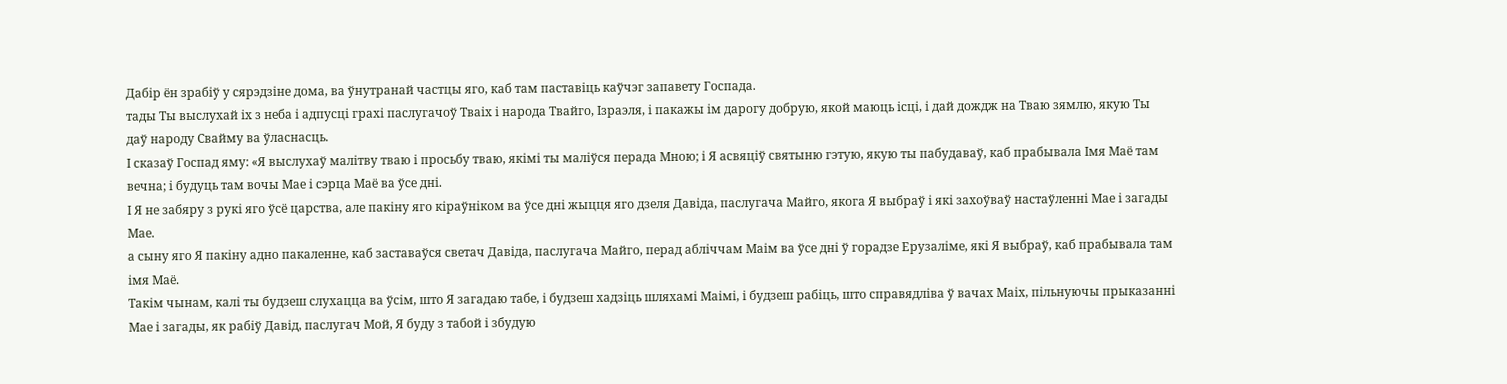Дабір ён зрабіў у сярэдзіне дома, ва ўнутранай частцы яго, каб там паставіць каўчэг запавету Госпада.
тады Ты выслухай іх з неба і адпусці грахі паслугачоў Тваіх і народа Твайго, Ізраэля, і пакажы ім дарогу добрую, якой маюць ісці, і дай дождж на Тваю зямлю, якую Ты даў народу Свайму ва ўласнасць.
І сказаў Госпад яму: «Я выслухаў малітву тваю і просьбу тваю, якімі ты маліўся перада Мною; і Я асвяціў святыню гэтую, якую ты пабудаваў, каб прабывала Імя Маё там вечна; і будуць там вочы Мае і сэрца Маё ва ўсе дні.
І Я не забяру з рукі яго ўсё царства, але пакіну яго кіраўніком ва ўсе дні жыцця яго дзеля Давіда, паслугача Майго, якога Я выбраў і які захоўваў настаўленні Мае і загады Мае.
а сыну яго Я пакіну адно пакаленне, каб заставаўся светач Давіда, паслугача Майго, перад абліччам Маім ва ўсе дні ў горадзе Ерузаліме, які Я выбраў, каб прабывала там імя Маё.
Такім чынам, калі ты будзеш слухацца ва ўсім, што Я загадаю табе, і будзеш хадзіць шляхамі Маімі, і будзеш рабіць, што справядліва ў вачах Маіх, пільнуючы прыказанні Мае і загады, як рабіў Давід, паслугач Мой, Я буду з табой і збудую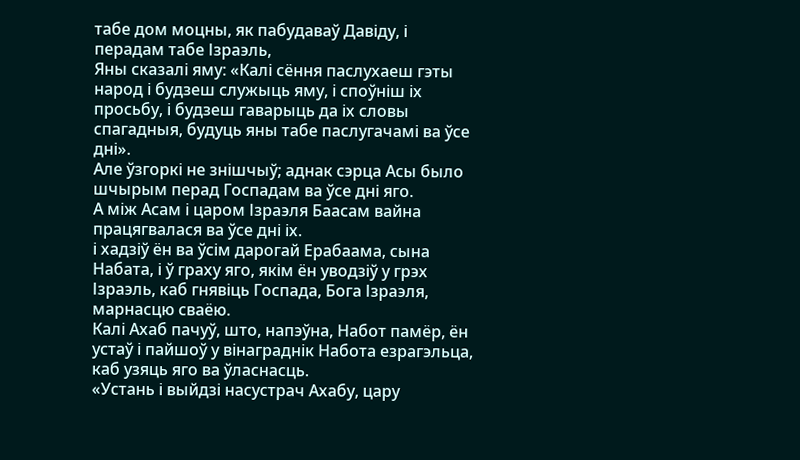табе дом моцны, як пабудаваў Давіду, і перадам табе Ізраэль,
Яны сказалі яму: «Калі сёння паслухаеш гэты народ і будзеш служыць яму, і споўніш іх просьбу, і будзеш гаварыць да іх словы спагадныя, будуць яны табе паслугачамі ва ўсе дні».
Але ўзгоркі не знішчыў; аднак сэрца Асы было шчырым перад Госпадам ва ўсе дні яго.
А між Асам і царом Ізраэля Баасам вайна працягвалася ва ўсе дні іх.
і хадзіў ён ва ўсім дарогай Ерабаама, сына Набата, і ў граху яго, якім ён уводзіў у грэх Ізраэль, каб гнявіць Госпада, Бога Ізраэля, марнасцю сваёю.
Калі Ахаб пачуў, што, напэўна, Набот памёр, ён устаў і пайшоў у вінаграднік Набота езрагэльца, каб узяць яго ва ўласнасць.
«Устань і выйдзі насустрач Ахабу, цару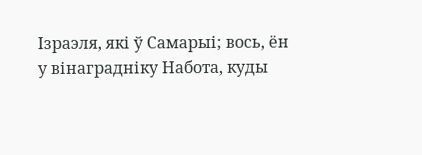Ізраэля, які ў Самарыі; вось, ён у вінаградніку Набота, куды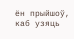ён прыйшоў, каб узяць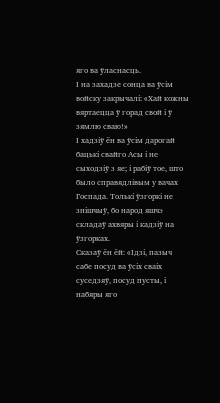яго ва ўласнасць.
І на захадзе сонца ва ўсім войску закрычалі: «Хай кожны вяртаецца ў горад свой і ў зямлю сваю!»
І хадзіў ён ва ўсім дарогай бацькі свайго Асы і не сыходзіў з яе; і рабіў тое, што было справядлівым у вачах Госпада. Толькі ўзгоркі не знішчыў, бо народ яшчэ складаў ахвяры і кадзіў на ўзгорках.
Сказаў ён ёй: «Ідзі, пазыч сабе посуд ва ўсіх сваіх суседзяў, посуд пусты, і набяры яго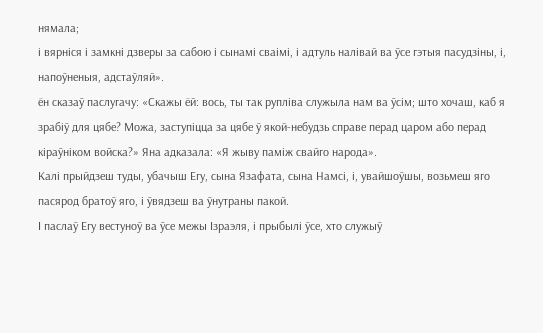нямала;
і вярніся і замкні дзверы за сабою і сынамі сваімі, і адтуль налівай ва ўсе гэтыя пасудзіны, і, напоўненыя, адстаўляй».
ён сказаў паслугачу: «Скажы ёй: вось, ты так рупліва служыла нам ва ўсім; што хочаш, каб я зрабіў для цябе? Можа, заступіцца за цябе ў якой-небудзь справе перад царом або перад кіраўніком войска?» Яна адказала: «Я жыву паміж свайго народа».
Калі прыйдзеш туды, убачыш Егу, сына Язафата, сына Намсі, і, увайшоўшы, возьмеш яго пасярод братоў яго, і ўвядзеш ва ўнутраны пакой.
І паслаў Егу вестуноў ва ўсе межы Ізраэля, і прыбылі ўсе, хто служыў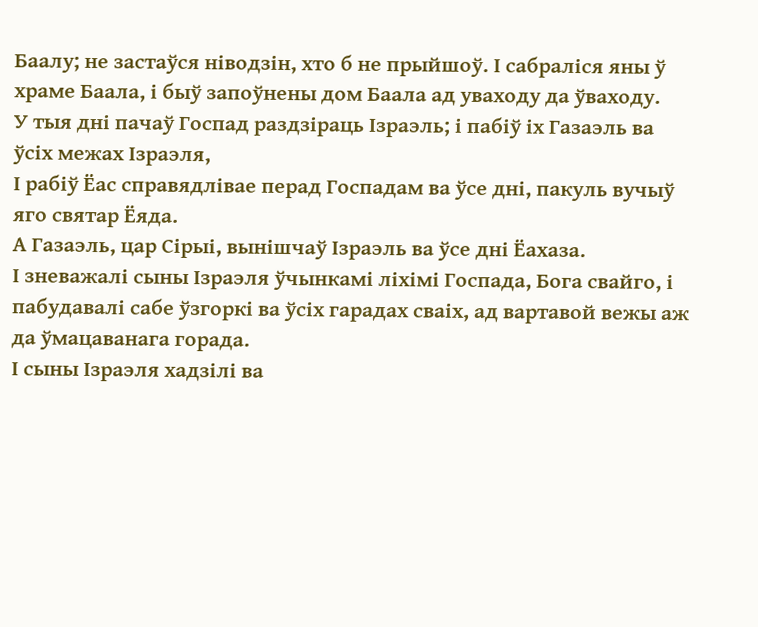Баалу; не застаўся ніводзін, хто б не прыйшоў. І сабраліся яны ў храме Баала, і быў запоўнены дом Баала ад уваходу да ўваходу.
У тыя дні пачаў Госпад раздзіраць Ізраэль; і пабіў іх Газаэль ва ўсіх межах Ізраэля,
І рабіў Ёас справядлівае перад Госпадам ва ўсе дні, пакуль вучыў яго святар Ёяда.
А Газаэль, цар Сірыі, вынішчаў Ізраэль ва ўсе дні Ёахаза.
І зневажалі сыны Ізраэля ўчынкамі ліхімі Госпада, Бога свайго, і пабудавалі сабе ўзгоркі ва ўсіх гарадах сваіх, ад вартавой вежы аж да ўмацаванага горада.
І сыны Ізраэля хадзілі ва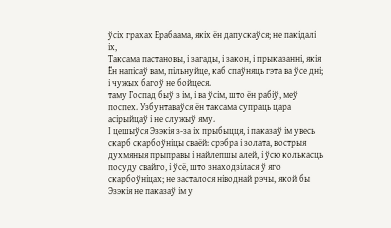ўсіх грахах Ерабаама, якіх ён дапускаўся; не пакідалі іх,
Таксама пастановы, і загады, і закон, і прыказанні, якія Ён напісаў вам, пільнуйце, каб спаўняць гэта ва ўсе дні; і чужых багоў не бойцеся.
таму Госпад быў з ім, і ва ўсім, што ён рабіў, меў поспех. Узбунтаваўся ён таксама супраць цара асірыйцаў і не служыў яму.
І цешыўся Эзэкія з-за іх прыбыцця, і паказаў ім увесь скарб скарбоўніцы сваёй: срэбра і золата, вострыя духмяныя прыправы і найлепшы алей, і ўсю колькасць посуду свайго, і ўсё, што знаходзілася ў яго скарбоўніцах; не засталося ніводнай рэчы, якой бы Эзэкія не паказаў ім у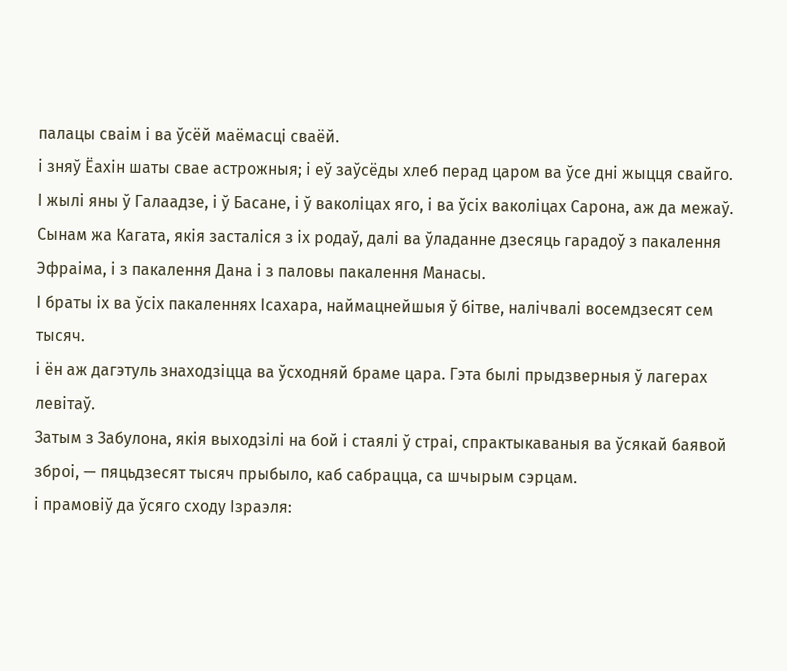палацы сваім і ва ўсёй маёмасці сваёй.
і зняў Ёахін шаты свае астрожныя; і еў заўсёды хлеб перад царом ва ўсе дні жыцця свайго.
І жылі яны ў Галаадзе, і ў Басане, і ў ваколіцах яго, і ва ўсіх ваколіцах Сарона, аж да межаў.
Сынам жа Кагата, якія засталіся з іх родаў, далі ва ўладанне дзесяць гарадоў з пакалення Эфраіма, і з пакалення Дана і з паловы пакалення Манасы.
І браты іх ва ўсіх пакаленнях Ісахара, наймацнейшыя ў бітве, налічвалі восемдзесят сем тысяч.
і ён аж дагэтуль знаходзіцца ва ўсходняй браме цара. Гэта былі прыдзверныя ў лагерах левітаў.
Затым з Забулона, якія выходзілі на бой і стаялі ў страі, спрактыкаваныя ва ўсякай баявой зброі, — пяцьдзесят тысяч прыбыло, каб сабрацца, са шчырым сэрцам.
і прамовіў да ўсяго сходу Ізраэля: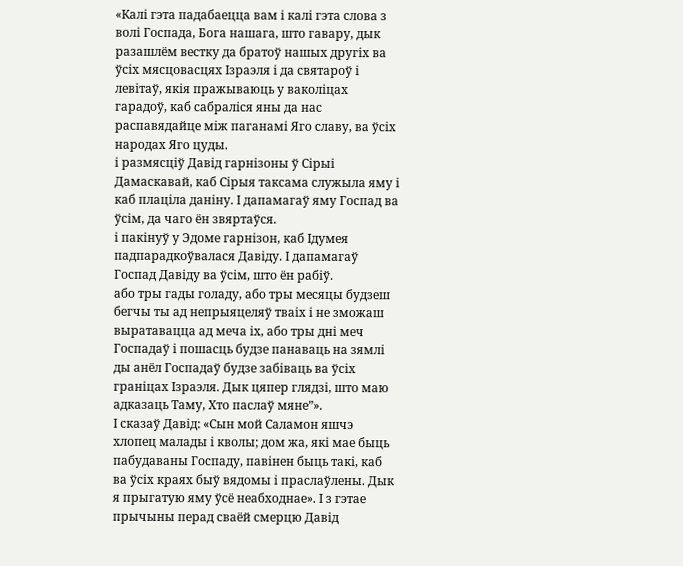«Калі гэта падабаецца вам і калі гэта слова з волі Госпада, Бога нашага, што гавару, дык разашлём вестку да братоў нашых другіх ва ўсіх мясцовасцях Ізраэля і да святароў і левітаў, якія пражываюць у ваколіцах гарадоў, каб сабраліся яны да нас
распавядайце між паганамі Яго славу, ва ўсіх народах Яго цуды.
і размясціў Давід гарнізоны ў Сірыі Дамаскавай, каб Сірыя таксама служыла яму і каб плаціла даніну. І дапамагаў яму Госпад ва ўсім, да чаго ён звяртаўся.
і пакінуў у Эдоме гарнізон, каб Ідумея падпарадкоўвалася Давіду. І дапамагаў Госпад Давіду ва ўсім, што ён рабіў.
або тры гады голаду, або тры месяцы будзеш бегчы ты ад непрыяцеляў тваіх і не зможаш выратавацца ад меча іх, або тры дні меч Госпадаў і пошасць будзе панаваць на зямлі ды анёл Госпадаў будзе забіваць ва ўсіх граніцах Ізраэля. Дык цяпер глядзі, што маю адказаць Таму, Хто паслаў мяне”».
І сказаў Давід: «Сын мой Саламон яшчэ хлопец малады і кволы; дом жа, які мае быць пабудаваны Госпаду, павінен быць такі, каб ва ўсіх краях быў вядомы і праслаўлены. Дык я прыгатую яму ўсё неабходнае». І з гэтае прычыны перад сваёй смерцю Давід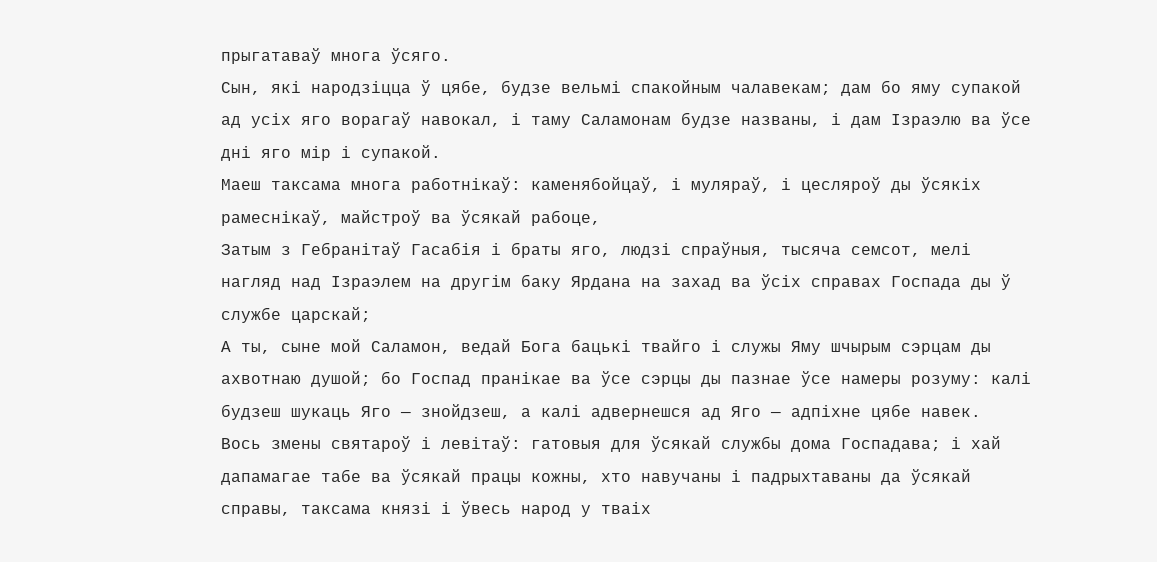прыгатаваў многа ўсяго.
Сын, які народзіцца ў цябе, будзе вельмі спакойным чалавекам; дам бо яму супакой ад усіх яго ворагаў навокал, і таму Саламонам будзе названы, і дам Ізраэлю ва ўсе дні яго мір і супакой.
Маеш таксама многа работнікаў: каменябойцаў, і муляраў, і цесляроў ды ўсякіх рамеснікаў, майстроў ва ўсякай рабоце,
Затым з Гебранітаў Гасабія і браты яго, людзі спраўныя, тысяча семсот, мелі нагляд над Ізраэлем на другім баку Ярдана на захад ва ўсіх справах Госпада ды ў службе царскай;
А ты, сыне мой Саламон, ведай Бога бацькі твайго і служы Яму шчырым сэрцам ды ахвотнаю душой; бо Госпад пранікае ва ўсе сэрцы ды пазнае ўсе намеры розуму: калі будзеш шукаць Яго — знойдзеш, а калі адвернешся ад Яго — адпіхне цябе навек.
Вось змены святароў і левітаў: гатовыя для ўсякай службы дома Госпадава; і хай дапамагае табе ва ўсякай працы кожны, хто навучаны і падрыхтаваны да ўсякай справы, таксама князі і ўвесь народ у тваіх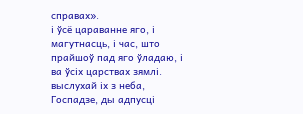справах».
і ўсё цараванне яго, і магутнасць, і час, што прайшоў пад яго ўладаю, і ва ўсіх царствах зямлі.
выслухай іх з неба, Госпадзе, ды адпусці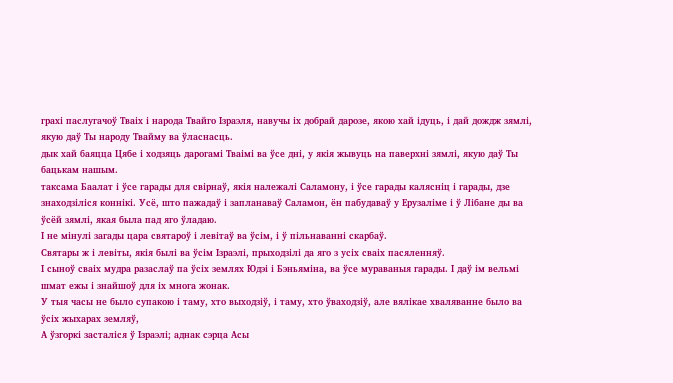грахі паслугачоў Тваіх і народа Твайго Ізраэля, навучы іх добрай дарозе, якою хай ідуць, і дай дождж зямлі, якую даў Ты народу Твайму ва ўласнасць.
дык хай баяцца Цябе і ходзяць дарогамі Тваімі ва ўсе дні, у якія жывуць на паверхні зямлі, якую даў Ты бацькам нашым.
таксама Баалат і ўсе гарады для свірнаў, якія належалі Саламону, і ўсе гарады калясніц і гарады, дзе знаходзіліся коннікі. Усё, што пажадаў і запланаваў Саламон, ён пабудаваў у Ерузаліме і ў Лібане ды ва ўсёй зямлі, якая была пад яго ўладаю.
І не мінулі загады цара святароў і левітаў ва ўсім, і ў пільнаванні скарбаў.
Святары ж і левіты, якія былі ва ўсім Ізраэлі, прыходзілі да яго з усіх сваіх пасяленняў.
І сыноў сваіх мудра разаслаў па ўсіх землях Юдэі і Бэньяміна, ва ўсе мураваныя гарады. І даў ім вельмі шмат ежы і знайшоў для іх многа жонак.
У тыя часы не было супакою і таму, хто выходзіў, і таму, хто ўваходзіў, але вялікае хваляванне было ва ўсіх жыхарах земляў,
А ўзгоркі засталіся ў Ізраэлі; аднак сэрца Асы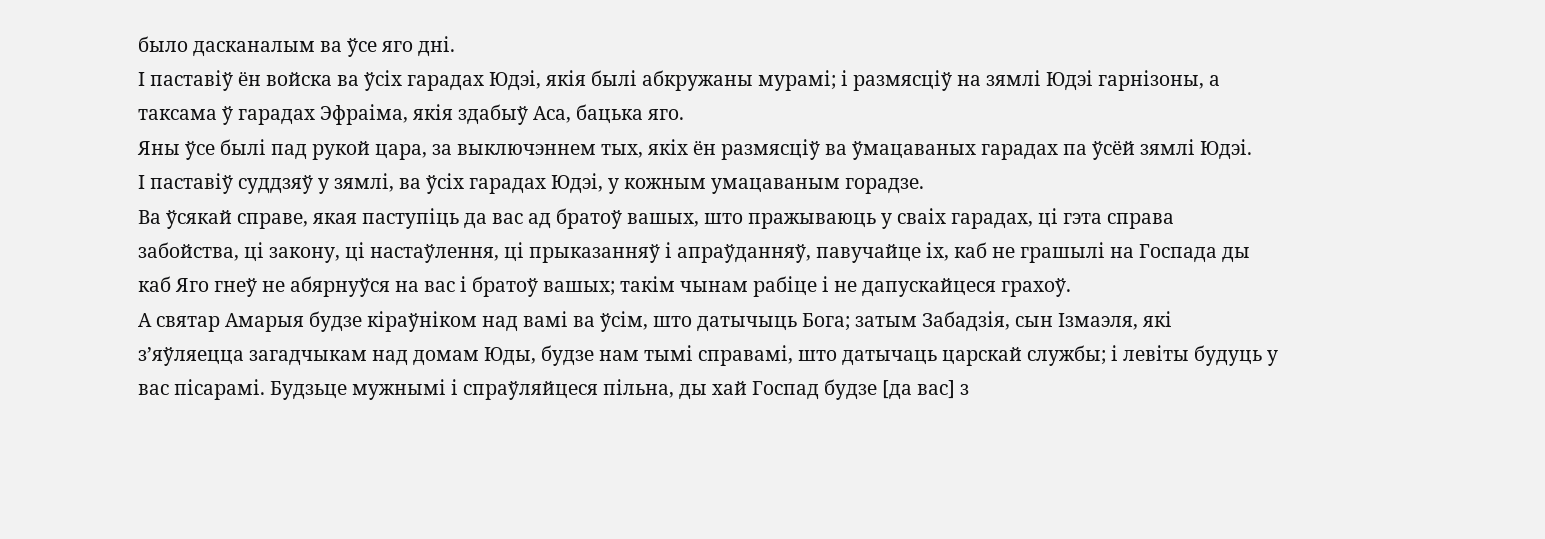было дасканалым ва ўсе яго дні.
І паставіў ён войска ва ўсіх гарадах Юдэі, якія былі абкружаны мурамі; і размясціў на зямлі Юдэі гарнізоны, а таксама ў гарадах Эфраіма, якія здабыў Аса, бацька яго.
Яны ўсе былі пад рукой цара, за выключэннем тых, якіх ён размясціў ва ўмацаваных гарадах па ўсёй зямлі Юдэі.
І паставіў суддзяў у зямлі, ва ўсіх гарадах Юдэі, у кожным умацаваным горадзе.
Ва ўсякай справе, якая паступіць да вас ад братоў вашых, што пражываюць у сваіх гарадах, ці гэта справа забойства, ці закону, ці настаўлення, ці прыказанняў і апраўданняў, павучайце іх, каб не грашылі на Госпада ды каб Яго гнеў не абярнуўся на вас і братоў вашых; такім чынам рабіце і не дапускайцеся грахоў.
А святар Амарыя будзе кіраўніком над вамі ва ўсім, што датычыць Бога; затым Забадзія, сын Ізмаэля, які з’яўляецца загадчыкам над домам Юды, будзе нам тымі справамі, што датычаць царскай службы; і левіты будуць у вас пісарамі. Будзьце мужнымі і спраўляйцеся пільна, ды хай Госпад будзе [да вас] з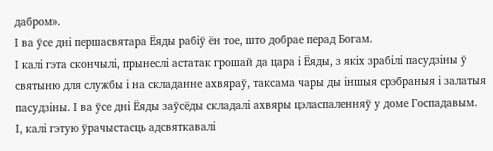дабром».
І ва ўсе дні першасвятара Ёяды рабіў ён тое, што добрае перад Богам.
І калі гэта скончылі, прынеслі астатак грошай да цара і Ёяды, з якіх зрабілі пасудзіны ў святыню для службы і на складанне ахвяраў, таксама чары ды іншыя срэбраныя і залатыя пасудзіны. І ва ўсе дні Ёяды заўсёды складалі ахвяры цэласпаленняў у доме Госпадавым.
І, калі гэтую ўрачыстасць адсвяткавалі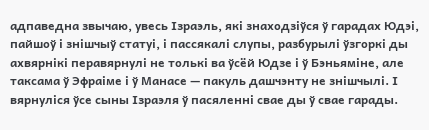адпаведна звычаю, увесь Ізраэль, які знаходзіўся ў гарадах Юдэі, пайшоў і знішчыў статуі, і пассякалі слупы, разбурылі ўзгоркі ды ахвярнікі перавярнулі не толькі ва ўсёй Юдзе і ў Бэньяміне, але таксама ў Эфраіме і ў Манасе — пакуль дашчэнту не знішчылі. І вярнуліся ўсе сыны Ізраэля ў пасяленні свае ды ў свае гарады.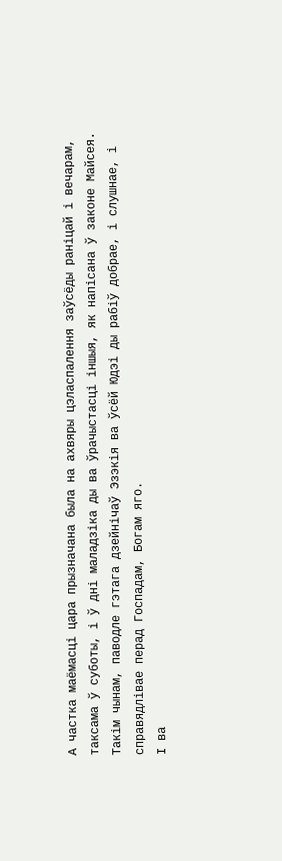А частка маёмасці цара прызначана была на ахвяры цэласпалення заўсёды раніцай і вечарам, таксама ў суботы, і ў дні маладзіка ды ва ўрачыстасці іншыя, як напісана ў законе Майсея.
Такім чынам, паводле гэтага дзейнічаў Эзэкія ва ўсёй Юдэі ды рабіў добрае, і слушнае, і справядлівае перад Госпадам, Богам яго.
І ва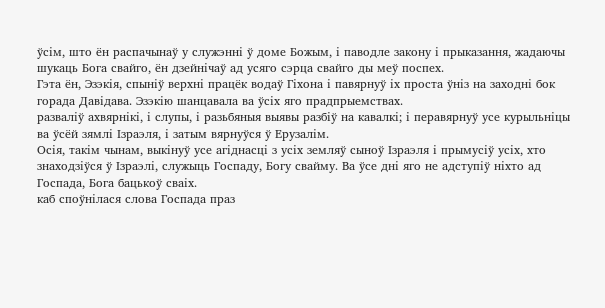ўсім, што ён распачынаў у служэнні ў доме Божым, і паводле закону і прыказання, жадаючы шукаць Бога свайго, ён дзейнічаў ад усяго сэрца свайго ды меў поспех.
Гэта ён, Эзэкія, спыніў верхні працёк водаў Гіхона і павярнуў іх проста ўніз на заходні бок горада Давідава. Эзэкію шанцавала ва ўсіх яго прадпрыемствах.
разваліў ахвярнікі, і слупы, і разьбяныя выявы разбіў на кавалкі; і перавярнуў усе курыльніцы ва ўсёй зямлі Ізраэля, і затым вярнуўся ў Ерузалім.
Осія, такім чынам, выкінуў усе агіднасці з усіх земляў сыноў Ізраэля і прымусіў усіх, хто знаходзіўся ў Ізраэлі, служыць Госпаду, Богу свайму. Ва ўсе дні яго не адступіў ніхто ад Госпада, Бога бацькоў сваіх.
каб споўнілася слова Госпада праз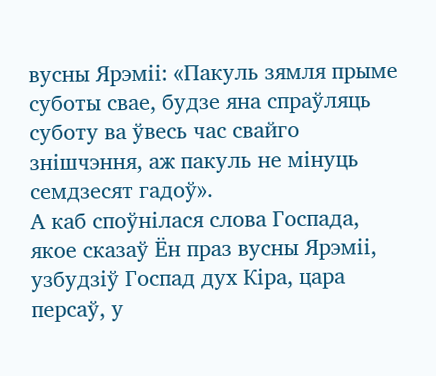вусны Ярэміі: «Пакуль зямля прыме суботы свае, будзе яна спраўляць суботу ва ўвесь час свайго знішчэння, аж пакуль не мінуць семдзесят гадоў».
А каб споўнілася слова Госпада, якое сказаў Ён праз вусны Ярэміі, узбудзіў Госпад дух Кіра, цара персаў, у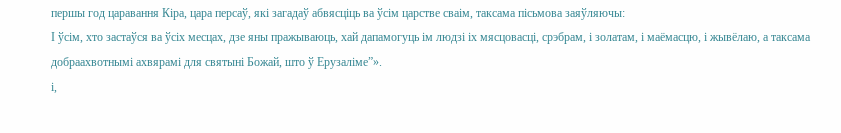першы год царавання Кіра, цара персаў, які загадаў абвясціць ва ўсім царстве сваім, таксама пісьмова заяўляючы:
І ўсім, хто застаўся ва ўсіх месцах, дзе яны пражываюць, хай дапамогуць ім людзі іх мясцовасці, срэбрам, і золатам, і маёмасцю, і жывёлаю, а таксама добраахвотнымі ахвярамі для святыні Божай, што ў Ерузаліме”».
і,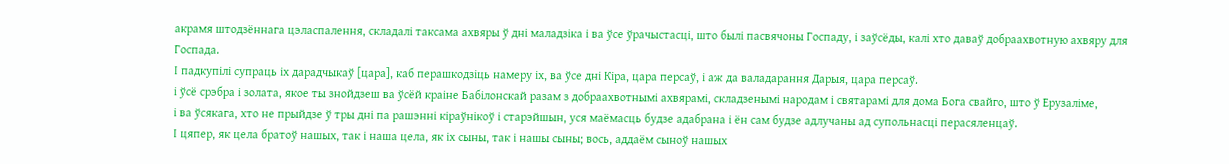акрамя штодзённага цэласпалення, складалі таксама ахвяры ў дні маладзіка і ва ўсе ўрачыстасці, што былі пасвячоны Госпаду, і заўсёды, калі хто даваў добраахвотную ахвяру для Госпада.
І падкупілі супраць іх дарадчыкаў [цара], каб перашкодзіць намеру іх, ва ўсе дні Кіра, цара персаў, і аж да валадарання Дарыя, цара персаў.
і ўсё срэбра і золата, якое ты знойдзеш ва ўсёй краіне Бабілонскай разам з добраахвотнымі ахвярамі, складзенымі народам і святарамі для дома Бога свайго, што ў Ерузаліме,
і ва ўсякага, хто не прыйдзе ў тры дні па рашэнні кіраўнікоў і старэйшын, уся маёмасць будзе адабрана і ён сам будзе адлучаны ад супольнасці перасяленцаў.
І цяпер, як цела братоў нашых, так і наша цела, як іх сыны, так і нашы сыны; вось, аддаём сыноў нашых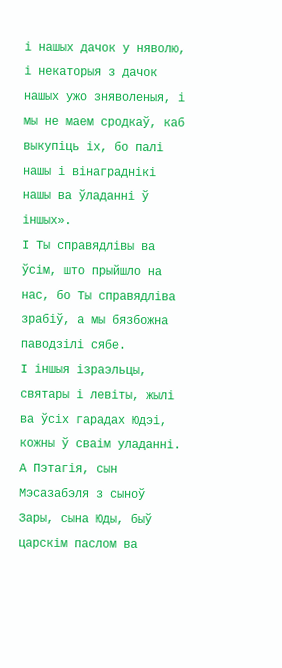і нашых дачок у няволю, і некаторыя з дачок нашых ужо зняволеныя, і мы не маем сродкаў, каб выкупіць іх, бо палі нашы і вінаграднікі нашы ва ўладанні ў іншых».
І Ты справядлівы ва ўсім, што прыйшло на нас, бо Ты справядліва зрабіў, а мы бязбожна паводзілі сябе.
І іншыя ізраэльцы, святары і левіты, жылі ва ўсіх гарадах Юдэі, кожны ў сваім уладанні.
А Пэтагія, сын Мэсазабэля з сыноў Зары, сына Юды, быў царскім паслом ва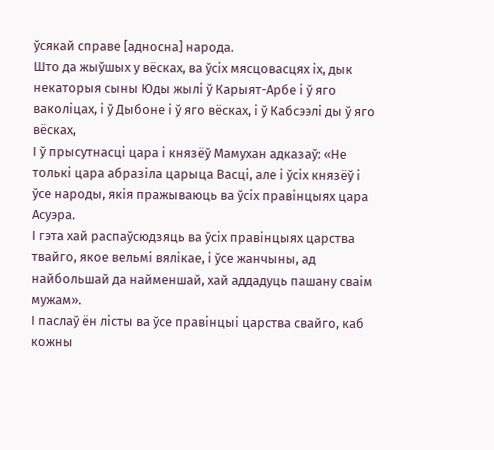ўсякай справе [адносна] народа.
Што да жыўшых у вёсках, ва ўсіх мясцовасцях іх, дык некаторыя сыны Юды жылі ў Карыят-Арбе і ў яго ваколіцах, і ў Дыбоне і ў яго вёсках, і ў Кабсээлі ды ў яго вёсках,
І ў прысутнасці цара і князёў Мамухан адказаў: «Не толькі цара абразіла царыца Васці, але і ўсіх князёў і ўсе народы, якія пражываюць ва ўсіх правінцыях цара Асуэра.
І гэта хай распаўсюдзяць ва ўсіх правінцыях царства твайго, якое вельмі вялікае, і ўсе жанчыны, ад найбольшай да найменшай, хай аддадуць пашану сваім мужам».
І паслаў ён лісты ва ўсе правінцыі царства свайго, каб кожны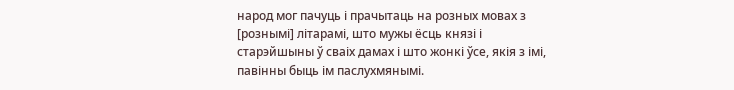народ мог пачуць і прачытаць на розных мовах з [рознымі] літарамі, што мужы ёсць князі і старэйшыны ў сваіх дамах і што жонкі ўсе, якія з імі, павінны быць ім паслухмянымі.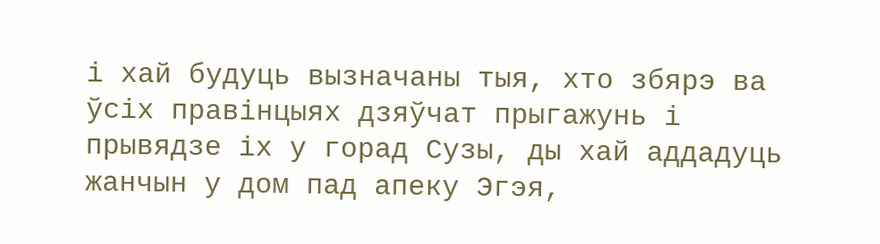і хай будуць вызначаны тыя, хто збярэ ва ўсіх правінцыях дзяўчат прыгажунь і прывядзе іх у горад Сузы, ды хай аддадуць жанчын у дом пад апеку Эгэя,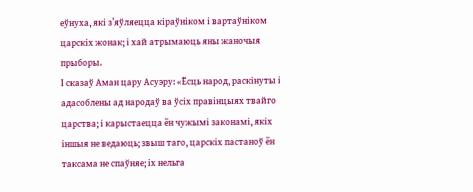еўнуха, які з’яўляецца кіраўніком і вартаўніком царскіх жонак; і хай атрымаюць яны жаночыя прыборы.
І сказаў Аман цару Асуэру: «Ёсць народ, раскінуты і адасоблены ад народаў ва ўсіх правінцыях твайго царства; і карыстаецца ён чужымі законамі, якіх іншыя не ведаюць; звыш таго, царскіх пастаноў ён таксама не спаўняе; іх нельга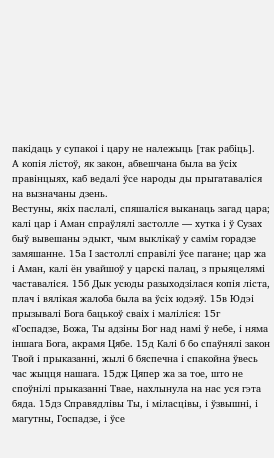пакідаць у супакоі і цару не належыць [так рабіць].
А копія лістоў, як закон, абвешчана была ва ўсіх правінцыях, каб ведалі ўсе народы ды прыгатаваліся на вызначаны дзень.
Вестуны, якіх паслалі, спяшаліся выканаць загад цара; калі цар і Аман спраўлялі застолле — хутка і ў Сузах быў вывешаны эдыкт, чым выклікаў у самім горадзе замяшанне. 15а І застоллі справілі ўсе пагане; цар жа і Аман, калі ён увайшоў у царскі палац, з прыяцелямі частаваліся. 15б Дык усюды разыходзілася копія ліста, плач і вялікая жалоба была ва ўсіх юдэяў. 15в Юдэі прызывалі Бога бацькоў сваіх і маліліся: 15г «Госпадзе, Божа, Ты адзіны Бог над намі ў небе, і няма іншага Бога, акрамя Цябе. 15д Калі б бо спаўнялі закон Твой і прыказанні, жылі б бяспечна і спакойна ўвесь час жыцця нашага. 15дж Цяпер жа за тое, што не споўнілі прыказанні Твае, нахлынула на нас уся гэта бяда. 15дз Справядлівы Ты, і міласцівы, і ўзвышні, і магутны, Госпадзе, і ўсе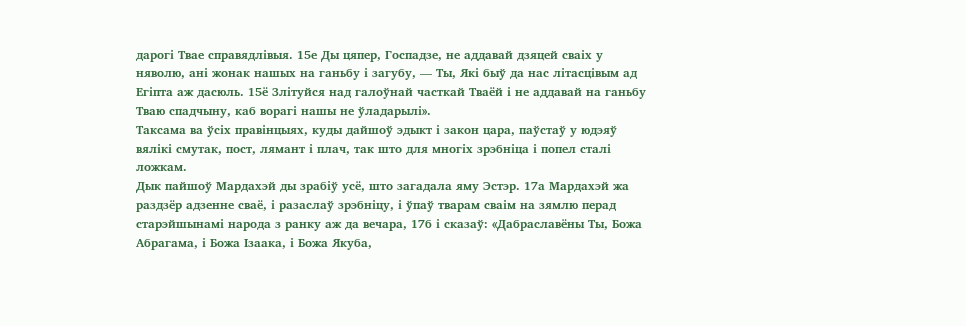дарогі Твае справядлівыя. 15е Ды цяпер, Госпадзе, не аддавай дзяцей сваіх у няволю, ані жонак нашых на ганьбу і загубу, — Ты, Які быў да нас літасцівым ад Егіпта аж дасюль. 15ё Злітуйся над галоўнай часткай Тваёй і не аддавай на ганьбу Тваю спадчыну, каб ворагі нашы не ўладарылі».
Таксама ва ўсіх правінцыях, куды дайшоў эдыкт і закон цара, паўстаў у юдэяў вялікі смутак, пост, лямант і плач, так што для многіх зрэбніца і попел сталі ложкам.
Дык пайшоў Мардахэй ды зрабіў усё, што загадала яму Эстэр. 17а Мардахэй жа раздзёр адзенне сваё, і разаслаў зрэбніцу, і ўпаў тварам сваім на зямлю перад старэйшынамі народа з ранку аж да вечара, 17б і сказаў: «Дабраславёны Ты, Божа Абрагама, і Божа Ізаака, і Божа Якуба,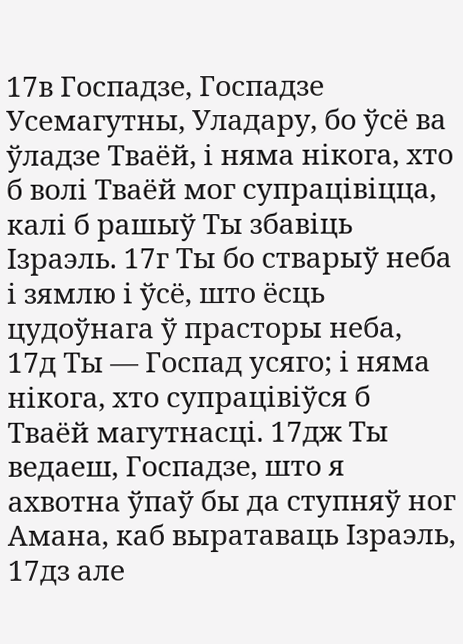17в Госпадзе, Госпадзе Усемагутны, Уладару, бо ўсё ва ўладзе Тваёй, і няма нікога, хто б волі Тваёй мог супрацівіцца, калі б рашыў Ты збавіць Ізраэль. 17г Ты бо стварыў неба і зямлю і ўсё, што ёсць цудоўнага ў прасторы неба, 17д Ты — Госпад усяго; і няма нікога, хто супрацівіўся б Тваёй магутнасці. 17дж Ты ведаеш, Госпадзе, што я ахвотна ўпаў бы да ступняў ног Амана, каб выратаваць Ізраэль, 17дз але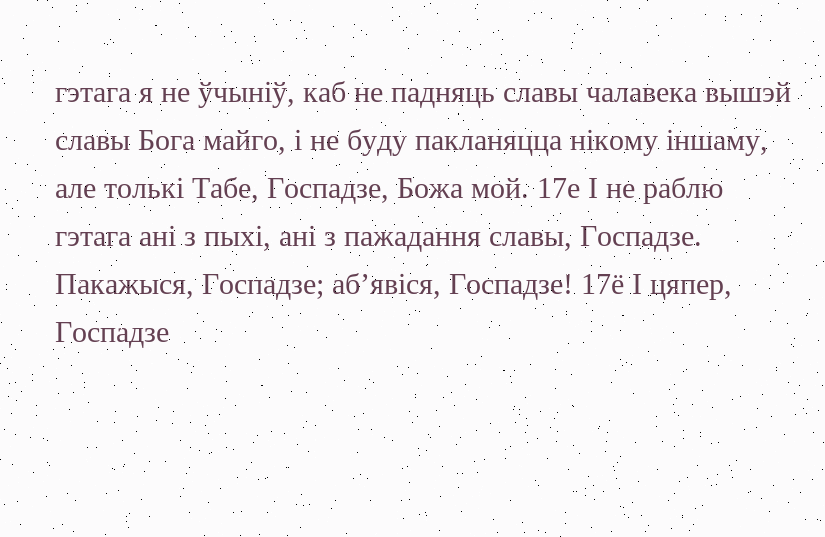гэтага я не ўчыніў, каб не падняць славы чалавека вышэй славы Бога майго, і не буду пакланяцца нікому іншаму, але толькі Табе, Госпадзе, Божа мой. 17е І не раблю гэтага ані з пыхі, ані з пажадання славы, Госпадзе. Пакажыся, Госпадзе; аб’явіся, Госпадзе! 17ё І цяпер, Госпадзе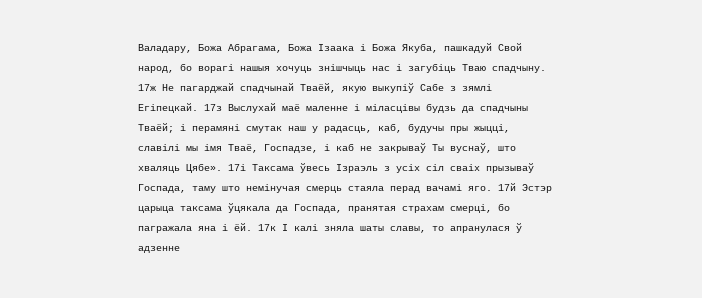Валадару, Божа Абрагама, Божа Ізаака і Божа Якуба, пашкадуй Свой народ, бо ворагі нашыя хочуць знішчыць нас і загубіць Тваю спадчыну. 17ж Не пагарджай спадчынай Тваёй, якую выкупіў Сабе з зямлі Егіпецкай. 17з Выслухай маё маленне і міласцівы будзь да спадчыны Тваёй; і перамяні смутак наш у радасць, каб, будучы пры жыцці, славілі мы імя Тваё, Госпадзе, і каб не закрываў Ты вуснаў, што хваляць Цябе». 17і Таксама ўвесь Ізраэль з усіх сіл сваіх прызываў Госпада, таму што немінучая смерць стаяла перад вачамі яго. 17й Эстэр царыца таксама ўцякала да Госпада, пранятая страхам смерці, бо пагражала яна і ёй. 17к І калі зняла шаты славы, то апранулася ў адзенне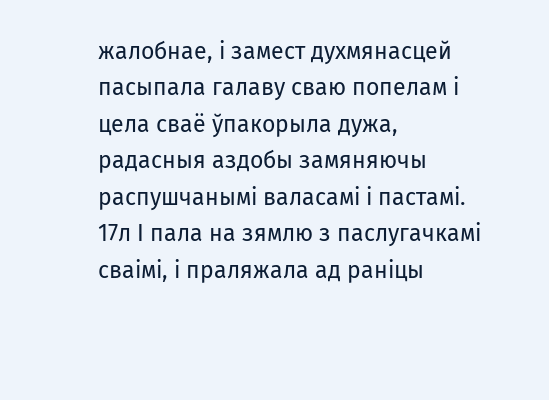жалобнае, і замест духмянасцей пасыпала галаву сваю попелам і цела сваё ўпакорыла дужа, радасныя аздобы замяняючы распушчанымі валасамі і пастамі. 17л І пала на зямлю з паслугачкамі сваімі, і праляжала ад раніцы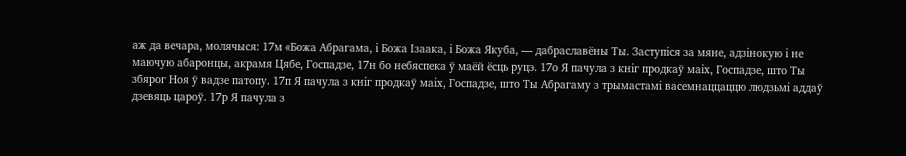аж да вечара, молячыся: 17м «Божа Абрагама, і Божа Ізаака, і Божа Якуба, — дабраславёны Ты. Заступіся за мяне, адзінокую і не маючую абаронцы, акрамя Цябе, Госпадзе, 17н бо небяспека ў маёй ёсць руцэ. 17о Я пачула з кніг продкаў маіх, Госпадзе, што Ты збярог Ноя ў вадзе патопу. 17п Я пачула з кніг продкаў маіх, Госпадзе, што Ты Абрагаму з трымастамі васемнаццаццю людзьмі аддаў дзевяць цароў. 17р Я пачула з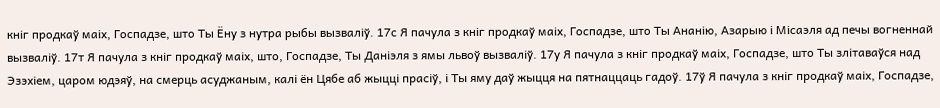кніг продкаў маіх, Госпадзе, што Ты Ёну з нутра рыбы вызваліў. 17с Я пачула з кніг продкаў маіх, Госпадзе, што Ты Ананію, Азарыю і Місаэля ад печы вогненнай вызваліў. 17т Я пачула з кніг продкаў маіх, што, Госпадзе, Ты Даніэля з ямы львоў вызваліў. 17у Я пачула з кніг продкаў маіх, Госпадзе, што Ты злітаваўся над Эзэхіем, царом юдэяў, на смерць асуджаным, калі ён Цябе аб жыцці прасіў, і Ты яму даў жыцця на пятнаццаць гадоў. 17ў Я пачула з кніг продкаў маіх, Госпадзе,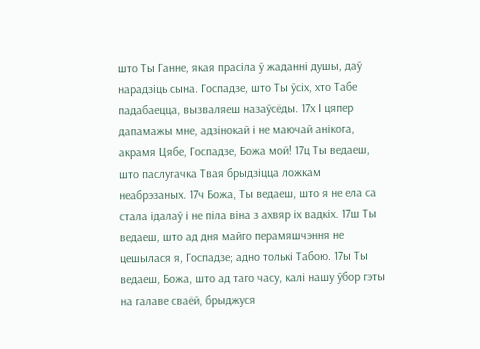што Ты Ганне, якая прасіла ў жаданні душы, даў нарадзіць сына. Госпадзе, што Ты ўсіх, хто Табе падабаецца, вызваляеш назаўсёды. 17х І цяпер дапамажы мне, адзінокай і не маючай анікога, акрамя Цябе, Госпадзе, Божа мой! 17ц Ты ведаеш, што паслугачка Твая брыдзіцца ложкам неабрэзаных. 17ч Божа, Ты ведаеш, што я не ела са стала ідалаў і не піла віна з ахвяр іх вадкіх. 17ш Ты ведаеш, што ад дня майго перамяшчэння не цешылася я, Госпадзе; адно толькі Табою. 17ы Ты ведаеш, Божа, што ад таго часу, калі нашу ўбор гэты на галаве сваёй, брыджуся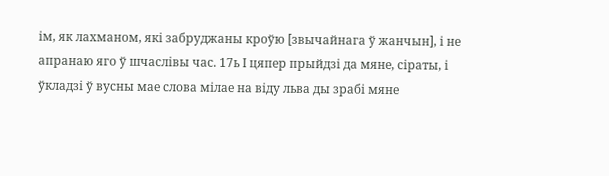ім, як лахманом, які забруджаны кроўю [звычайнага ў жанчын], і не апранаю яго ў шчаслівы час. 17ь І цяпер прыйдзі да мяне, сіраты, і ўкладзі ў вусны мае слова мілае на віду льва ды зрабі мяне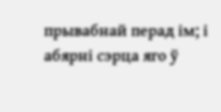прывабнай перад ім; і абярні сэрца яго ў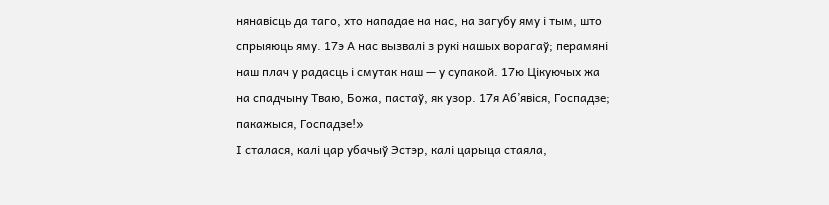нянавісць да таго, хто нападае на нас, на загубу яму і тым, што спрыяюць яму. 17э А нас вызвалі з рукі нашых ворагаў; перамяні наш плач у радасць і смутак наш — у супакой. 17ю Цікуючых жа на спадчыну Тваю, Божа, пастаў, як узор. 17я Аб’явіся, Госпадзе; пакажыся, Госпадзе!»
І сталася, калі цар убачыў Эстэр, калі царыца стаяла,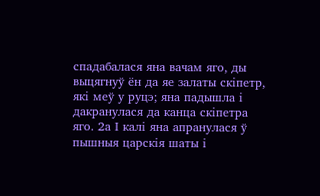спадабалася яна вачам яго, ды выцягнуў ён да яе залаты скіпетр, які меў у руцэ; яна падышла і дакранулася да канца скіпетра яго. 2а І калі яна апранулася ў пышныя царскія шаты і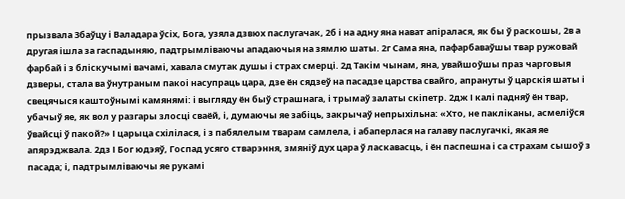прызвала Збаўцу і Валадара ўсіх, Бога, узяла дзвюх паслугачак, 2б і на адну яна нават апіралася, як бы ў раскошы, 2в а другая ішла за гаспадыняю, падтрымліваючы ападаючыя на зямлю шаты. 2г Сама яна, пафарбаваўшы твар ружовай фарбай і з бліскучымі вачамі, хавала смутак душы і страх смерці. 2д Такім чынам, яна, увайшоўшы праз чарговыя дзверы, стала ва ўнутраным пакоі насупраць цара, дзе ён сядзеў на пасадзе царства свайго, апрануты ў царскія шаты і свецячыся каштоўнымі камянямі: і выгляду ён быў страшнага, і трымаў залаты скіпетр. 2дж І калі падняў ён твар, убачыў яе, як вол у разгары злосці сваёй, і, думаючы яе забіць, закрычаў непрыхільна: «Хто, не пакліканы, асмеліўся ўвайсці ў пакой?» І царыца схілілася, і з пабялелым тварам самлела, і абаперлася на галаву паслугачкі, якая яе апярэджвала. 2дз І Бог юдэяў, Госпад усяго стварэння, змяніў дух цара ў ласкавасць, і ён паспешна і са страхам сышоў з пасада; і, падтрымліваючы яе рукамі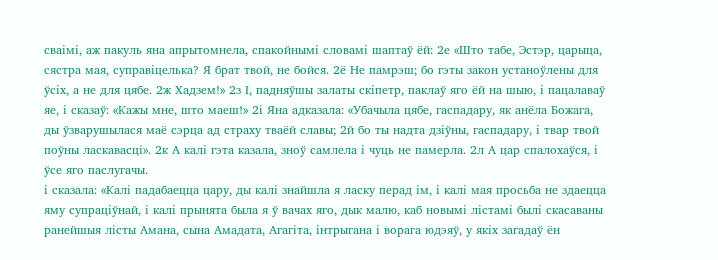сваімі, аж пакуль яна апрытомнела, спакойнымі словамі шаптаў ёй: 2е «Што табе, Эстэр, царыца, сястра мая, суправіцелька? Я брат твой, не бойся. 2ё Не памрэш; бо гэты закон устаноўлены для ўсіх, а не для цябе. 2ж Хадзем!» 2з І, падняўшы залаты скіпетр, паклаў яго ёй на шыю, і пацалаваў яе, і сказаў: «Кажы мне, што маеш!» 2і Яна адказала: «Убачыла цябе, гаспадару, як анёла Божага, ды ўзварушылася маё сэрца ад страху тваёй славы; 2й бо ты надта дзіўны, гаспадару, і твар твой поўны ласкавасці». 2к А калі гэта казала, зноў самлела і чуць не памерла. 2л А цар спалохаўся, і ўсе яго паслугачы.
і сказала: «Калі падабаецца цару, ды калі знайшла я ласку перад ім, і калі мая просьба не здаецца яму супраціўнай, і калі прынята была я ў вачах яго, дык малю, каб новымі лістамі былі скасаваны ранейшыя лісты Амана, сына Амадата, Агагіта, інтрыгана і ворага юдэяў, у якіх загадаў ён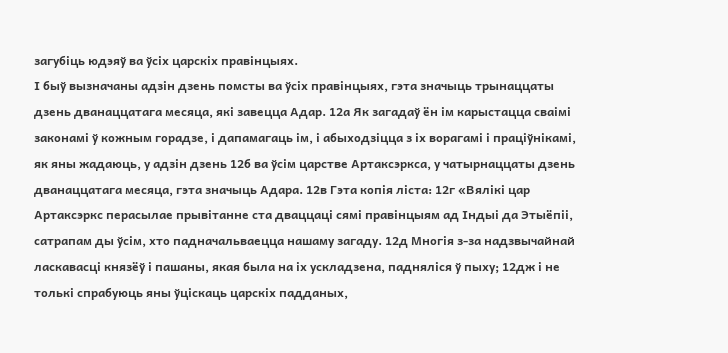загубіць юдэяў ва ўсіх царскіх правінцыях.
І быў вызначаны адзін дзень помсты ва ўсіх правінцыях, гэта значыць трынаццаты дзень дванаццатага месяца, які завецца Адар. 12а Як загадаў ён ім карыстацца сваімі законамі ў кожным горадзе, і дапамагаць ім, і абыходзіцца з іх ворагамі і праціўнікамі, як яны жадаюць, у адзін дзень 12б ва ўсім царстве Артаксэркса, у чатырнаццаты дзень дванаццатага месяца, гэта значыць Адара. 12в Гэта копія ліста: 12г «Вялікі цар Артаксэркс перасылае прывітанне ста дваццаці сямі правінцыям ад Індыі да Этыёпіі, сатрапам ды ўсім, хто падначальваецца нашаму загаду. 12д Многія з-за надзвычайнай ласкавасці князёў і пашаны, якая была на іх ускладзена, падняліся ў пыху; 12дж і не толькі спрабуюць яны ўціскаць царскіх падданых,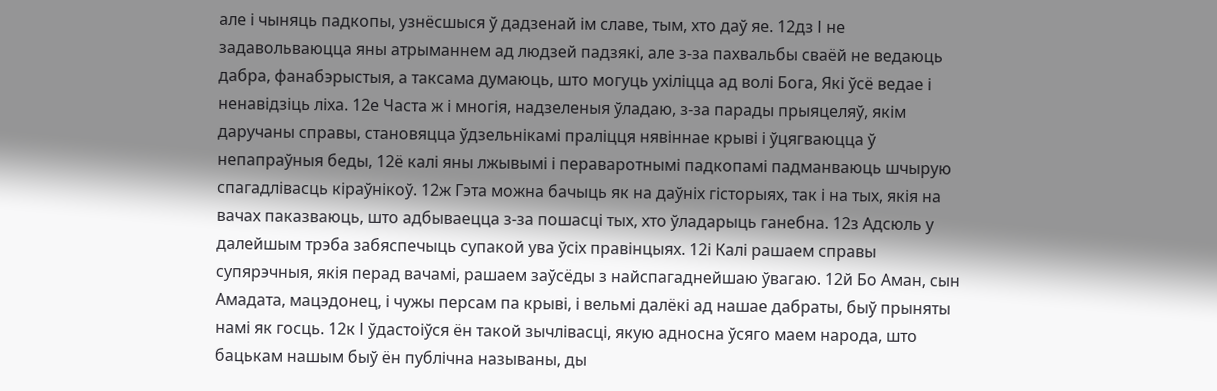але і чыняць падкопы, узнёсшыся ў дадзенай ім славе, тым, хто даў яе. 12дз І не задавольваюцца яны атрыманнем ад людзей падзякі, але з-за пахвальбы сваёй не ведаюць дабра, фанабэрыстыя, а таксама думаюць, што могуць ухіліцца ад волі Бога, Які ўсё ведае і ненавідзіць ліха. 12е Часта ж і многія, надзеленыя ўладаю, з-за парады прыяцеляў, якім даручаны справы, становяцца ўдзельнікамі праліцця нявіннае крыві і ўцягваюцца ў непапраўныя беды, 12ё калі яны лжывымі і пераваротнымі падкопамі падманваюць шчырую спагадлівасць кіраўнікоў. 12ж Гэта можна бачыць як на даўніх гісторыях, так і на тых, якія на вачах паказваюць, што адбываецца з-за пошасці тых, хто ўладарыць ганебна. 12з Адсюль у далейшым трэба забяспечыць супакой ува ўсіх правінцыях. 12і Калі рашаем справы супярэчныя, якія перад вачамі, рашаем заўсёды з найспагаднейшаю ўвагаю. 12й Бо Аман, сын Амадата, мацэдонец, і чужы персам па крыві, і вельмі далёкі ад нашае дабраты, быў прыняты намі як госць. 12к І ўдастоіўся ён такой зычлівасці, якую адносна ўсяго маем народа, што бацькам нашым быў ён публічна называны, ды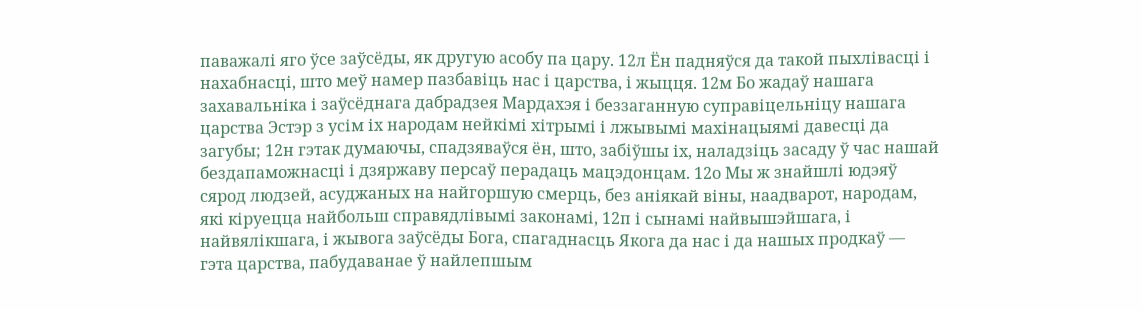паважалі яго ўсе заўсёды, як другую асобу па цару. 12л Ён падняўся да такой пыхлівасці і нахабнасці, што меў намер пазбавіць нас і царства, і жыцця. 12м Бо жадаў нашага захавальніка і заўсёднага дабрадзея Мардахэя і беззаганную суправіцельніцу нашага царства Эстэр з усім іх народам нейкімі хітрымі і лжывымі махінацыямі давесці да загубы; 12н гэтак думаючы, спадзяваўся ён, што, забіўшы іх, наладзіць засаду ў час нашай бездапаможнасці і дзяржаву персаў перадаць мацэдонцам. 12о Мы ж знайшлі юдэяў сярод людзей, асуджаных на найгоршую смерць, без аніякай віны, наадварот, народам, які кіруецца найбольш справядлівымі законамі, 12п і сынамі найвышэйшага, і найвялікшага, і жывога заўсёды Бога, спагаднасць Якога да нас і да нашых продкаў — гэта царства, пабудаванае ў найлепшым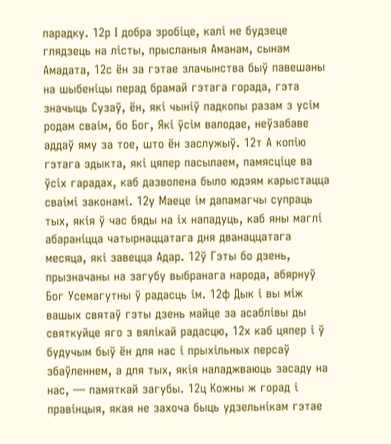парадку. 12р І добра зробіце, калі не будзеце глядзець на лісты, прысланыя Аманам, сынам Амадата, 12с ён за гэтае злачынства быў павешаны на шыбеніцы перад брамай гэтага горада, гэта значыць Сузаў, ён, які чыніў падкопы разам з усім родам сваім, бо Бог, Які ўсім валодае, неўзабаве аддаў яму за тое, што ён заслужыў. 12т А копію гэтага эдыкта, які цяпер пасылаем, памясціце ва ўсіх гарадах, каб дазволена было юдэям карыстацца сваімі законамі. 12у Маеце ім дапамагчы супраць тых, якія ў час бяды на іх нападуць, каб яны маглі абараніцца чатырнаццатага дня дванаццатага месяца, які завецца Адар. 12ў Гэты бо дзень, прызначаны на загубу выбранага народа, абярнуў Бог Усемагутны ў радасць ім. 12ф Дык і вы між вашых святаў гэты дзень майце за асаблівы ды святкуйце яго з вялікай радасцю, 12х каб цяпер і ў будучым быў ён для нас і прыхільных персаў збаўленнем, а для тых, якія наладжваюць засаду на нас, — памяткай загубы. 12ц Кожны ж горад і правінцыя, якая не захоча быць удзельнікам гэтае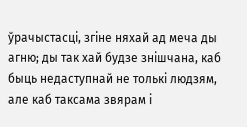ўрачыстасці, згіне няхай ад меча ды агню; ды так хай будзе знішчана, каб быць недаступнай не толькі людзям, але каб таксама звярам і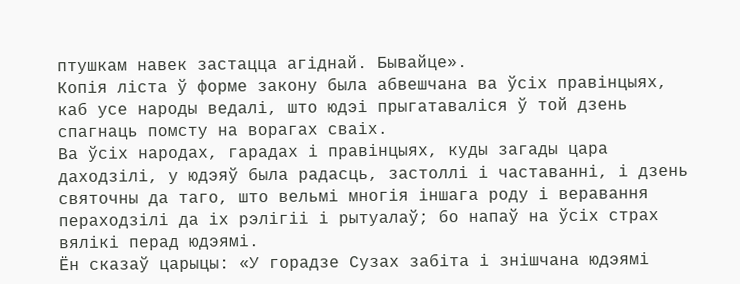птушкам навек застацца агіднай. Бывайце».
Копія ліста ў форме закону была абвешчана ва ўсіх правінцыях, каб усе народы ведалі, што юдэі прыгатаваліся ў той дзень спагнаць помсту на ворагах сваіх.
Ва ўсіх народах, гарадах і правінцыях, куды загады цара даходзілі, у юдэяў была радасць, застоллі і частаванні, і дзень святочны да таго, што вельмі многія іншага роду і веравання пераходзілі да іх рэлігіі і рытуалаў; бо напаў на ўсіх страх вялікі перад юдэямі.
Ён сказаў царыцы: «У горадзе Сузах забіта і знішчана юдэямі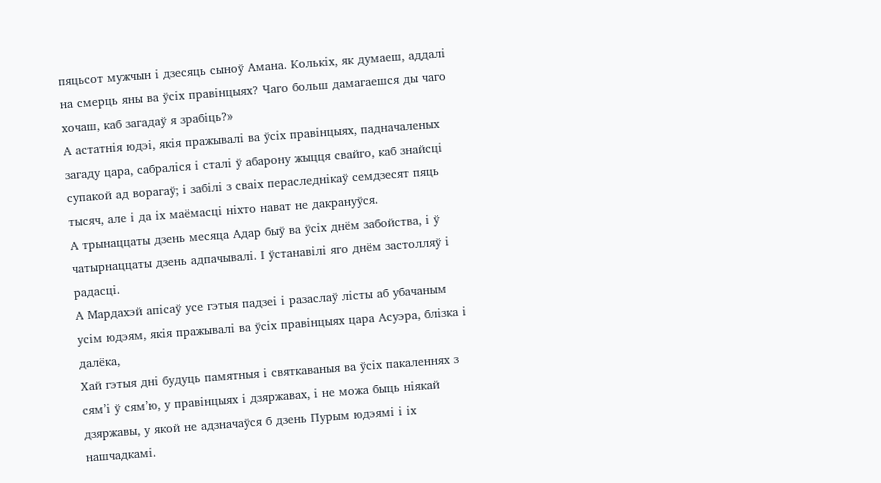пяцьсот мужчын і дзесяць сыноў Амана. Колькіх, як думаеш, аддалі на смерць яны ва ўсіх правінцыях? Чаго больш дамагаешся ды чаго хочаш, каб загадаў я зрабіць?»
А астатнія юдэі, якія пражывалі ва ўсіх правінцыях, падначаленых загаду цара, сабраліся і сталі ў абарону жыцця свайго, каб знайсці супакой ад ворагаў; і забілі з сваіх пераследнікаў семдзесят пяць тысяч, але і да іх маёмасці ніхто нават не дакрануўся.
А трынаццаты дзень месяца Адар быў ва ўсіх днём забойства, і ў чатырнаццаты дзень адпачывалі. І ўстанавілі яго днём застолляў і радасці.
А Мардахэй апісаў усе гэтыя падзеі і разаслаў лісты аб убачаным усім юдэям, якія пражывалі ва ўсіх правінцыях цара Асуэра, блізка і далёка,
Хай гэтыя дні будуць памятныя і святкаваныя ва ўсіх пакаленнях з сям’і ў сям’ю, у правінцыях і дзяржавах, і не можа быць ніякай дзяржавы, у якой не адзначаўся б дзень Пурым юдэямі і іх нашчадкамі.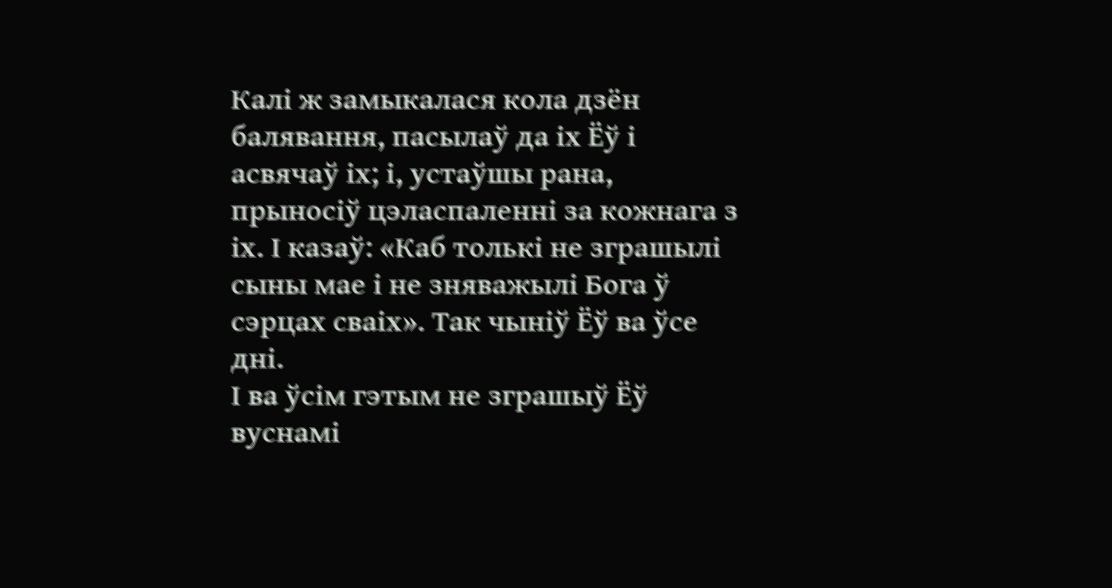Калі ж замыкалася кола дзён балявання, пасылаў да іх Ёў і асвячаў іх; і, устаўшы рана, прыносіў цэласпаленні за кожнага з іх. І казаў: «Каб толькі не зграшылі сыны мае і не зняважылі Бога ў сэрцах сваіх». Так чыніў Ёў ва ўсе дні.
І ва ўсім гэтым не зграшыў Ёў вуснамі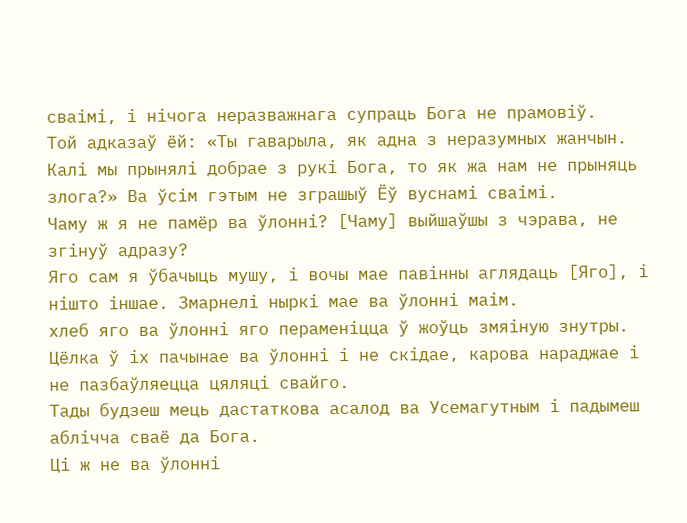сваімі, і нічога неразважнага супраць Бога не прамовіў.
Той адказаў ёй: «Ты гаварыла, як адна з неразумных жанчын. Калі мы прынялі добрае з рукі Бога, то як жа нам не прыняць злога?» Ва ўсім гэтым не зграшыў Ёў вуснамі сваімі.
Чаму ж я не памёр ва ўлонні? [Чаму] выйшаўшы з чэрава, не згінуў адразу?
Яго сам я ўбачыць мушу, і вочы мае павінны аглядаць [Яго], і нішто іншае. Змарнелі ныркі мае ва ўлонні маім.
хлеб яго ва ўлонні яго пераменіцца ў жоўць змяіную знутры.
Цёлка ў іх пачынае ва ўлонні і не скідае, карова нараджае і не пазбаўляецца цяляці свайго.
Тады будзеш мець дастаткова асалод ва Усемагутным і падымеш аблічча сваё да Бога.
Ці ж не ва ўлонні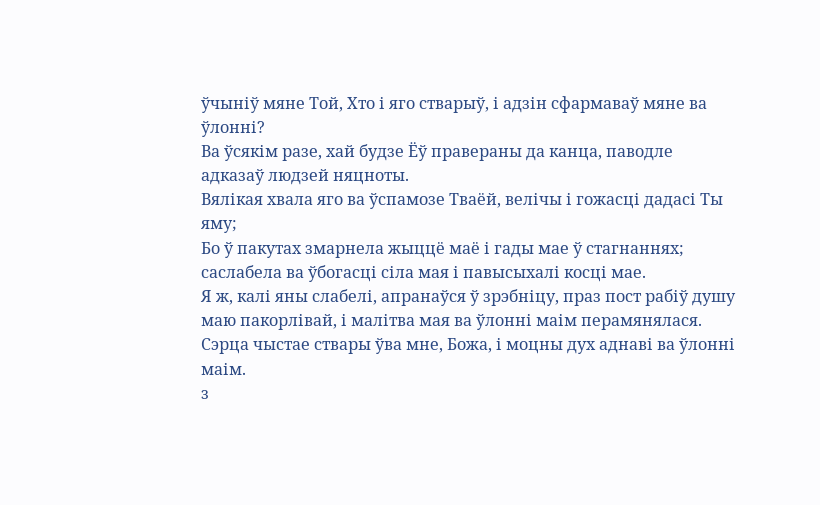ўчыніў мяне Той, Хто і яго стварыў, і адзін сфармаваў мяне ва ўлонні?
Ва ўсякім разе, хай будзе Ёў правераны да канца, паводле адказаў людзей няцноты.
Вялікая хвала яго ва ўспамозе Тваёй, велічы і гожасці дадасі Ты яму;
Бо ў пакутах змарнела жыццё маё і гады мае ў стагнаннях; саслабела ва ўбогасці сіла мая і павысыхалі косці мае.
Я ж, калі яны слабелі, апранаўся ў зрэбніцу, праз пост рабіў душу маю пакорлівай, і малітва мая ва ўлонні маім перамянялася.
Сэрца чыстае ствары ўва мне, Божа, і моцны дух аднаві ва ўлонні маім.
з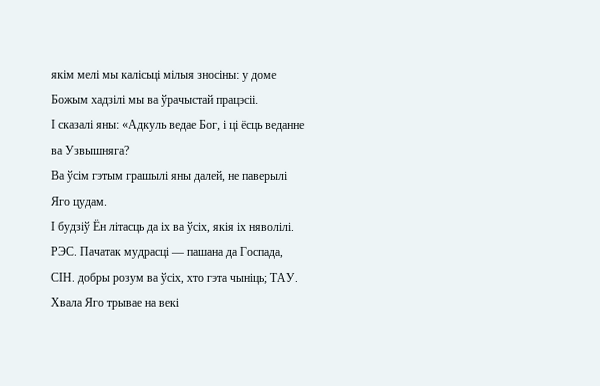якім мелі мы калісьці мілыя зносіны: у доме Божым хадзілі мы ва ўрачыстай працэсіі.
І сказалі яны: «Адкуль ведае Бог, і ці ёсць веданне ва Узвышняга?
Ва ўсім гэтым грашылі яны далей, не паверылі Яго цудам.
І будзіў Ён літасць да іх ва ўсіх, якія іх няволілі.
РЭС. Пачатак мудрасці — пашана да Госпада, СІН. добры розум ва ўсіх, хто гэта чыніць; ТАУ. Хвала Яго трывае на векі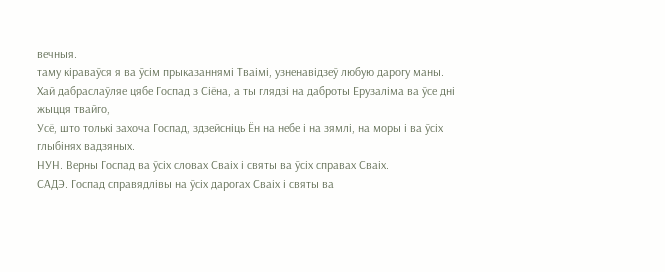вечныя.
таму кіраваўся я ва ўсім прыказаннямі Тваімі, узненавідзеў любую дарогу маны.
Хай дабраслаўляе цябе Госпад з Сіёна, а ты глядзі на даброты Ерузаліма ва ўсе дні жыцця твайго,
Усё, што толькі захоча Госпад, здзейсніць Ён на небе і на зямлі, на моры і ва ўсіх глыбінях вадзяных.
НУН. Верны Госпад ва ўсіх словах Сваіх і святы ва ўсіх справах Сваіх.
САДЭ. Госпад справядлівы на ўсіх дарогах Сваіх і святы ва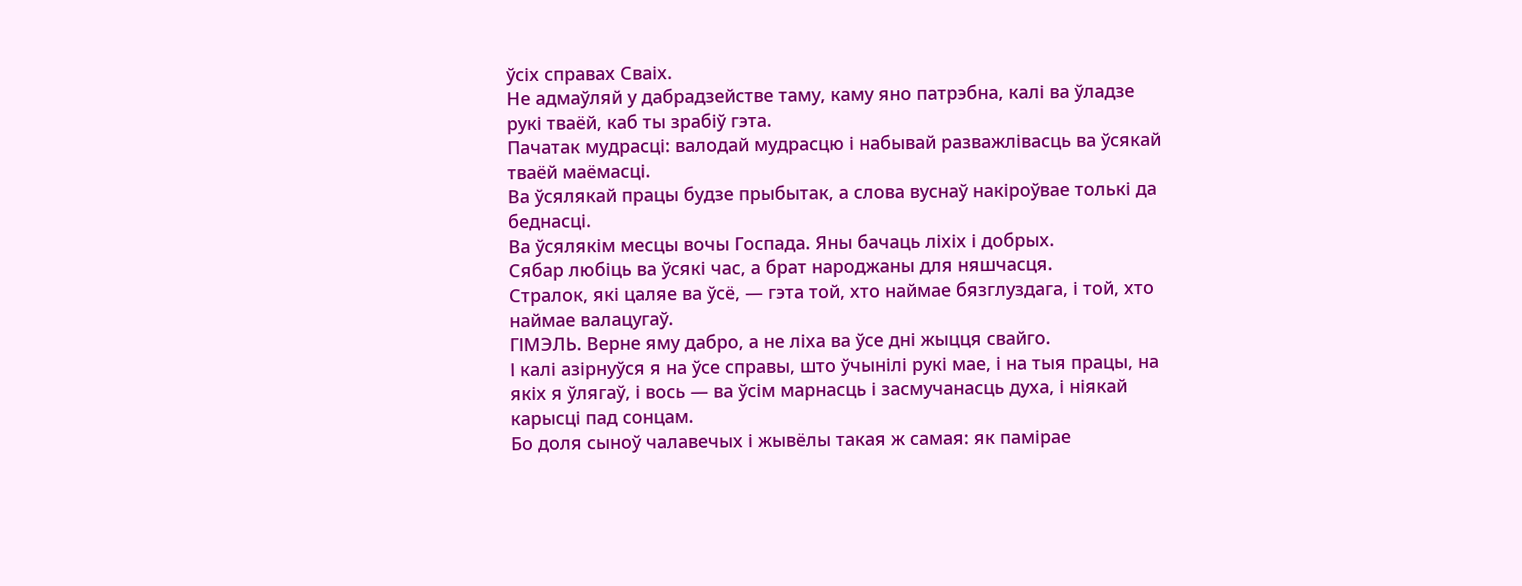ўсіх справах Сваіх.
Не адмаўляй у дабрадзействе таму, каму яно патрэбна, калі ва ўладзе рукі тваёй, каб ты зрабіў гэта.
Пачатак мудрасці: валодай мудрасцю і набывай разважлівасць ва ўсякай тваёй маёмасці.
Ва ўсялякай працы будзе прыбытак, а слова вуснаў накіроўвае толькі да беднасці.
Ва ўсялякім месцы вочы Госпада. Яны бачаць ліхіх і добрых.
Сябар любіць ва ўсякі час, а брат народжаны для няшчасця.
Стралок, які цаляе ва ўсё, — гэта той, хто наймае бязглуздага, і той, хто наймае валацугаў.
ГІМЭЛЬ. Верне яму дабро, а не ліха ва ўсе дні жыцця свайго.
І калі азірнуўся я на ўсе справы, што ўчынілі рукі мае, і на тыя працы, на якіх я ўлягаў, і вось — ва ўсім марнасць і засмучанасць духа, і ніякай карысці пад сонцам.
Бо доля сыноў чалавечых і жывёлы такая ж самая: як памірае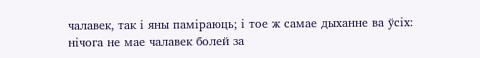чалавек, так і яны паміраюць; і тое ж самае дыханне ва ўсіх: нічога не мае чалавек болей за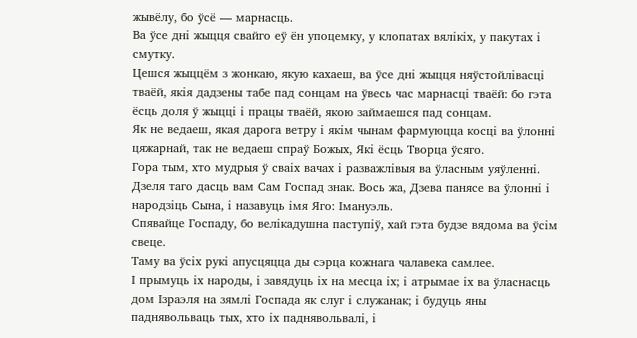жывёлу, бо ўсё — марнасць.
Ва ўсе дні жыцця свайго еў ён упоцемку, у клопатах вялікіх, у пакутах і смутку.
Цешся жыццём з жонкаю, якую кахаеш, ва ўсе дні жыцця няўстойлівасці тваёй, якія дадзены табе пад сонцам на ўвесь час марнасці тваёй: бо гэта ёсць доля ў жыцці і працы тваёй, якою займаешся пад сонцам.
Як не ведаеш, якая дарога ветру і якім чынам фармуюцца косці ва ўлонні цяжарнай, так не ведаеш спраў Божых, Які ёсць Творца ўсяго.
Гора тым, хто мудрыя ў сваіх вачах і разважлівыя ва ўласным уяўленні.
Дзеля таго дасць вам Сам Госпад знак. Вось жа, Дзева панясе ва ўлонні і народзіць Сына, і назавуць імя Яго: Імануэль.
Спявайце Госпаду, бо велікадушна паступіў, хай гэта будзе вядома ва ўсім свеце.
Таму ва ўсіх рукі апусцяцца ды сэрца кожнага чалавека самлее.
І прымуць іх народы, і завядуць іх на месца іх; і атрымае іх ва ўласнасць дом Ізраэля на зямлі Госпада як слуг і служанак; і будуць яны паднявольваць тых, хто іх паднявольвалі, і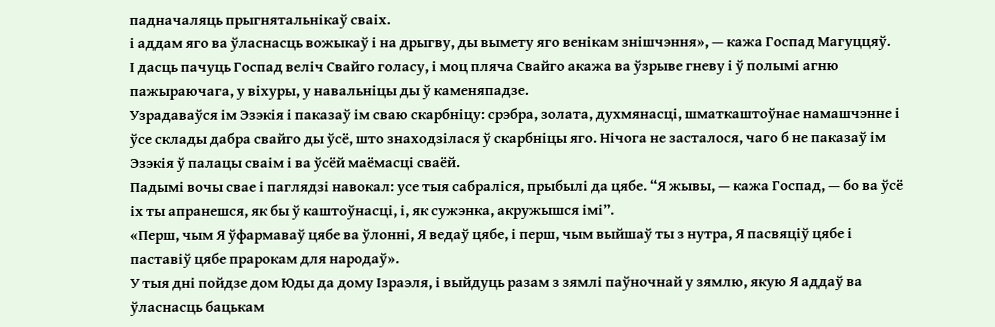падначаляць прыгнятальнікаў сваіх.
і аддам яго ва ўласнасць вожыкаў і на дрыгву, ды вымету яго венікам знішчэння», — кажа Госпад Магуццяў.
І дасць пачуць Госпад веліч Свайго голасу, і моц пляча Свайго акажа ва ўзрыве гневу і ў полымі агню пажыраючага, у віхуры, у навальніцы ды ў каменяпадзе.
Узрадаваўся ім Эзэкія і паказаў ім сваю скарбніцу: срэбра, золата, духмянасці, шматкаштоўнае намашчэнне і ўсе склады дабра свайго ды ўсё, што знаходзілася ў скарбніцы яго. Нічога не засталося, чаго б не паказаў ім Эзэкія ў палацы сваім і ва ўсёй маёмасці сваёй.
Падымі вочы свае і паглядзі навокал: усе тыя сабраліся, прыбылі да цябе. “Я жывы, — кажа Госпад, — бо ва ўсё іх ты апранешся, як бы ў каштоўнасці, і, як сужэнка, акружышся імі”.
«Перш, чым Я ўфармаваў цябе ва ўлонні, Я ведаў цябе, і перш, чым выйшаў ты з нутра, Я пасвяціў цябе і паставіў цябе прарокам для народаў».
У тыя дні пойдзе дом Юды да дому Ізраэля, і выйдуць разам з зямлі паўночнай у зямлю, якую Я аддаў ва ўласнасць бацькам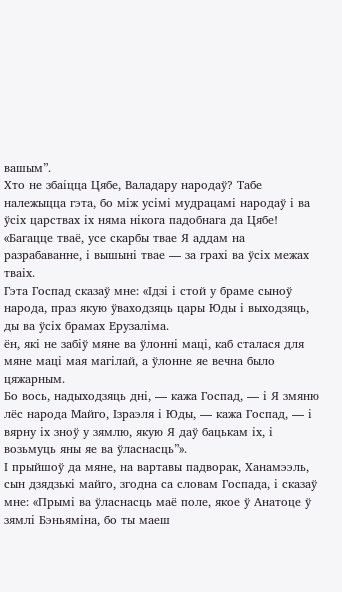вашым”.
Хто не збаіцца Цябе, Валадару народаў? Табе належыцца гэта, бо між усімі мудрацамі народаў і ва ўсіх царствах іх няма нікога падобнага да Цябе!
«Багацце тваё, усе скарбы твае Я аддам на разрабаванне, і вышыні твае — за грахі ва ўсіх межах тваіх.
Гэта Госпад сказаў мне: «Ідзі і стой у браме сыноў народа, праз якую ўваходзяць цары Юды і выходзяць, ды ва ўсіх брамах Ерузаліма.
ён, які не забіў мяне ва ўлонні маці, каб сталася для мяне маці мая магілай, а ўлонне яе вечна было цяжарным.
Бо вось, надыходзяць дні, — кажа Госпад, — і Я змяню лёс народа Майго, Ізраэля і Юды, — кажа Госпад, — і вярну іх зноў у зямлю, якую Я даў бацькам іх, і возьмуць яны яе ва ўласнасць”».
І прыйшоў да мяне, на вартавы падворак, Ханамээль, сын дзядзькі майго, згодна са словам Госпада, і сказаў мне: «Прымі ва ўласнасць маё поле, якое ў Анатоце ў зямлі Бэньяміна, бо ты маеш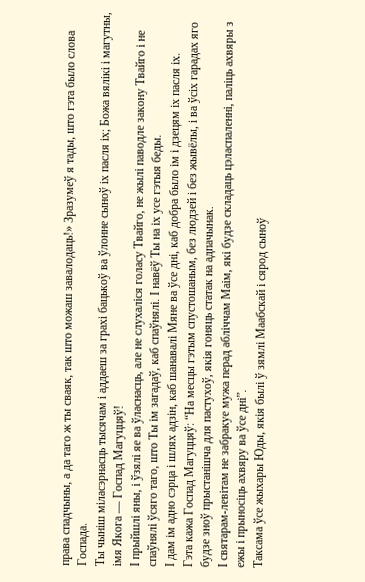права спадчыны, а да таго ж ты сваяк, так што можаш завалодаць!» Зразумеў я тады, што гэта было слова Госпада.
Ты чыніш міласэрнасць тысячам і аддаеш за грахі бацькоў ва ўлонне сыноў іх пасля іх; Божа вялікі і магутны, імя Якога — Госпад Магуццяў!
І прыйшлі яны, і ўзялі яе ва ўласнасць, але не слухаліся голасу Твайго, не жылі паводле закону Твайго і не спаўнялі ўсяго таго, што Ты ім загадаў, каб спаўнялі. І навёў Ты на іх усе гэтыя беды.
І дам ім адно сэрца і шлях адзін, каб шанавалі Мяне ва ўсе дні, каб добра было ім і дзецям іх пасля іх.
Гэта кажа Госпад Магуццяў: “На месцы гэтым спустошаным, без людзей і без жывёлы, і ва ўсіх гарадах яго будзе зноў прыстанішча для пастухоў, якія гоняць статак на адпачынак.
І святарам-левітам не забракуе мужа перад абліччам Маім, які будзе складаць цэласпаленні, паліць ахвяры з ежы і прыносіць ахвяру ва ўсе дні”.
Таксама ўсе жыхары Юды, якія былі ў зямлі Маабскай і сярод сыноў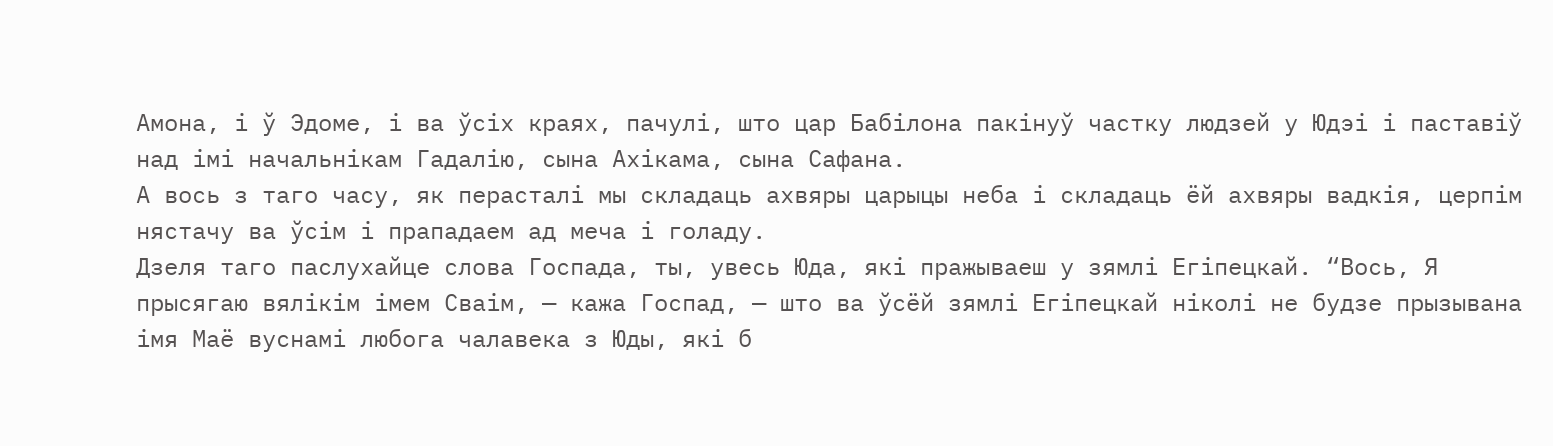Амона, і ў Эдоме, і ва ўсіх краях, пачулі, што цар Бабілона пакінуў частку людзей у Юдэі і паставіў над імі начальнікам Гадалію, сына Ахікама, сына Сафана.
А вось з таго часу, як перасталі мы складаць ахвяры царыцы неба і складаць ёй ахвяры вадкія, церпім нястачу ва ўсім і прападаем ад меча і голаду.
Дзеля таго паслухайце слова Госпада, ты, увесь Юда, які пражываеш у зямлі Егіпецкай. “Вось, Я прысягаю вялікім імем Сваім, — кажа Госпад, — што ва ўсёй зямлі Егіпецкай ніколі не будзе прызывана імя Маё вуснамі любога чалавека з Юды, які б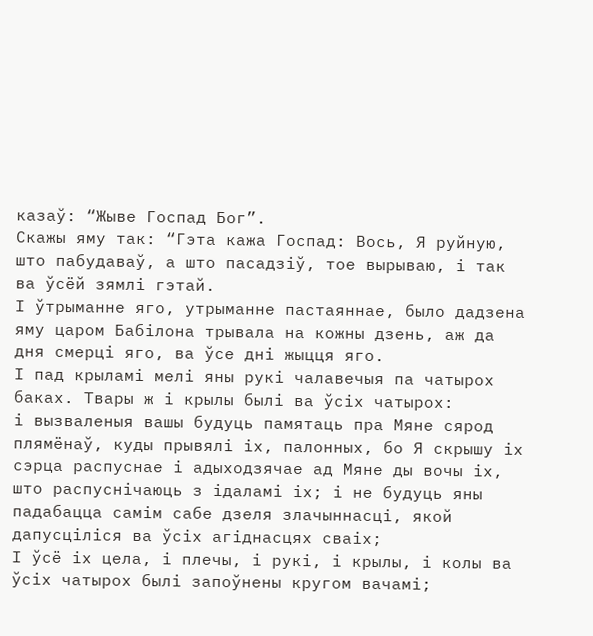казаў: “Жыве Госпад Бог”.
Скажы яму так: “Гэта кажа Госпад: Вось, Я руйную, што пабудаваў, а што пасадзіў, тое вырываю, і так ва ўсёй зямлі гэтай.
І ўтрыманне яго, утрыманне пастаяннае, было дадзена яму царом Бабілона трывала на кожны дзень, аж да дня смерці яго, ва ўсе дні жыцця яго.
І пад крыламі мелі яны рукі чалавечыя па чатырох баках. Твары ж і крылы былі ва ўсіх чатырох:
і вызваленыя вашы будуць памятаць пра Мяне сярод плямёнаў, куды прывялі іх, палонных, бо Я скрышу іх сэрца распуснае і адыходзячае ад Мяне ды вочы іх, што распуснічаюць з ідаламі іх; і не будуць яны падабацца самім сабе дзеля злачыннасці, якой дапусціліся ва ўсіх агіднасцях сваіх;
І ўсё іх цела, і плечы, і рукі, і крылы, і колы ва ўсіх чатырох былі запоўнены кругом вачамі;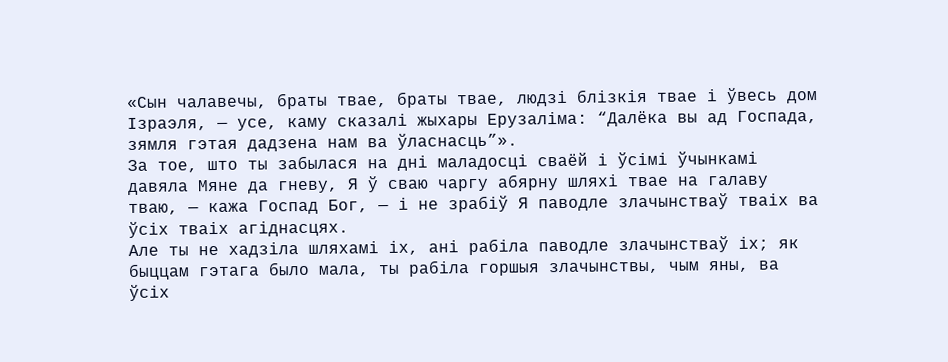«Сын чалавечы, браты твае, браты твае, людзі блізкія твае і ўвесь дом Ізраэля, — усе, каму сказалі жыхары Ерузаліма: “Далёка вы ад Госпада, зямля гэтая дадзена нам ва ўласнасць”».
За тое, што ты забылася на дні маладосці сваёй і ўсімі ўчынкамі давяла Мяне да гневу, Я ў сваю чаргу абярну шляхі твае на галаву тваю, — кажа Госпад Бог, — і не зрабіў Я паводле злачынстваў тваіх ва ўсіх тваіх агіднасцях.
Але ты не хадзіла шляхамі іх, ані рабіла паводле злачынстваў іх; як быццам гэтага было мала, ты рабіла горшыя злачынствы, чым яны, ва ўсіх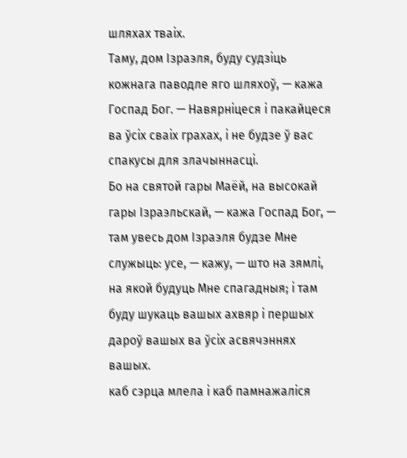шляхах тваіх.
Таму, дом Ізраэля, буду судзіць кожнага паводле яго шляхоў, — кажа Госпад Бог. — Навярніцеся і пакайцеся ва ўсіх сваіх грахах, і не будзе ў вас спакусы для злачыннасці.
Бо на святой гары Маёй, на высокай гары Ізраэльскай, — кажа Госпад Бог, — там увесь дом Ізраэля будзе Мне служыць: усе, — кажу, — што на зямлі, на якой будуць Мне спагадныя; і там буду шукаць вашых ахвяр і першых дароў вашых ва ўсіх асвячэннях вашых.
каб сэрца млела і каб памнажаліся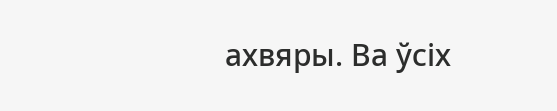ахвяры. Ва ўсіх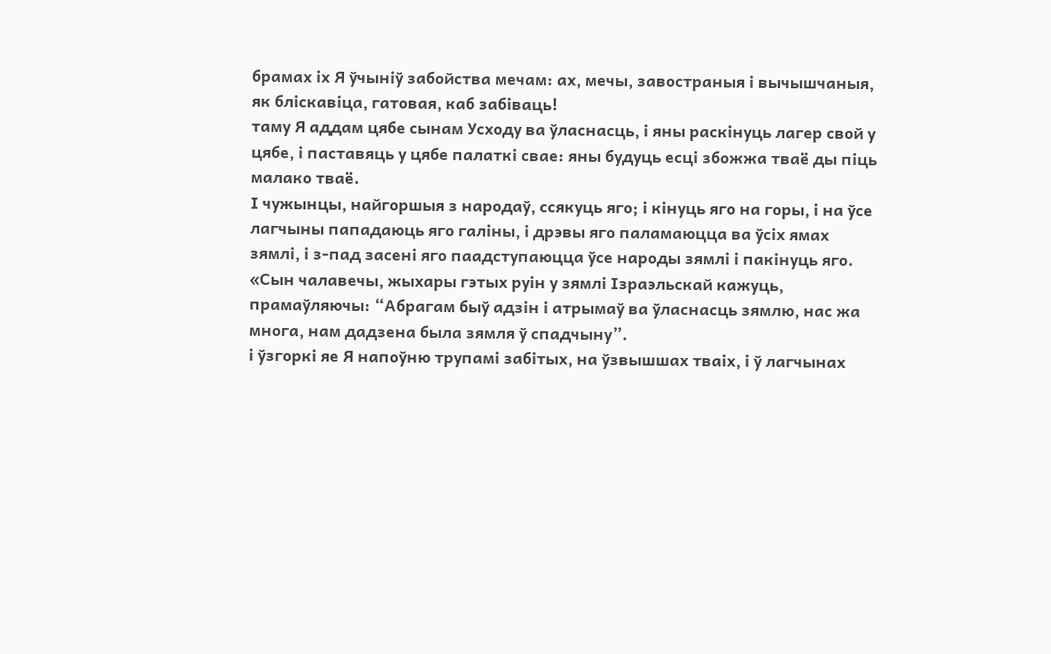брамах іх Я ўчыніў забойства мечам: ах, мечы, завостраныя і вычышчаныя, як бліскавіца, гатовая, каб забіваць!
таму Я аддам цябе сынам Усходу ва ўласнасць, і яны раскінуць лагер свой у цябе, і паставяць у цябе палаткі свае: яны будуць есці збожжа тваё ды піць малако тваё.
І чужынцы, найгоршыя з народаў, ссякуць яго; і кінуць яго на горы, і на ўсе лагчыны пападаюць яго галіны, і дрэвы яго паламаюцца ва ўсіх ямах зямлі, і з-пад засені яго паадступаюцца ўсе народы зямлі і пакінуць яго.
«Сын чалавечы, жыхары гэтых руін у зямлі Ізраэльскай кажуць, прамаўляючы: “Абрагам быў адзін і атрымаў ва ўласнасць зямлю, нас жа многа, нам дадзена была зямля ў спадчыну”.
і ўзгоркі яе Я напоўню трупамі забітых, на ўзвышшах тваіх, і ў лагчынах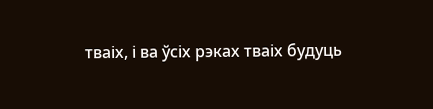тваіх, і ва ўсіх рэках тваіх будуць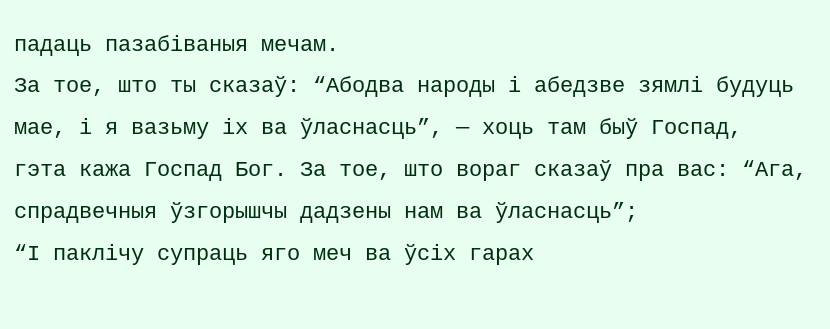падаць пазабіваныя мечам.
За тое, што ты сказаў: “Абодва народы і абедзве зямлі будуць мае, і я вазьму іх ва ўласнасць”, — хоць там быў Госпад,
гэта кажа Госпад Бог. За тое, што вораг сказаў пра вас: “Ага, спрадвечныя ўзгорышчы дадзены нам ва ўласнасць”;
“І паклічу супраць яго меч ва ўсіх гарах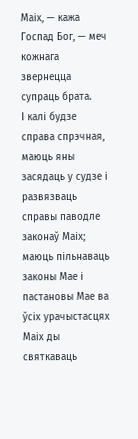Маіх, — кажа Госпад Бог, — меч кожнага звернецца супраць брата.
І калі будзе справа спрэчная, маюць яны засядаць у судзе і развязваць справы паводле законаў Маіх; маюць пільнаваць законы Мае і пастановы Мае ва ўсіх урачыстасцях Маіх ды святкаваць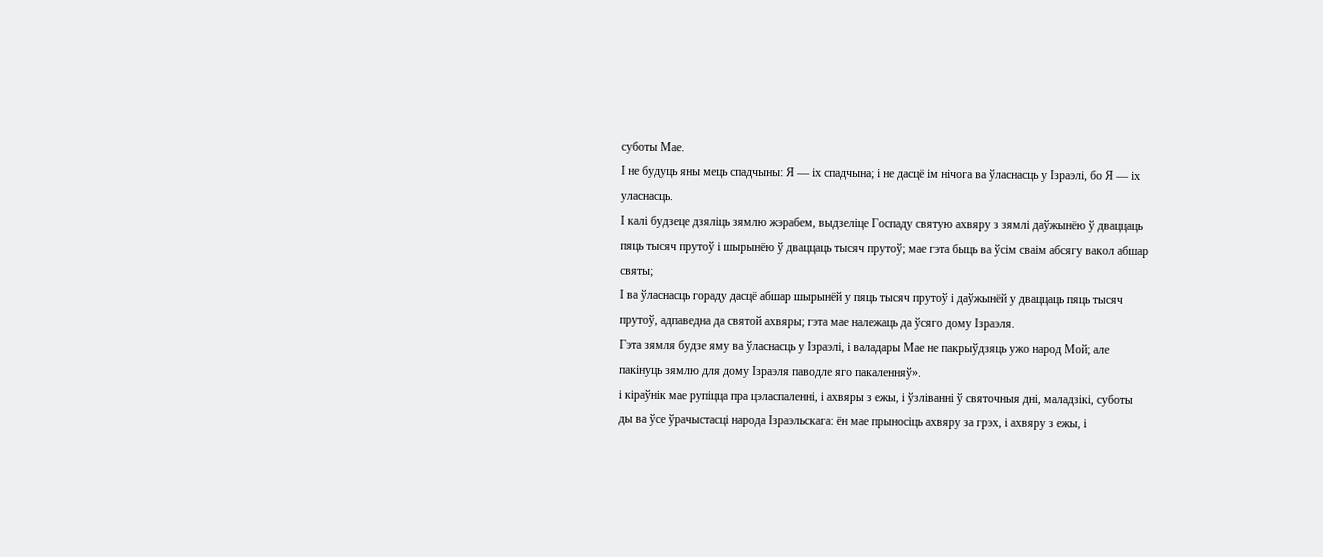суботы Мае.
І не будуць яны мець спадчыны: Я — іх спадчына; і не дасцё ім нічога ва ўласнасць у Ізраэлі, бо Я — іх уласнасць.
І калі будзеце дзяліць зямлю жэрабем, выдзеліце Госпаду святую ахвяру з зямлі даўжынёю ў дваццаць пяць тысяч прутоў і шырынёю ў дваццаць тысяч прутоў; мае гэта быць ва ўсім сваім абсягу вакол абшар святы;
І ва ўласнасць гораду дасцё абшар шырынёй у пяць тысяч прутоў і даўжынёй у дваццаць пяць тысяч прутоў, адпаведна да святой ахвяры; гэта мае належаць да ўсяго дому Ізраэля.
Гэта зямля будзе яму ва ўласнасць у Ізраэлі, і валадары Мае не пакрыўдзяць ужо народ Мой; але пакінуць зямлю для дому Ізраэля паводле яго пакаленняў».
і кіраўнік мае рупіцца пра цэласпаленні, і ахвяры з ежы, і ўзліванні ў святочныя дні, маладзікі, суботы ды ва ўсе ўрачыстасці народа Ізраэльскага: ён мае прыносіць ахвяру за грэх, і ахвяру з ежы, і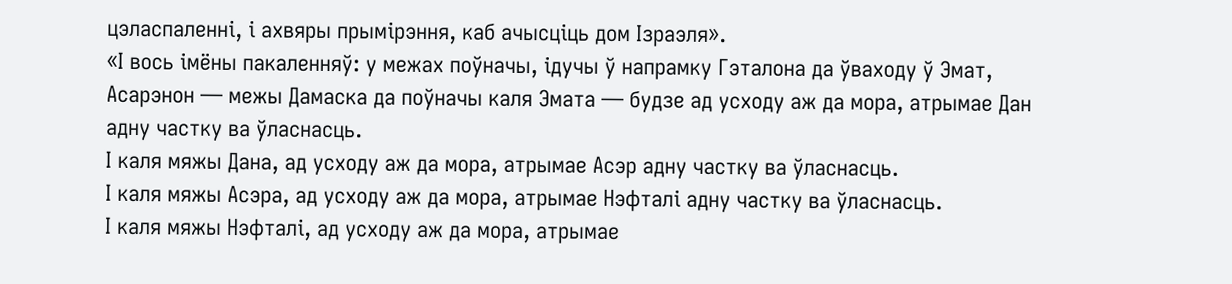цэласпаленні, і ахвяры прымірэння, каб ачысціць дом Ізраэля».
«І вось імёны пакаленняў: у межах поўначы, ідучы ў напрамку Гэталона да ўваходу ў Эмат, Асарэнон — межы Дамаска да поўначы каля Эмата — будзе ад усходу аж да мора, атрымае Дан адну частку ва ўласнасць.
І каля мяжы Дана, ад усходу аж да мора, атрымае Асэр адну частку ва ўласнасць.
І каля мяжы Асэра, ад усходу аж да мора, атрымае Нэфталі адну частку ва ўласнасць.
І каля мяжы Нэфталі, ад усходу аж да мора, атрымае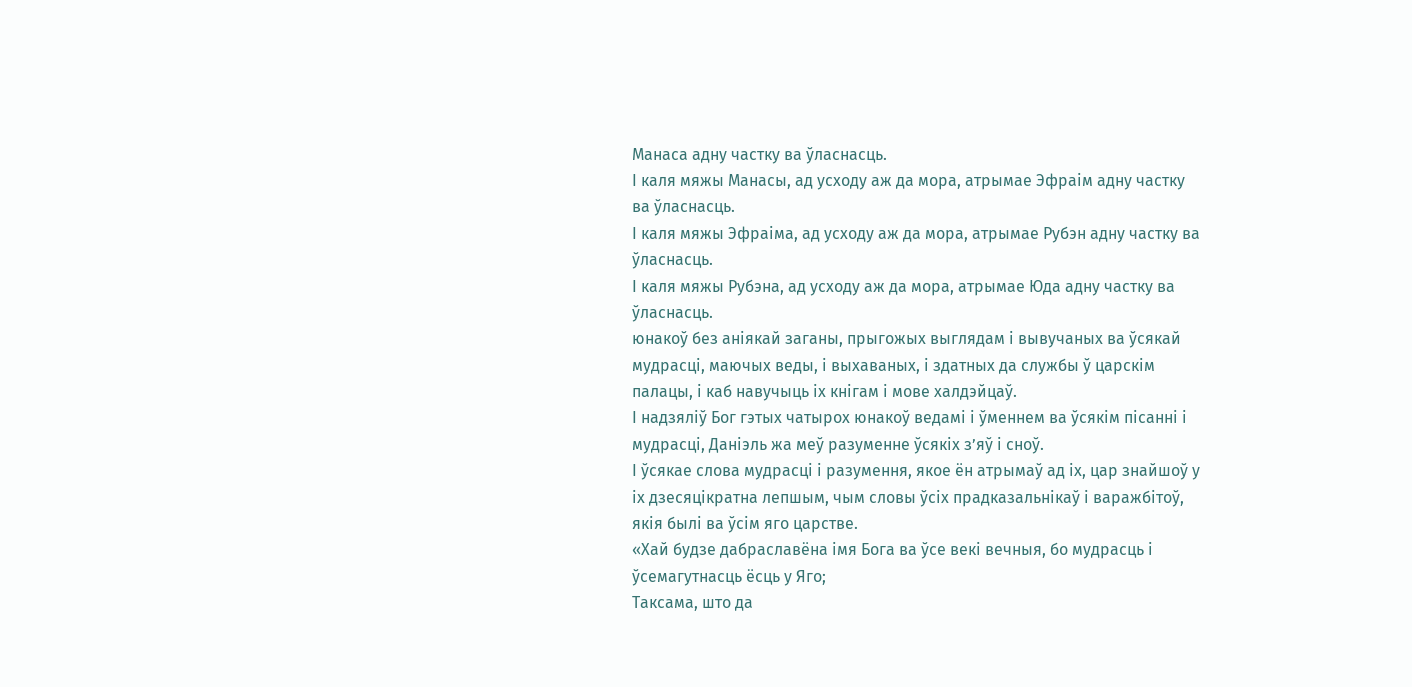Манаса адну частку ва ўласнасць.
І каля мяжы Манасы, ад усходу аж да мора, атрымае Эфраім адну частку ва ўласнасць.
І каля мяжы Эфраіма, ад усходу аж да мора, атрымае Рубэн адну частку ва ўласнасць.
І каля мяжы Рубэна, ад усходу аж да мора, атрымае Юда адну частку ва ўласнасць.
юнакоў без аніякай заганы, прыгожых выглядам і вывучаных ва ўсякай мудрасці, маючых веды, і выхаваных, і здатных да службы ў царскім палацы, і каб навучыць іх кнігам і мове халдэйцаў.
І надзяліў Бог гэтых чатырох юнакоў ведамі і ўменнем ва ўсякім пісанні і мудрасці, Даніэль жа меў разуменне ўсякіх з’яў і сноў.
І ўсякае слова мудрасці і разумення, якое ён атрымаў ад іх, цар знайшоў у іх дзесяцікратна лепшым, чым словы ўсіх прадказальнікаў і варажбітоў, якія былі ва ўсім яго царстве.
«Хай будзе дабраславёна імя Бога ва ўсе векі вечныя, бо мудрасць і ўсемагутнасць ёсць у Яго;
Таксама, што да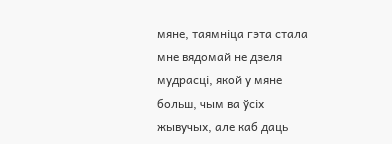мяне, таямніца гэта стала мне вядомай не дзеля мудрасці, якой у мяне больш, чым ва ўсіх жывучых, але каб даць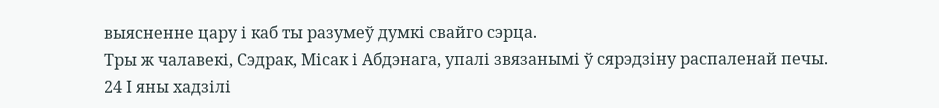выясненне цару і каб ты разумеў думкі свайго сэрца.
Тры ж чалавекі, Сэдрак, Місак і Абдэнага, упалі звязанымі ў сярэдзіну распаленай печы.
24 І яны хадзілі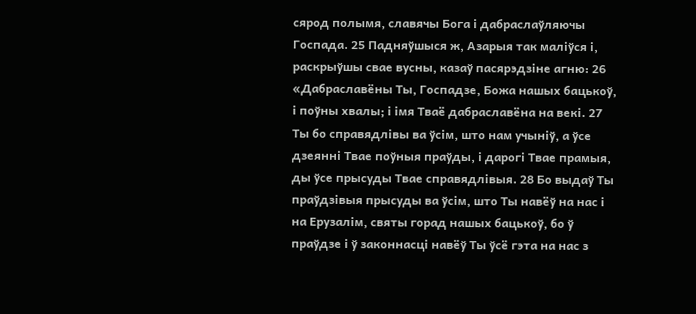сярод полымя, славячы Бога і дабраслаўляючы Госпада. 25 Падняўшыся ж, Азарыя так маліўся і, раскрыўшы свае вусны, казаў пасярэдзіне агню: 26 «Дабраславёны Ты, Госпадзе, Божа нашых бацькоў, і поўны хвалы; і імя Тваё дабраславёна на векі. 27 Ты бо справядлівы ва ўсім, што нам учыніў, а ўсе дзеянні Твае поўныя праўды, і дарогі Твае прамыя, ды ўсе прысуды Твае справядлівыя. 28 Бо выдаў Ты праўдзівыя прысуды ва ўсім, што Ты навёў на нас і на Ерузалім, святы горад нашых бацькоў, бо ў праўдзе і ў законнасці навёў Ты ўсё гэта на нас з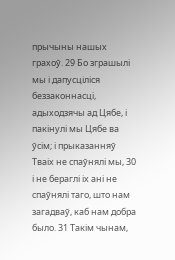прычыны нашых грахоў. 29 Бо зграшылі мы і дапусціліся беззаконнасці, адыходзячы ад Цябе, і пакінулі мы Цябе ва ўсім; і прыказанняў Тваіх не спаўнялі мы, 30 і не бераглі іх ані не спаўнялі таго, што нам загадваў, каб нам добра было. 31 Такім чынам,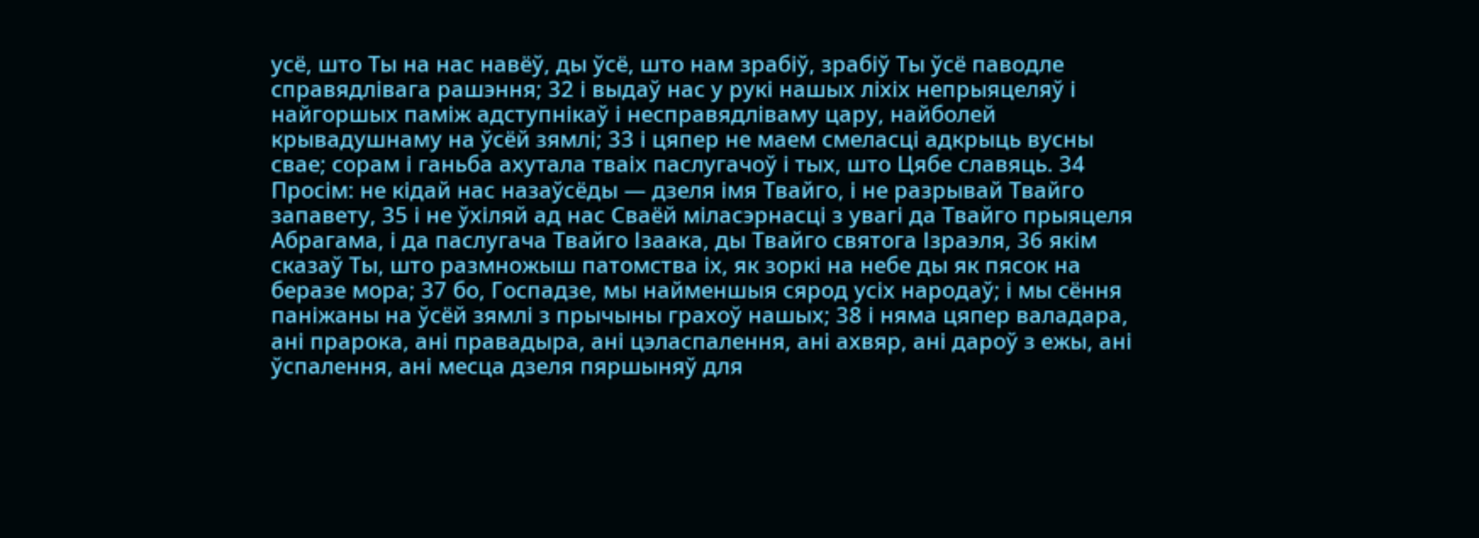усё, што Ты на нас навёў, ды ўсё, што нам зрабіў, зрабіў Ты ўсё паводле справядлівага рашэння; 32 і выдаў нас у рукі нашых ліхіх непрыяцеляў і найгоршых паміж адступнікаў і несправядліваму цару, найболей крывадушнаму на ўсёй зямлі; 33 і цяпер не маем смеласці адкрыць вусны свае; сорам і ганьба ахутала тваіх паслугачоў і тых, што Цябе славяць. 34 Просім: не кідай нас назаўсёды — дзеля імя Твайго, і не разрывай Твайго запавету, 35 і не ўхіляй ад нас Сваёй міласэрнасці з увагі да Твайго прыяцеля Абрагама, і да паслугача Твайго Ізаака, ды Твайго святога Ізраэля, 36 якім сказаў Ты, што размножыш патомства іх, як зоркі на небе ды як пясок на беразе мора; 37 бо, Госпадзе, мы найменшыя сярод усіх народаў; і мы сёння паніжаны на ўсёй зямлі з прычыны грахоў нашых; 38 і няма цяпер валадара, ані прарока, ані правадыра, ані цэласпалення, ані ахвяр, ані дароў з ежы, ані ўспалення, ані месца дзеля пяршыняў для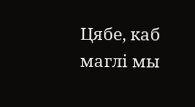Цябе, каб маглі мы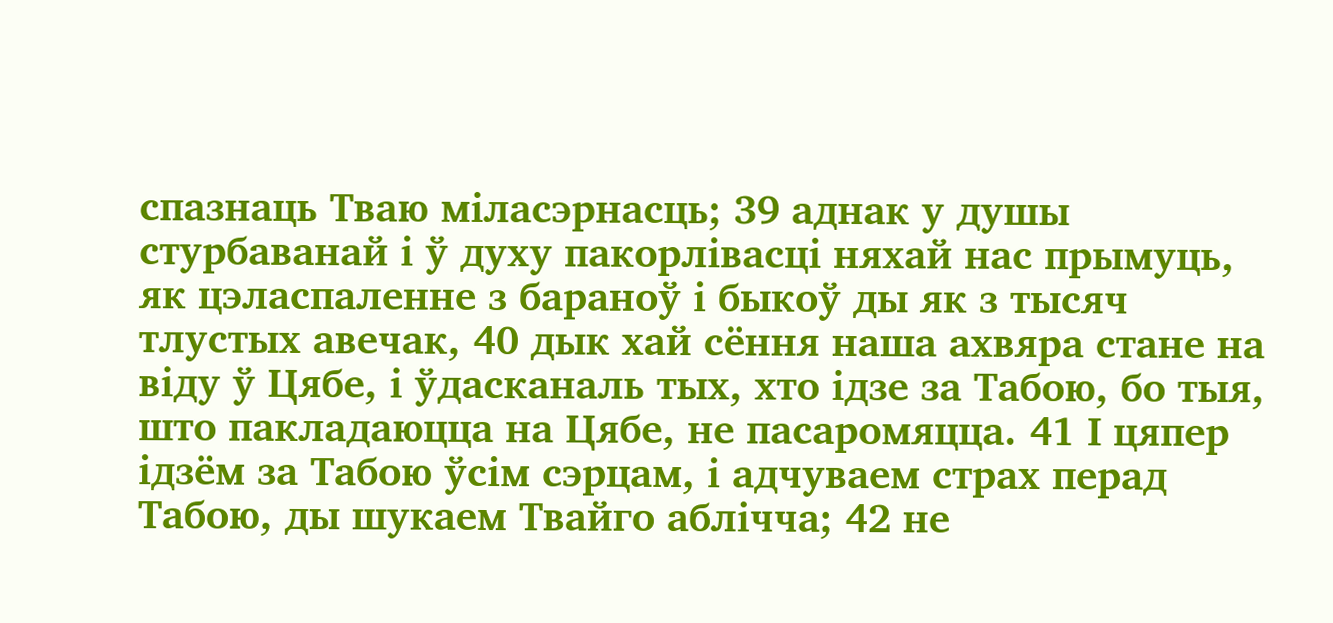спазнаць Тваю міласэрнасць; 39 аднак у душы стурбаванай і ў духу пакорлівасці няхай нас прымуць, як цэласпаленне з бараноў і быкоў ды як з тысяч тлустых авечак, 40 дык хай сёння наша ахвяра стане на віду ў Цябе, і ўдасканаль тых, хто ідзе за Табою, бо тыя, што пакладаюцца на Цябе, не пасаромяцца. 41 І цяпер ідзём за Табою ўсім сэрцам, і адчуваем страх перад Табою, ды шукаем Твайго аблічча; 42 не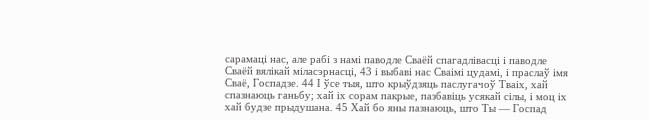сарамаці нас, але рабі з намі паводле Сваёй спагадлівасці і паводле Сваёй вялікай міласэрнасці, 43 і выбаві нас Сваімі цудамі, і праслаў імя Сваё, Госпадзе. 44 І ўсе тыя, што крыўдзяць паслугачоў Тваіх, хай спазнаюць ганьбу; хай іх сорам пакрые, пазбавіць усякай сілы, і моц іх хай будзе прыдушана. 45 Хай бо яны пазнаюць, што Ты — Госпад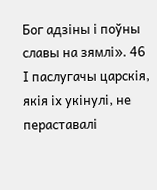Бог адзіны і поўны славы на зямлі». 46 І паслугачы царскія, якія іх укінулі, не пераставалі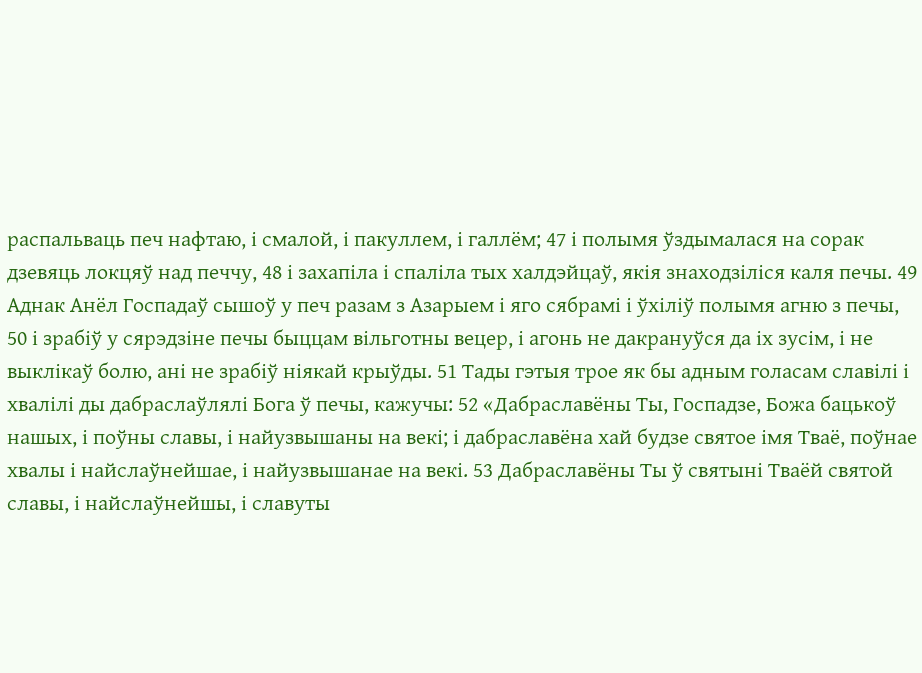распальваць печ нафтаю, і смалой, і пакуллем, і галлём; 47 і полымя ўздымалася на сорак дзевяць локцяў над печчу, 48 і захапіла і спаліла тых халдэйцаў, якія знаходзіліся каля печы. 49 Аднак Анёл Госпадаў сышоў у печ разам з Азарыем і яго сябрамі і ўхіліў полымя агню з печы, 50 і зрабіў у сярэдзіне печы быццам вільготны вецер, і агонь не дакрануўся да іх зусім, і не выклікаў болю, ані не зрабіў ніякай крыўды. 51 Тады гэтыя трое як бы адным голасам славілі і хвалілі ды дабраслаўлялі Бога ў печы, кажучы: 52 «Дабраславёны Ты, Госпадзе, Божа бацькоў нашых, і поўны славы, і найузвышаны на векі; і дабраславёна хай будзе святое імя Тваё, поўнае хвалы і найслаўнейшае, і найузвышанае на векі. 53 Дабраславёны Ты ў святыні Тваёй святой славы, і найслаўнейшы, і славуты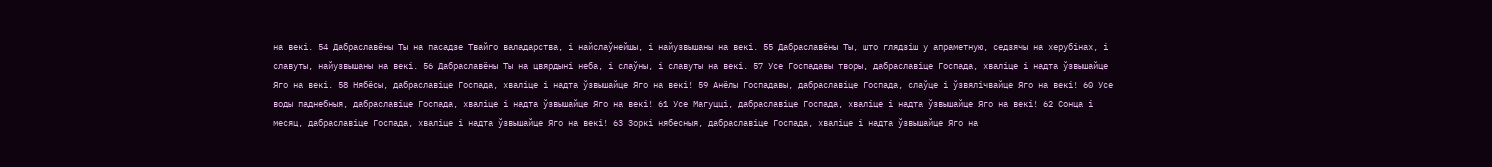на векі. 54 Дабраславёны Ты на пасадзе Твайго валадарства, і найслаўнейшы, і найузвышаны на векі. 55 Дабраславёны Ты, што глядзіш у апраметную, седзячы на херубінах, і славуты, найузвышаны на векі. 56 Дабраславёны Ты на цвярдыні неба, і слаўны, і славуты на векі. 57 Усе Госпадавы творы, дабраславіце Госпада, хваліце і надта ўзвышайце Яго на векі. 58 Нябёсы, дабраславіце Госпада, хваліце і надта ўзвышайце Яго на векі! 59 Анёлы Госпадавы, дабраславіце Госпада, слаўце і ўзвялічвайце Яго на векі! 60 Усе воды паднебныя, дабраславіце Госпада, хваліце і надта ўзвышайце Яго на векі! 61 Усе Магуцці, дабраславіце Госпада, хваліце і надта ўзвышайце Яго на векі! 62 Сонца і месяц, дабраславіце Госпада, хваліце і надта ўзвышайце Яго на векі! 63 Зоркі нябесныя, дабраславіце Госпада, хваліце і надта ўзвышайце Яго на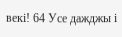векі! 64 Усе дажджы і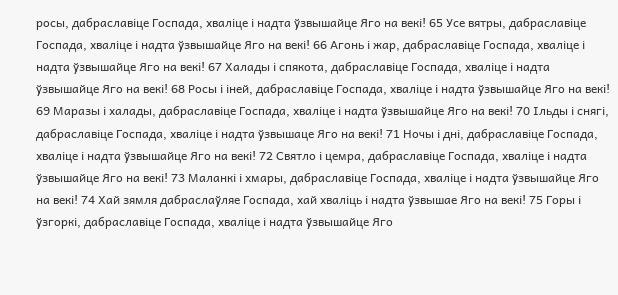росы, дабраславіце Госпада, хваліце і надта ўзвышайце Яго на векі! 65 Усе вятры, дабраславіце Госпада, хваліце і надта ўзвышайце Яго на векі! 66 Агонь і жар, дабраславіце Госпада, хваліце і надта ўзвышайце Яго на векі! 67 Халады і спякота, дабраславіце Госпада, хваліце і надта ўзвышайце Яго на векі! 68 Росы і іней, дабраславіце Госпада, хваліце і надта ўзвышайце Яго на векі! 69 Маразы і халады, дабраславіце Госпада, хваліце і надта ўзвышайце Яго на векі! 70 Ільды і снягі, дабраславіце Госпада, хваліце і надта ўзвышаце Яго на векі! 71 Ночы і дні, дабраславіце Госпада, хваліце і надта ўзвышайце Яго на векі! 72 Святло і цемра, дабраславіце Госпада, хваліце і надта ўзвышайце Яго на векі! 73 Маланкі і хмары, дабраславіце Госпада, хваліце і надта ўзвышайце Яго на векі! 74 Хай зямля дабраслаўляе Госпада, хай хваліць і надта ўзвышае Яго на векі! 75 Горы і ўзгоркі, дабраславіце Госпада, хваліце і надта ўзвышайце Яго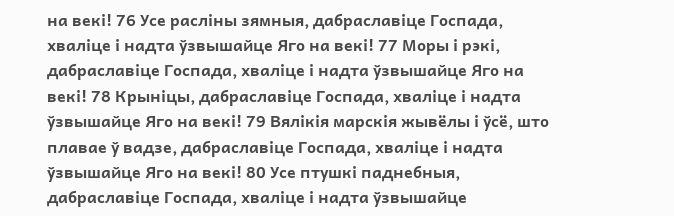на векі! 76 Усе расліны зямныя, дабраславіце Госпада, хваліце і надта ўзвышайце Яго на векі! 77 Моры і рэкі, дабраславіце Госпада, хваліце і надта ўзвышайце Яго на векі! 78 Крыніцы, дабраславіце Госпада, хваліце і надта ўзвышайце Яго на векі! 79 Вялікія марскія жывёлы і ўсё, што плавае ў вадзе, дабраславіце Госпада, хваліце і надта ўзвышайце Яго на векі! 80 Усе птушкі паднебныя, дабраславіце Госпада, хваліце і надта ўзвышайце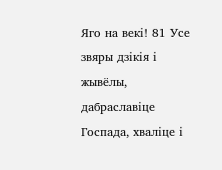Яго на векі! 81 Усе звяры дзікія і жывёлы, дабраславіце Госпада, хваліце і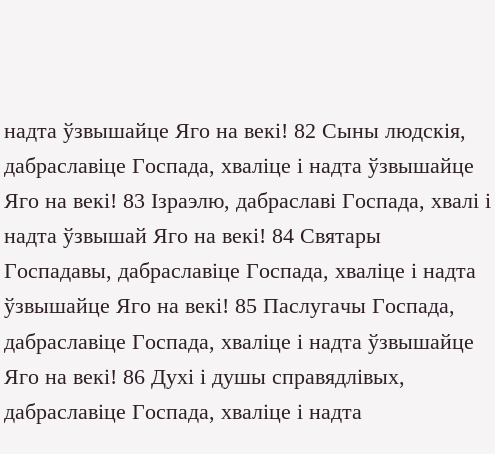надта ўзвышайце Яго на векі! 82 Сыны людскія, дабраславіце Госпада, хваліце і надта ўзвышайце Яго на векі! 83 Ізраэлю, дабраславі Госпада, хвалі і надта ўзвышай Яго на векі! 84 Святары Госпадавы, дабраславіце Госпада, хваліце і надта ўзвышайце Яго на векі! 85 Паслугачы Госпада, дабраславіце Госпада, хваліце і надта ўзвышайце Яго на векі! 86 Духі і душы справядлівых, дабраславіце Госпада, хваліце і надта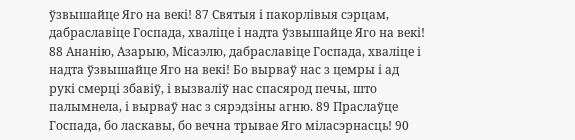ўзвышайце Яго на векі! 87 Святыя і пакорлівыя сэрцам, дабраславіце Госпада, хваліце і надта ўзвышайце Яго на векі! 88 Ананію, Азарыю, Місаэлю, дабраславіце Госпада, хваліце і надта ўзвышайце Яго на векі! Бо вырваў нас з цемры і ад рукі смерці збавіў, і вызваліў нас спасярод печы, што палымнела, і вырваў нас з сярэдзіны агню. 89 Праслаўце Госпада, бо ласкавы, бо вечна трывае Яго міласэрнасць! 90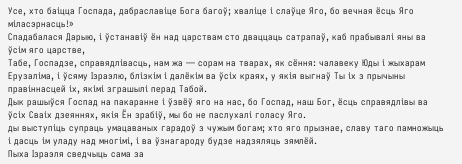Усе, хто баіцца Госпада, дабраславіце Бога багоў; хваліце і слаўце Яго, бо вечная ёсць Яго міласэрнасць!»
Спадабалася Дарыю, і ўстанавіў ён над царствам сто дваццаць сатрапаў, каб прабывалі яны ва ўсім яго царстве,
Табе, Госпадзе, справядлівасць, нам жа — сорам на тварах, як сёння: чалавеку Юды і жыхарам Ерузаліма, і ўсяму Ізраэлю, блізкім і далёкім ва ўсіх краях, у якія выгнаў Ты іх з прычыны правіннасцей іх, якімі зграшылі перад Табой.
Дык рашыўся Госпад на пакаранне і ўзвёў яго на нас, бо Госпад, наш Бог, ёсць справядлівы ва ўсіх Сваіх дзеяннях, якія Ён зрабіў, мы бо не паслухалі голасу Яго.
ды выступіць супраць умацаваных гарадоў з чужым богам; хто яго прызнае, славу таго памножыць і дасць ім уладу над многімі, і ва ўзнагароду будзе надзяляць зямлёй.
Пыха Ізраэля сведчыць сама за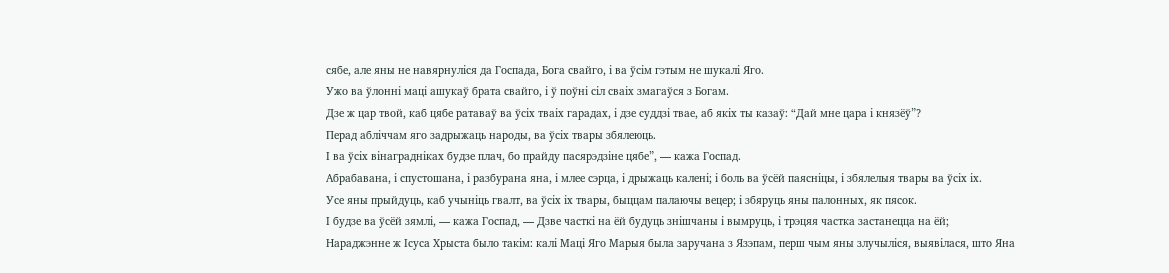сябе, але яны не навярнуліся да Госпада, Бога свайго, і ва ўсім гэтым не шукалі Яго.
Ужо ва ўлонні маці ашукаў брата свайго, і ў поўні сіл сваіх змагаўся з Богам.
Дзе ж цар твой, каб цябе ратаваў ва ўсіх тваіх гарадах, і дзе суддзі твае, аб якіх ты казаў: “Дай мне цара і князёў”?
Перад абліччам яго задрыжаць народы, ва ўсіх твары збялеюць.
І ва ўсіх вінаградніках будзе плач, бо прайду пасярэдзіне цябе”, — кажа Госпад.
Абрабавана, і спустошана, і разбурана яна, і млее сэрца, і дрыжаць калені; і боль ва ўсёй паясніцы, і збялелыя твары ва ўсіх іх.
Усе яны прыйдуць, каб учыніць гвалт, ва ўсіх іх твары, быццам палаючы вецер; і збяруць яны палонных, як пясок.
І будзе ва ўсёй зямлі, — кажа Госпад, — Дзве часткі на ёй будуць знішчаны і вымруць, і трэцяя частка застанецца на ёй;
Нараджэнне ж Ісуса Хрыста было такім: калі Маці Яго Марыя была заручана з Язэпам, перш чым яны злучыліся, выявілася, што Яна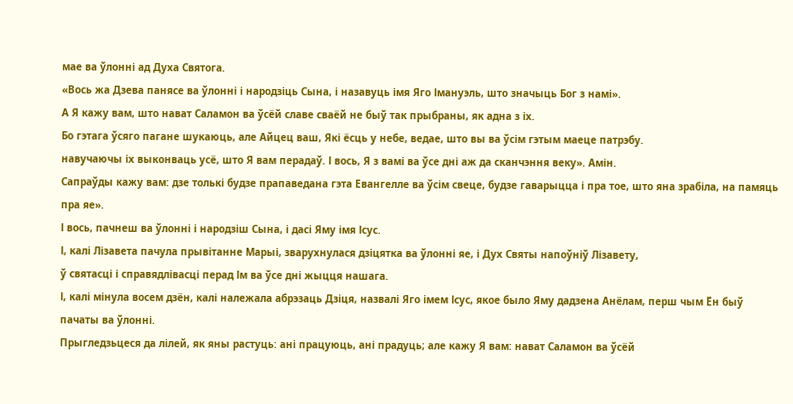мае ва ўлонні ад Духа Святога.
«Вось жа Дзева панясе ва ўлонні і народзіць Сына, і назавуць імя Яго Імануэль, што значыць Бог з намі».
А Я кажу вам, што нават Саламон ва ўсёй славе сваёй не быў так прыбраны, як адна з іх.
Бо гэтага ўсяго пагане шукаюць, але Айцец ваш, Які ёсць у небе, ведае, што вы ва ўсім гэтым маеце патрэбу.
навучаючы іх выконваць усё, што Я вам перадаў. І вось, Я з вамі ва ўсе дні аж да сканчэння веку». Амін.
Сапраўды кажу вам: дзе толькі будзе прапаведана гэта Евангелле ва ўсім свеце, будзе гаварыцца і пра тое, што яна зрабіла, на памяць пра яе».
І вось, пачнеш ва ўлонні і народзіш Сына, і дасі Яму імя Ісус.
І, калі Лізавета пачула прывітанне Марыі, зварухнулася дзіцятка ва ўлонні яе, і Дух Святы напоўніў Лізавету,
ў святасці і справядлівасці перад Ім ва ўсе дні жыцця нашага.
І, калі мінула восем дзён, калі належала абрэзаць Дзіця, назвалі Яго імем Ісус, якое было Яму дадзена Анёлам, перш чым Ён быў пачаты ва ўлонні.
Прыгледзьцеся да лілей, як яны растуць: ані працуюць, ані прадуць; але кажу Я вам: нават Саламон ва ўсёй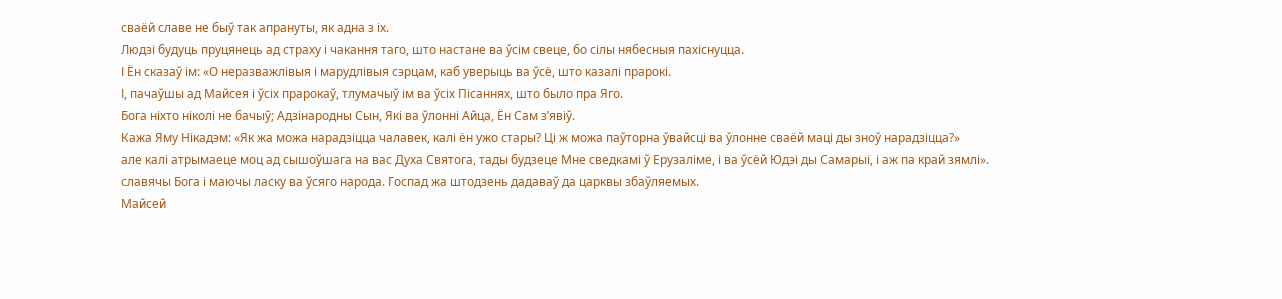сваёй славе не быў так апрануты, як адна з іх.
Людзі будуць пруцянець ад страху і чакання таго, што настане ва ўсім свеце, бо сілы нябесныя пахіснуцца.
І Ён сказаў ім: «О неразважлівыя і марудлівыя сэрцам, каб уверыць ва ўсё, што казалі прарокі.
І, пачаўшы ад Майсея і ўсіх прарокаў, тлумачыў ім ва ўсіх Пісаннях, што было пра Яго.
Бога ніхто ніколі не бачыў; Адзінародны Сын, Які ва ўлонні Айца, Ён Сам з’явіў.
Кажа Яму Нікадэм: «Як жа можа нарадзіцца чалавек, калі ён ужо стары? Ці ж можа паўторна ўвайсці ва ўлонне сваёй маці ды зноў нарадзіцца?»
але калі атрымаеце моц ад сышоўшага на вас Духа Святога, тады будзеце Мне сведкамі ў Ерузаліме, і ва ўсёй Юдэі ды Самарыі, і аж па край зямлі».
славячы Бога і маючы ласку ва ўсяго народа. Госпад жа штодзень дадаваў да царквы збаўляемых.
Майсей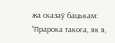жа сказаў бацькам: “Прарока такога, як я,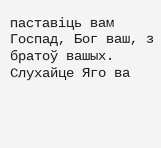паставіць вам Госпад, Бог ваш, з братоў вашых. Слухайце Яго ва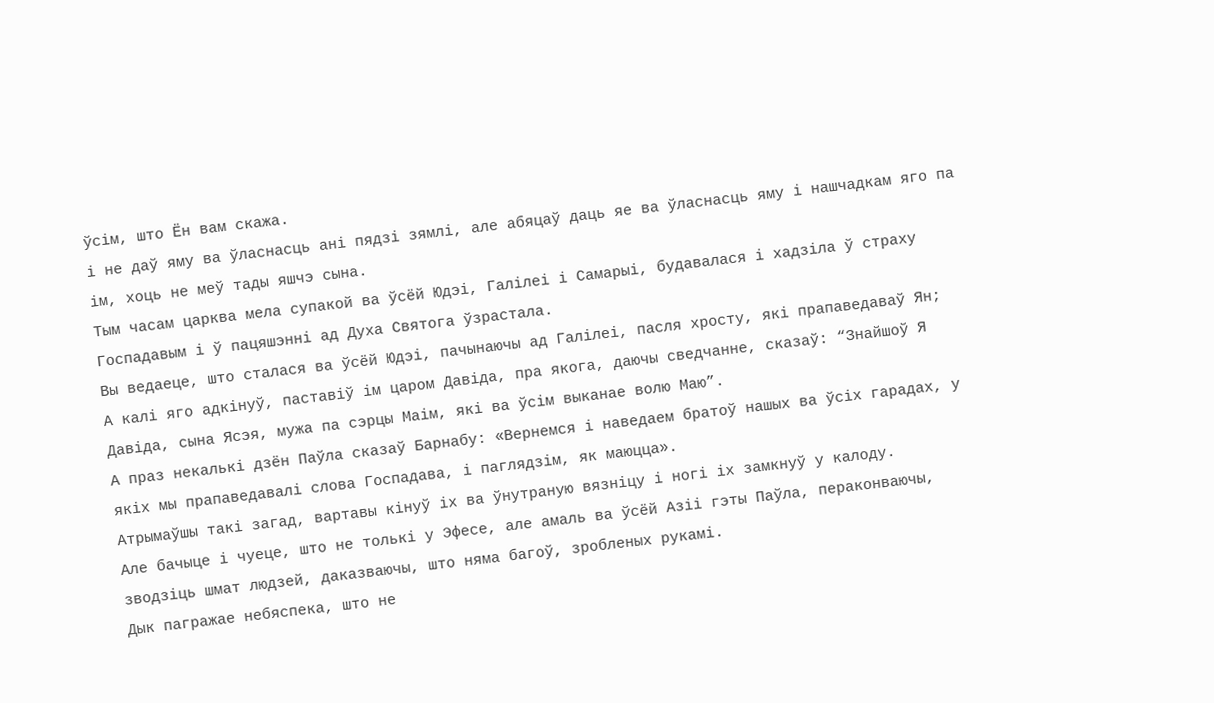ўсім, што Ён вам скажа.
і не даў яму ва ўласнасць ані пядзі зямлі, але абяцаў даць яе ва ўласнасць яму і нашчадкам яго па ім, хоць не меў тады яшчэ сына.
Тым часам царква мела супакой ва ўсёй Юдэі, Галілеі і Самарыі, будавалася і хадзіла ў страху Госпадавым і ў пацяшэнні ад Духа Святога ўзрастала.
Вы ведаеце, што сталася ва ўсёй Юдэі, пачынаючы ад Галілеі, пасля хросту, які прапаведаваў Ян;
А калі яго адкінуў, паставіў ім царом Давіда, пра якога, даючы сведчанне, сказаў: “Знайшоў Я Давіда, сына Ясэя, мужа па сэрцы Маім, які ва ўсім выканае волю Маю”.
А праз некалькі дзён Паўла сказаў Барнабу: «Вернемся і наведаем братоў нашых ва ўсіх гарадах, у якіх мы прапаведавалі слова Госпадава, і паглядзім, як маюцца».
Атрымаўшы такі загад, вартавы кінуў іх ва ўнутраную вязніцу і ногі іх замкнуў у калоду.
Але бачыце і чуеце, што не толькі у Эфесе, але амаль ва ўсёй Азіі гэты Паўла, пераконваючы, зводзіць шмат людзей, даказваючы, што няма багоў, зробленых рукамі.
Дык пагражае небяспека, што не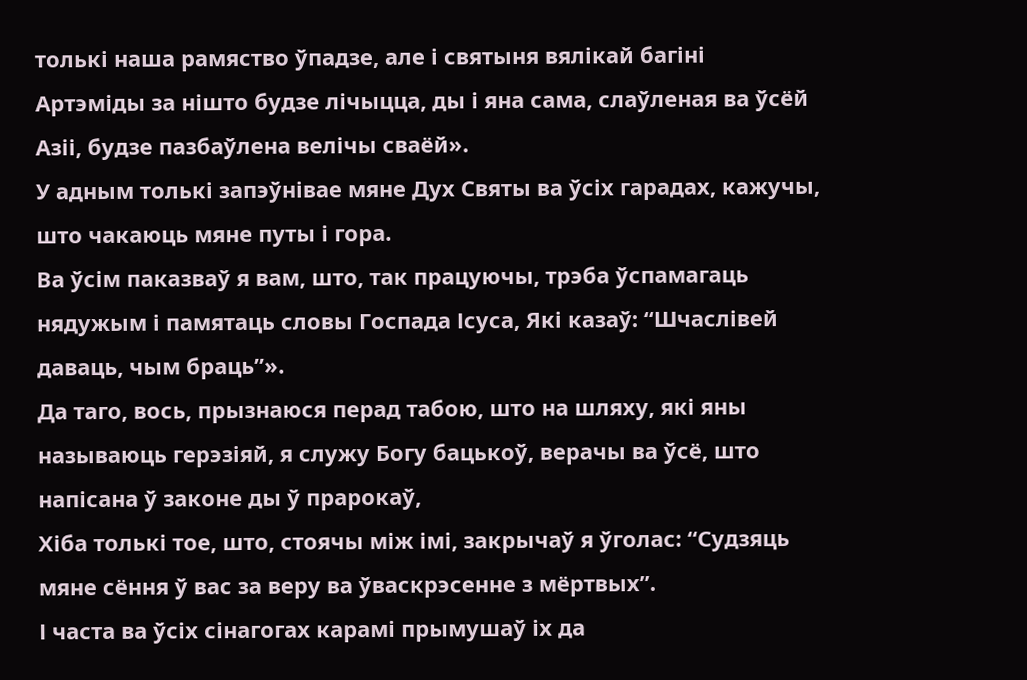толькі наша рамяство ўпадзе, але і святыня вялікай багіні Артэміды за нішто будзе лічыцца, ды і яна сама, слаўленая ва ўсёй Азіі, будзе пазбаўлена велічы сваёй».
У адным толькі запэўнівае мяне Дух Святы ва ўсіх гарадах, кажучы, што чакаюць мяне путы і гора.
Ва ўсім паказваў я вам, што, так працуючы, трэба ўспамагаць нядужым і памятаць словы Госпада Ісуса, Які казаў: “Шчаслівей даваць, чым браць”».
Да таго, вось, прызнаюся перад табою, што на шляху, які яны называюць герэзіяй, я служу Богу бацькоў, верачы ва ўсё, што напісана ў законе ды ў прарокаў,
Хіба толькі тое, што, стоячы між імі, закрычаў я ўголас: “Судзяць мяне сёння ў вас за веру ва ўваскрэсенне з мёртвых”.
І часта ва ўсіх сінагогах карамі прымушаў іх да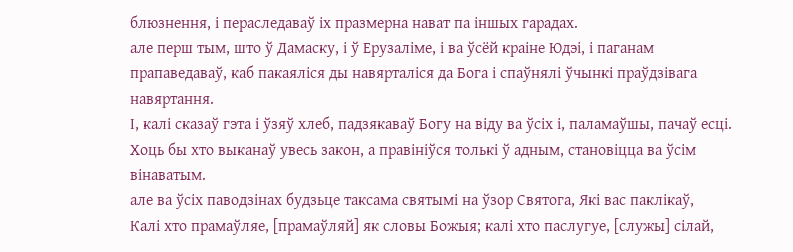блюзнення, і пераследаваў іх празмерна нават па іншых гарадах.
але перш тым, што ў Дамаску, і ў Ерузаліме, і ва ўсёй краіне Юдэі, і паганам прапаведаваў, каб пакаяліся ды навярталіся да Бога і спаўнялі ўчынкі праўдзівага навяртання.
І, калі сказаў гэта і ўзяў хлеб, падзякаваў Богу на віду ва ўсіх і, паламаўшы, пачаў есці.
Хоць бы хто выканаў увесь закон, а правініўся толькі ў адным, становіцца ва ўсім вінаватым.
але ва ўсіх паводзінах будзьце таксама святымі на ўзор Святога, Які вас паклікаў,
Калі хто прамаўляе, [прамаўляй] як словы Божыя; калі хто паслугуе, [служы] сілай,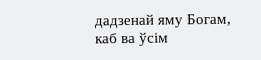дадзенай яму Богам, каб ва ўсім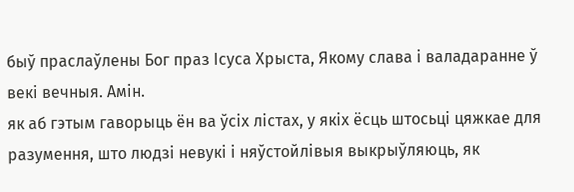быў праслаўлены Бог праз Ісуса Хрыста, Якому слава і валадаранне ў векі вечныя. Амін.
як аб гэтым гаворыць ён ва ўсіх лістах, у якіх ёсць штосьці цяжкае для разумення, што людзі невукі і няўстойлівыя выкрыўляюць, як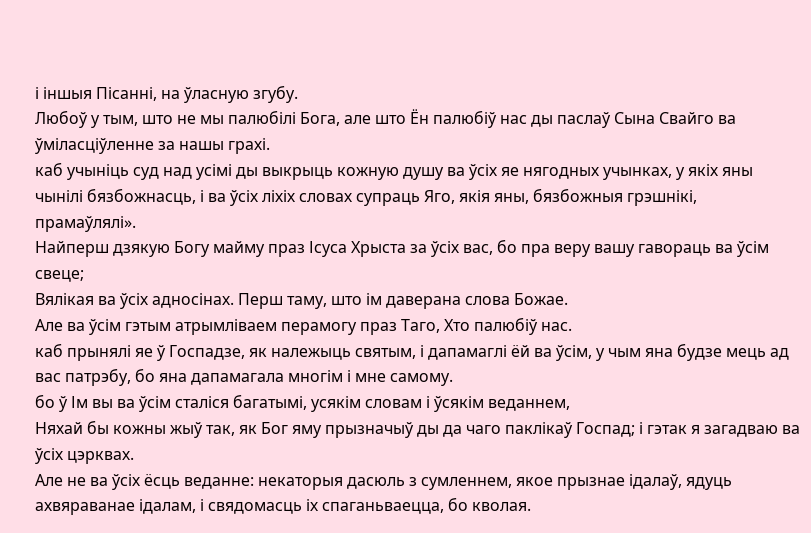і іншыя Пісанні, на ўласную згубу.
Любоў у тым, што не мы палюбілі Бога, але што Ён палюбіў нас ды паслаў Сына Свайго ва ўміласціўленне за нашы грахі.
каб учыніць суд над усімі ды выкрыць кожную душу ва ўсіх яе нягодных учынках, у якіх яны чынілі бязбожнасць, і ва ўсіх ліхіх словах супраць Яго, якія яны, бязбожныя грэшнікі, прамаўлялі».
Найперш дзякую Богу майму праз Ісуса Хрыста за ўсіх вас, бо пра веру вашу гавораць ва ўсім свеце;
Вялікая ва ўсіх адносінах. Перш таму, што ім даверана слова Божае.
Але ва ўсім гэтым атрымліваем перамогу праз Таго, Хто палюбіў нас.
каб прынялі яе ў Госпадзе, як належыць святым, і дапамаглі ёй ва ўсім, у чым яна будзе мець ад вас патрэбу, бо яна дапамагала многім і мне самому.
бо ў Ім вы ва ўсім сталіся багатымі, усякім словам і ўсякім веданнем,
Няхай бы кожны жыў так, як Бог яму прызначыў ды да чаго паклікаў Госпад; і гэтак я загадваю ва ўсіх цэрквах.
Але не ва ўсіх ёсць веданне: некаторыя дасюль з сумленнем, якое прызнае ідалаў, ядуць ахвяраванае ідалам, і свядомасць іх спаганьваецца, бо кволая.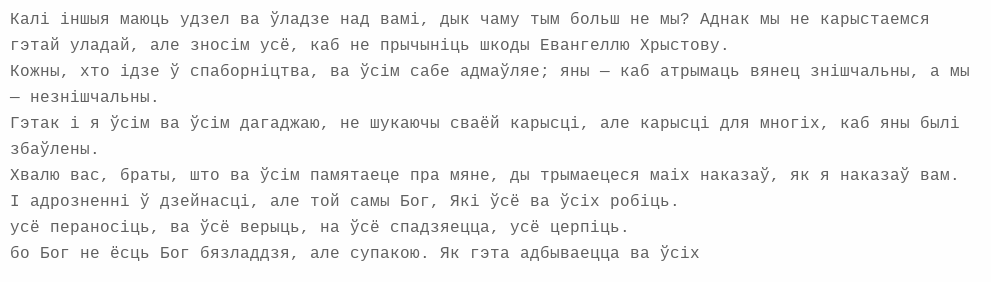Калі іншыя маюць удзел ва ўладзе над вамі, дык чаму тым больш не мы? Аднак мы не карыстаемся гэтай уладай, але зносім усё, каб не прычыніць шкоды Евангеллю Хрыстову.
Кожны, хто ідзе ў спаборніцтва, ва ўсім сабе адмаўляе; яны — каб атрымаць вянец знішчальны, а мы — незнішчальны.
Гэтак і я ўсім ва ўсім дагаджаю, не шукаючы сваёй карысці, але карысці для многіх, каб яны былі збаўлены.
Хвалю вас, браты, што ва ўсім памятаеце пра мяне, ды трымаецеся маіх наказаў, як я наказаў вам.
І адрозненні ў дзейнасці, але той самы Бог, Які ўсё ва ўсіх робіць.
усё пераносіць, ва ўсё верыць, на ўсё спадзяецца, усё церпіць.
бо Бог не ёсць Бог бязладдзя, але супакою. Як гэта адбываецца ва ўсіх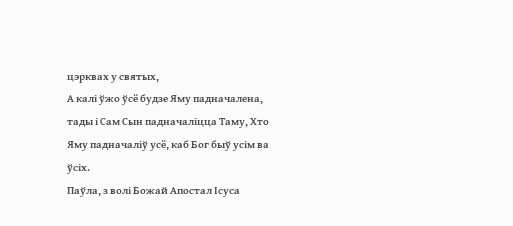цэрквах у святых,
А калі ўжо ўсё будзе Яму падначалена, тады і Сам Сын падначаліцца Таму, Хто Яму падначаліў усё, каб Бог быў усім ва ўсіх.
Паўла, з волі Божай Апостал Ісуса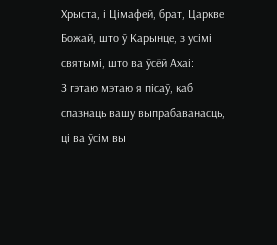Хрыста, і Цімафей, брат, Царкве Божай, што ў Карынце, з усімі святымі, што ва ўсёй Ахаі:
З гэтаю мэтаю я пісаў, каб спазнаць вашу выпрабаванасць, ці ва ўсім вы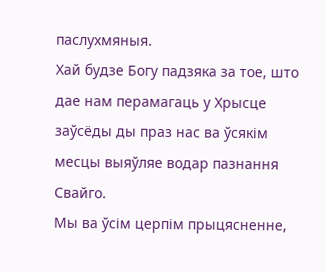паслухмяныя.
Хай будзе Богу падзяка за тое, што дае нам перамагаць у Хрысце заўсёды ды праз нас ва ўсякім месцы выяўляе водар пазнання Свайго.
Мы ва ўсім церпім прыцясненне,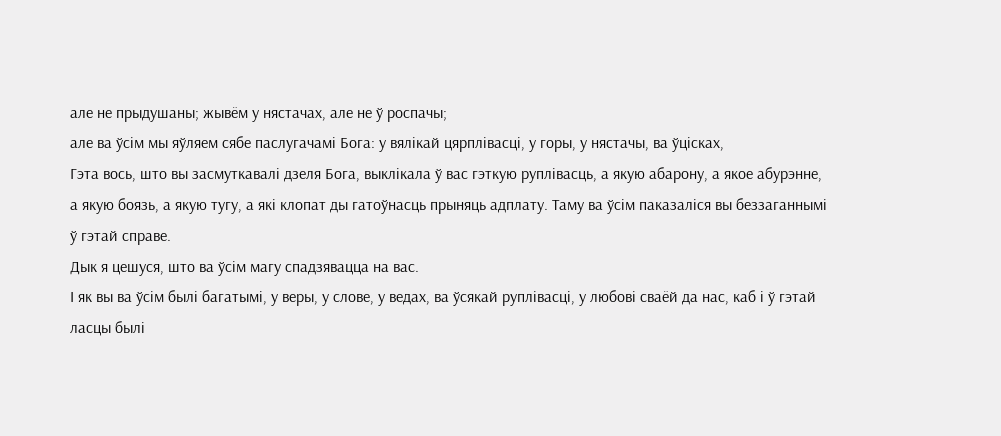але не прыдушаны; жывём у нястачах, але не ў роспачы;
але ва ўсім мы яўляем сябе паслугачамі Бога: у вялікай цярплівасці, у горы, у нястачы, ва ўцісках,
Гэта вось, што вы засмуткавалі дзеля Бога, выклікала ў вас гэткую руплівасць, а якую абарону, а якое абурэнне, а якую боязь, а якую тугу, а які клопат ды гатоўнасць прыняць адплату. Таму ва ўсім паказаліся вы беззаганнымі ў гэтай справе.
Дык я цешуся, што ва ўсім магу спадзявацца на вас.
І як вы ва ўсім былі багатымі, у веры, у слове, у ведах, ва ўсякай руплівасці, у любові сваёй да нас, каб і ў гэтай ласцы былі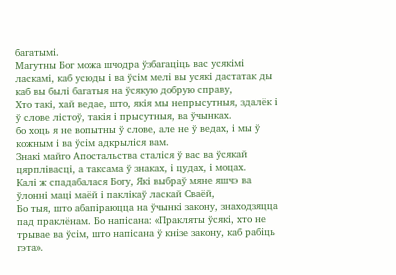багатымі.
Магутны Бог можа шчодра ўзбагаціць вас усякімі ласкамі, каб усюды і ва ўсім мелі вы усякі дастатак ды каб вы былі багатыя на ўсякую добрую справу,
Хто такі, хай ведае, што, якія мы непрысутныя, здалёк і ў слове лістоў, такія і прысутныя, ва ўчынках.
бо хоць я не вопытны ў слове, але не ў ведах, і мы ў кожным і ва ўсім адкрыліся вам.
Знакі майго Апостальства сталіся ў вас ва ўсякай цярплівасці, а таксама ў знаках, і цудах, і моцах.
Калі ж спадабалася Богу, Які выбраў мяне яшчэ ва ўлонні маці маёй і паклікаў ласкай Сваёй,
Бо тыя, што абапіраюцца на ўчынкі закону, знаходзяцца пад праклёнам. Бо напісана: «Пракляты ўсякі, хто не трывае ва ўсім, што напісана ў кнізе закону, каб рабіць гэта».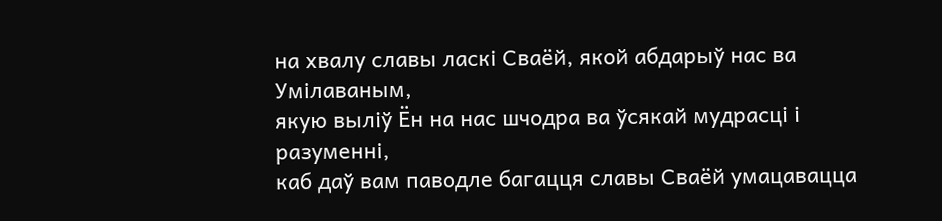на хвалу славы ласкі Сваёй, якой абдарыў нас ва Умілаваным,
якую выліў Ён на нас шчодра ва ўсякай мудрасці і разуменні,
каб даў вам паводле багацця славы Сваёй умацавацца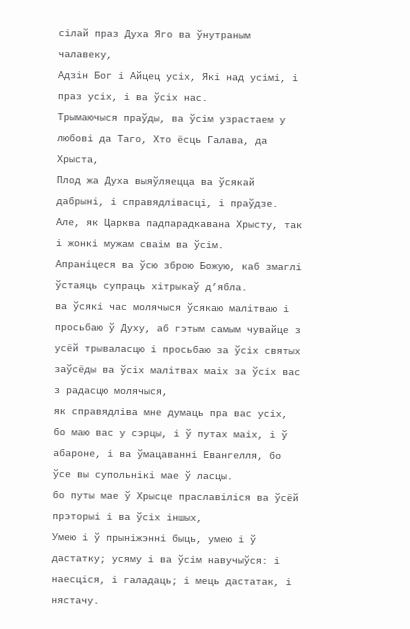сілай праз Духа Яго ва ўнутраным чалавеку,
Адзін Бог і Айцец усіх, Які над усімі, і праз усіх, і ва ўсіх нас.
Трымаючыся праўды, ва ўсім узрастаем у любові да Таго, Хто ёсць Галава, да Хрыста,
Плод жа Духа выяўляецца ва ўсякай дабрыні, і справядлівасці, і праўдзе.
Але, як Царква падпарадкавана Хрысту, так і жонкі мужам сваім ва ўсім.
Апраніцеся ва ўсю зброю Божую, каб змаглі ўстаяць супраць хітрыкаў д’ябла.
ва ўсякі час молячыся ўсякаю малітваю і просьбаю ў Духу, аб гэтым самым чувайце з усёй трываласцю і просьбаю за ўсіх святых
заўсёды ва ўсіх малітвах маіх за ўсіх вас з радасцю молячыся,
як справядліва мне думаць пра вас усіх, бо маю вас у сэрцы, і ў путах маіх, і ў абароне, і ва ўмацаванні Евангелля, бо ўсе вы супольнікі мае ў ласцы.
бо путы мае ў Хрысце праславіліся ва ўсёй прэторыі і ва ўсіх іншых,
Умею і ў прыніжэнні быць, умею і ў дастатку; усяму і ва ўсім навучыўся: і наесціся, і галадаць; і мець дастатак, і нястачу.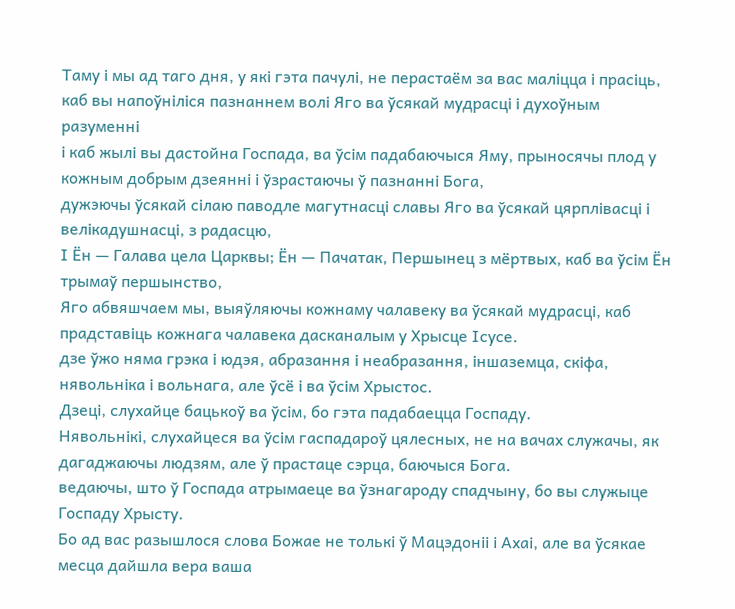Таму і мы ад таго дня, у які гэта пачулі, не перастаём за вас маліцца і прасіць, каб вы напоўніліся пазнаннем волі Яго ва ўсякай мудрасці і духоўным разуменні
і каб жылі вы дастойна Госпада, ва ўсім падабаючыся Яму, прыносячы плод у кожным добрым дзеянні і ўзрастаючы ў пазнанні Бога,
дужэючы ўсякай сілаю паводле магутнасці славы Яго ва ўсякай цярплівасці і велікадушнасці, з радасцю,
І Ён — Галава цела Царквы; Ён — Пачатак, Першынец з мёртвых, каб ва ўсім Ён трымаў першынство,
Яго абвяшчаем мы, выяўляючы кожнаму чалавеку ва ўсякай мудрасці, каб прадставіць кожнага чалавека дасканалым у Хрысце Ісусе.
дзе ўжо няма грэка і юдэя, абразання і неабразання, іншаземца, скіфа, нявольніка і вольнага, але ўсё і ва ўсім Хрыстос.
Дзеці, слухайце бацькоў ва ўсім, бо гэта падабаецца Госпаду.
Нявольнікі, слухайцеся ва ўсім гаспадароў цялесных, не на вачах служачы, як дагаджаючы людзям, але ў прастаце сэрца, баючыся Бога.
ведаючы, што ў Госпада атрымаеце ва ўзнагароду спадчыну, бо вы служыце Госпаду Хрысту.
Бо ад вас разышлося слова Божае не толькі ў Мацэдоніі і Ахаі, але ва ўсякае месца дайшла вера ваша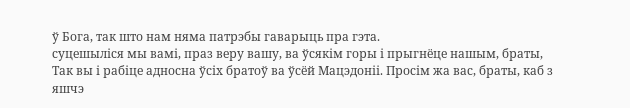ў Бога, так што нам няма патрэбы гаварыць пра гэта.
суцешыліся мы вамі, праз веру вашу, ва ўсякім горы і прыгнёце нашым, браты,
Так вы і рабіце адносна ўсіх братоў ва ўсёй Мацэдоніі. Просім жа вас, браты, каб з яшчэ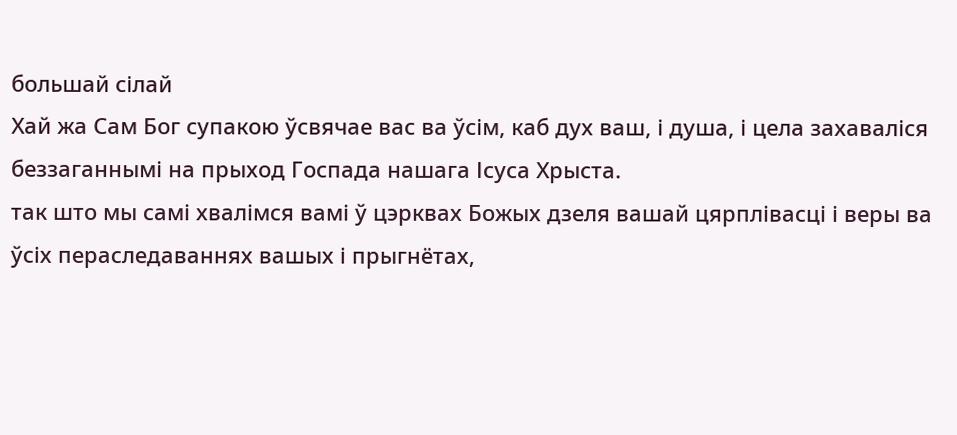большай сілай
Хай жа Сам Бог супакою ўсвячае вас ва ўсім, каб дух ваш, і душа, і цела захаваліся беззаганнымі на прыход Госпада нашага Ісуса Хрыста.
так што мы самі хвалімся вамі ў цэрквах Божых дзеля вашай цярплівасці і веры ва ўсіх пераследаваннях вашых і прыгнётах,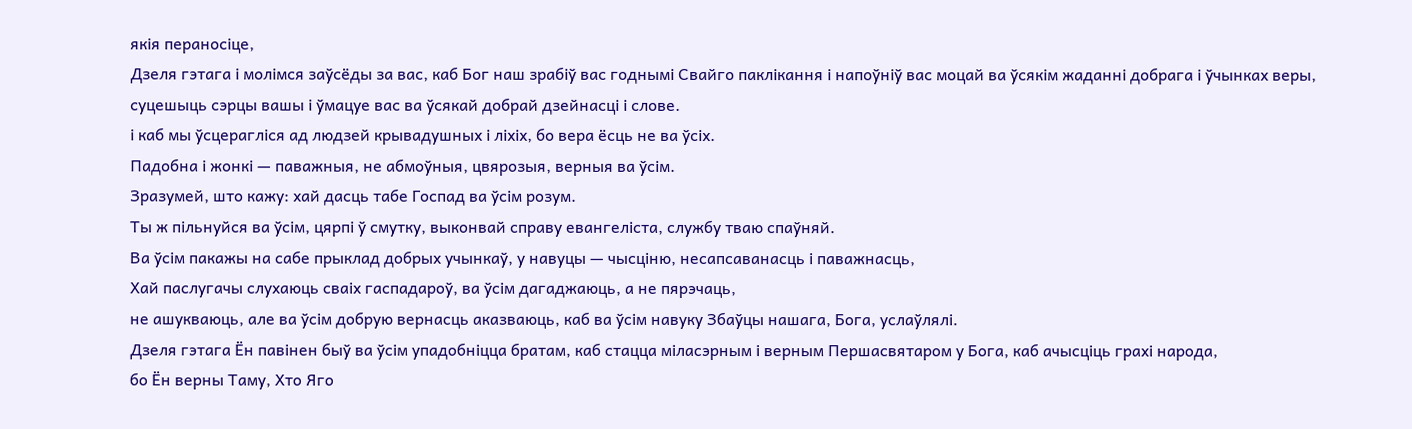якія пераносіце,
Дзеля гэтага і молімся заўсёды за вас, каб Бог наш зрабіў вас годнымі Свайго паклікання і напоўніў вас моцай ва ўсякім жаданні добрага і ўчынках веры,
суцешыць сэрцы вашы і ўмацуе вас ва ўсякай добрай дзейнасці і слове.
і каб мы ўсцерагліся ад людзей крывадушных і ліхіх, бо вера ёсць не ва ўсіх.
Падобна і жонкі — паважныя, не абмоўныя, цвярозыя, верныя ва ўсім.
Зразумей, што кажу: хай дасць табе Госпад ва ўсім розум.
Ты ж пільнуйся ва ўсім, цярпі ў смутку, выконвай справу евангеліста, службу тваю спаўняй.
Ва ўсім пакажы на сабе прыклад добрых учынкаў, у навуцы — чысціню, несапсаванасць і паважнасць,
Хай паслугачы слухаюць сваіх гаспадароў, ва ўсім дагаджаюць, а не пярэчаць,
не ашукваюць, але ва ўсім добрую вернасць аказваюць, каб ва ўсім навуку Збаўцы нашага, Бога, услаўлялі.
Дзеля гэтага Ён павінен быў ва ўсім упадобніцца братам, каб стацца міласэрным і верным Першасвятаром у Бога, каб ачысціць грахі народа,
бо Ён верны Таму, Хто Яго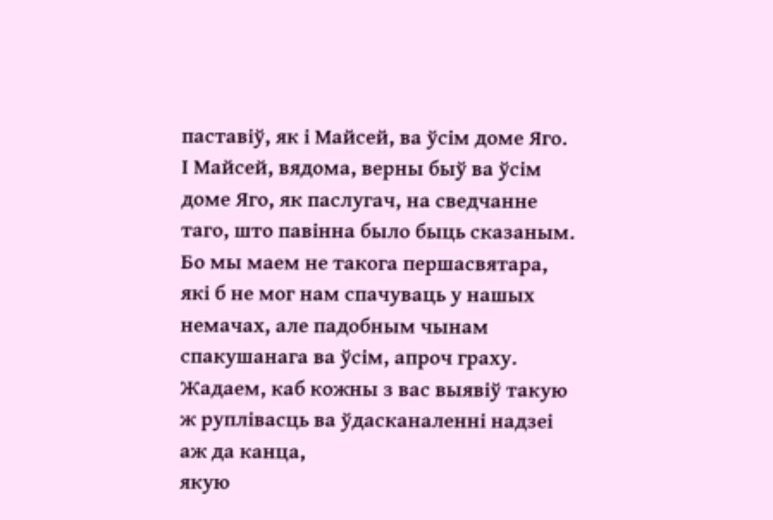паставіў, як і Майсей, ва ўсім доме Яго.
І Майсей, вядома, верны быў ва ўсім доме Яго, як паслугач, на сведчанне таго, што павінна было быць сказаным.
Бо мы маем не такога першасвятара, які б не мог нам спачуваць у нашых немачах, але падобным чынам спакушанага ва ўсім, апроч граху.
Жадаем, каб кожны з вас выявіў такую ж руплівасць ва ўдасканаленні надзеі аж да канца,
якую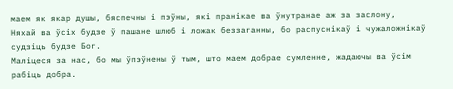маем як якар душы, бяспечны і пэўны, які пранікае ва ўнутранае аж за заслону,
Няхай ва ўсіх будзе ў пашане шлюб і ложак беззаганны, бо распуснікаў і чужаложнікаў судзіць будзе Бог.
Маліцеся за нас, бо мы ўпэўнены ў тым, што маем добрае сумленне, жадаючы ва ўсім рабіць добра.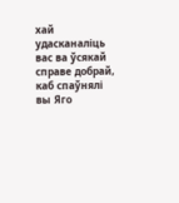хай удасканаліць вас ва ўсякай справе добрай, каб спаўнялі вы Яго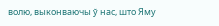волю, выконваючы ў нас, што Яму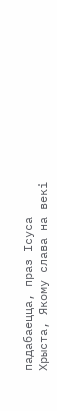падабаецца, праз Ісуса Хрыста, Якому слава на векі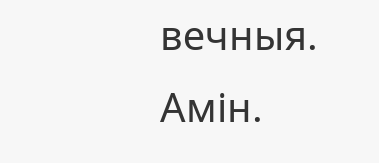вечныя. Амін.